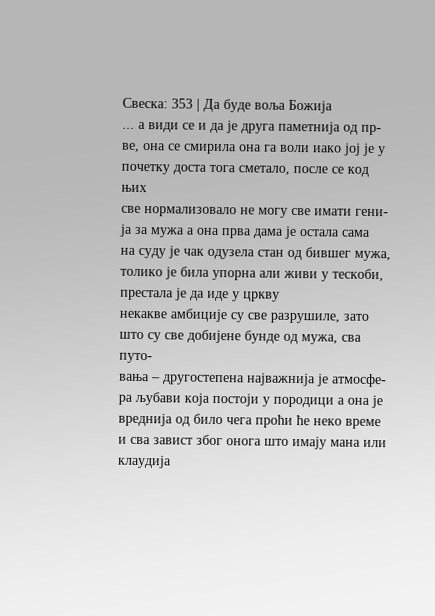Свеска: 353 | Да буде воља Божија
... а види се и да је друга паметнија од пр-
ве, она се смирила она га воли иако јој је у
почетку доста тога сметало, после се код њих
све нормализовало не могу све имати гени-
ја за мужа а она прва дама је остала сама
на суду је чак одузела стан од бившег мужа,
толико је била упорна али живи у тескоби,
престала је да иде у цркву
некакве амбиције су све разрушиле, зато
што су све добијене бунде од мужа, сва путо-
вања – другостепена најважнија је атмосфе-
ра љубави која постоји у породици а она је
вреднија од било чега проћи ће неко време
и сва завист због онога што имају мана или
клаудија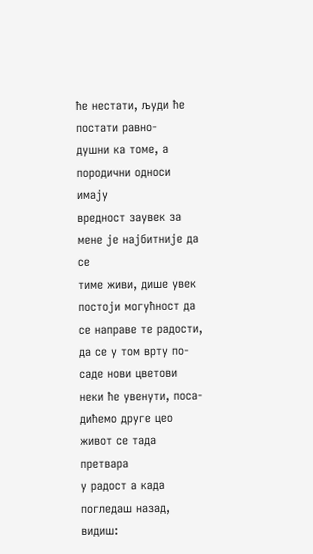ће нестати, људи ће постати равно-
душни ка томе, а породични односи имају
вредност заувек за мене је најбитније да се
тиме живи, дише увек постоји могућност да
се направе те радости, да се у том врту по-
саде нови цветови неки ће увенути, поса-
дићемо друге цео живот се тада претвара
у радост а када погледаш назад, видиш: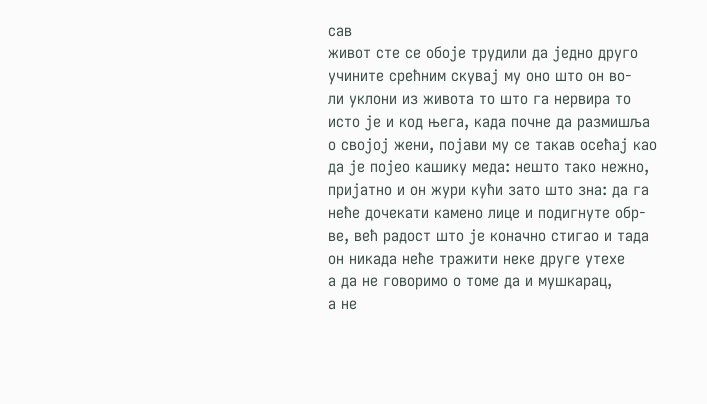сав
живот сте се обоје трудили да једно друго
учините срећним скувај му оно што он во-
ли уклони из живота то што га нервира то
исто је и код њега, када почне да размишља
о својој жени, појави му се такав осећај као
да је појео кашику меда: нешто тако нежно,
пријатно и он жури кући зато што зна: да га
неће дочекати камено лице и подигнуте обр-
ве, већ радост што је коначно стигао и тада
он никада неће тражити неке друге утехе
а да не говоримо о томе да и мушкарац,
а не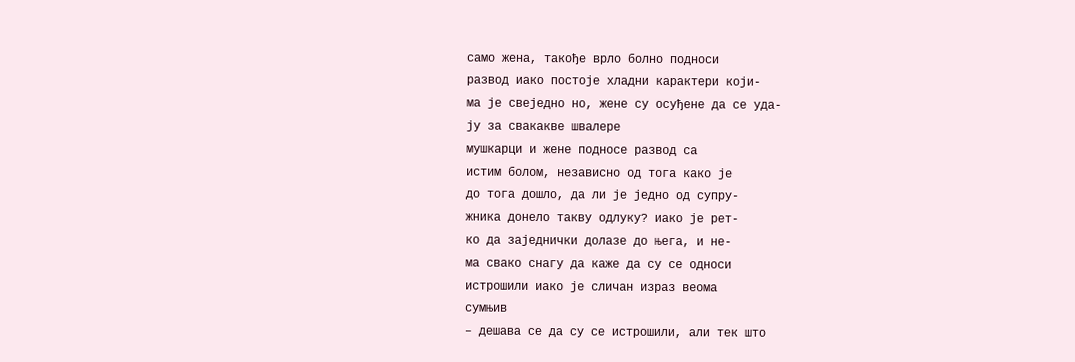само жена, такође врло болно подноси
развод иако постоје хладни карактери који-
ма је свеједно но, жене су осуђене да се уда-
ју за свакакве швалере
мушкарци и жене подносе развод са
истим болом, независно од тога како је
до тога дошло, да ли је једно од супру-
жника донело такву одлуку? иако је рет-
ко да заједнички долазе до њега, и не-
ма свако снагу да каже да су се односи
истрошили иако је сличан израз веома
сумњив
– дешава се да су се истрошили, али тек што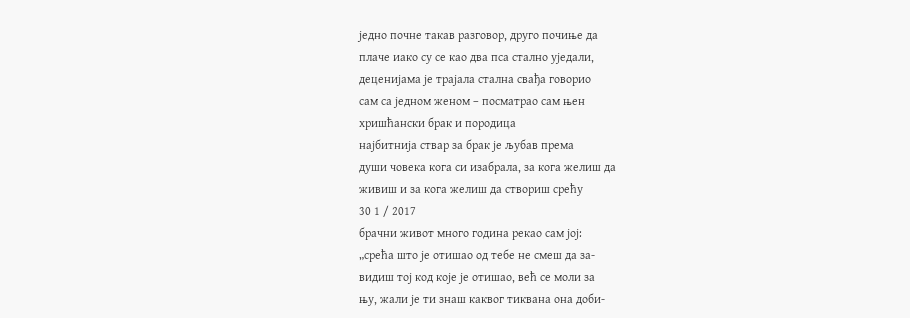једно почне такав разговор, друго почиње да
плаче иако су се као два пса стално уједали,
деценијама је трајала стална свађа говорио
сам са једном женом – посматрао сам њен
хришћански брак и породица
најбитнија ствар за брак је љубав према
души човека кога си изабрала, за кога желиш да
живиш и за кога желиш да створиш срећу
30 1 / 2017
брачни живот много година рекао сам јој:
„срећа што је отишао од тебе не смеш да за-
видиш тој код које је отишао, већ се моли за
њу, жали је ти знаш каквог тиквана она доби-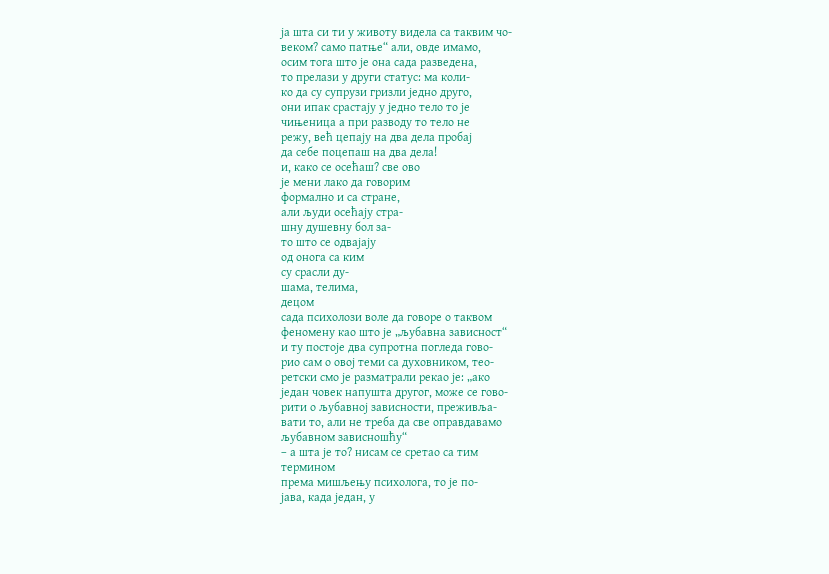ја шта си ти у животу видела са таквим чо-
веком? само патње“ али, овде имамо,
осим тога што је она сада разведена,
то прелази у други статус: ма коли-
ко да су супрузи гризли једно друго,
они ипак срастају у једно тело то је
чињеница а при разводу то тело не
режу, већ цепају на два дела пробај
да себе поцепаш на два дела!
и, како се осећаш? све ово
је мени лако да говорим
формално и са стране,
али људи осећају стра-
шну душевну бол за-
то што се одвајају
од онога са ким
су срасли ду-
шама, телима,
децом
сада психолози воле да говоре о таквом
феномену као што је „љубавна зависност“
и ту постоје два супротна погледа гово-
рио сам о овој теми са духовником, тео-
ретски смо је разматрали рекао је: „ако
један човек напушта другог, може се гово-
рити о љубавној зависности, преживља-
вати то, али не треба да све оправдавамо
љубавном зависношћу“
– а шта је то? нисам се сретао са тим
термином
према мишљењу психолога, то је по-
јава, када један, у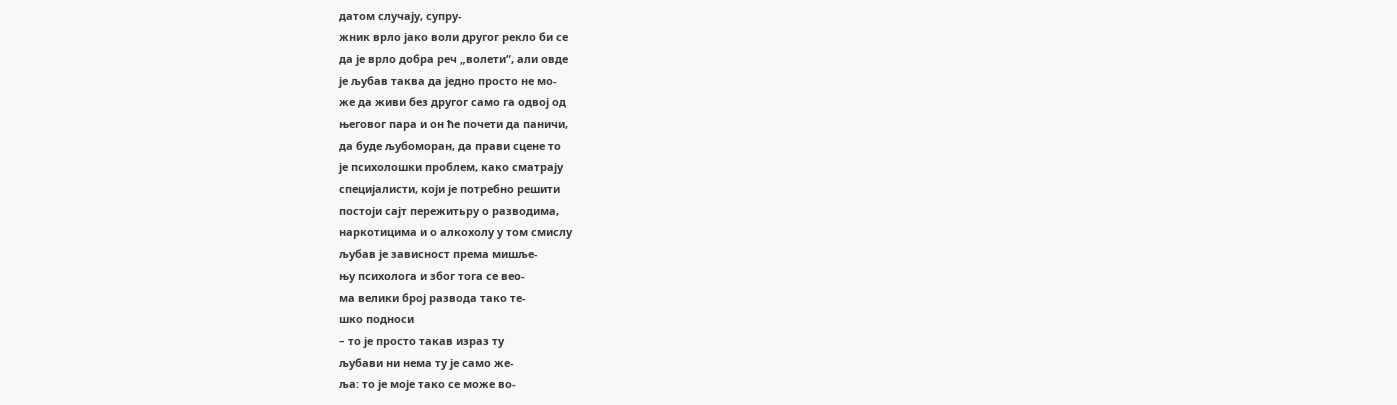датом случају, супру-
жник врло јако воли другог рекло би се
да је врло добра реч „волети“, али овде
је љубав таква да једно просто не мо-
же да живи без другог само га одвој од
његовог пара и он ће почети да паничи,
да буде љубоморан, да прави сцене то
је психолошки проблем, како сматрају
специјалисти, који је потребно решити
постоји сајт пережитьру о разводима,
наркотицима и о алкохолу у том смислу
љубав је зависност према мишље-
њу психолога и због тога се вео-
ма велики број развода тако те-
шко подноси
– то је просто такав израз ту
љубави ни нема ту је само же-
ља: то је моје тако се може во-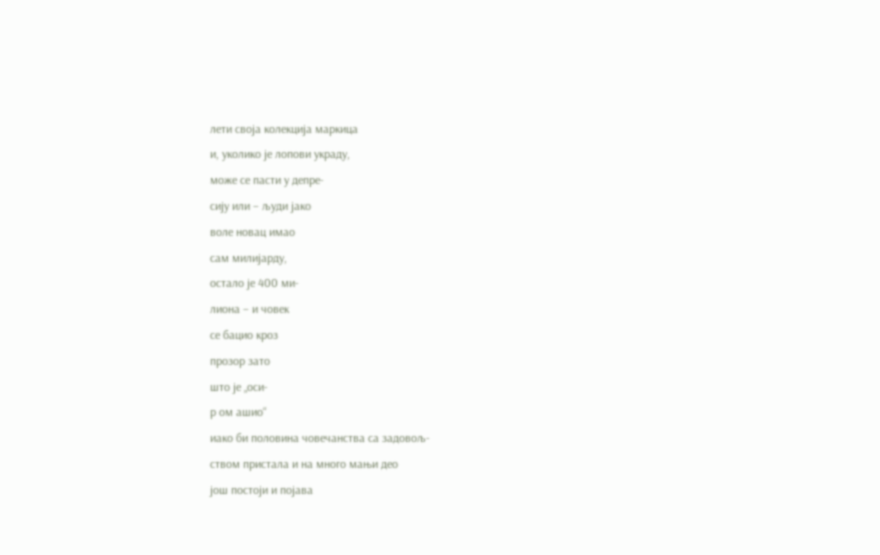лети своја колекција маркица
и, уколико је лопови украду,
може се пасти у депре-
сију или – људи јако
воле новац имао
сам милијарду,
остало је 400 ми-
лиона – и човек
се бацио кроз
прозор зато
што је „оси-
р ом ашио“
иако би половина човечанства са задовољ-
ством пристала и на много мањи део
још постоји и појава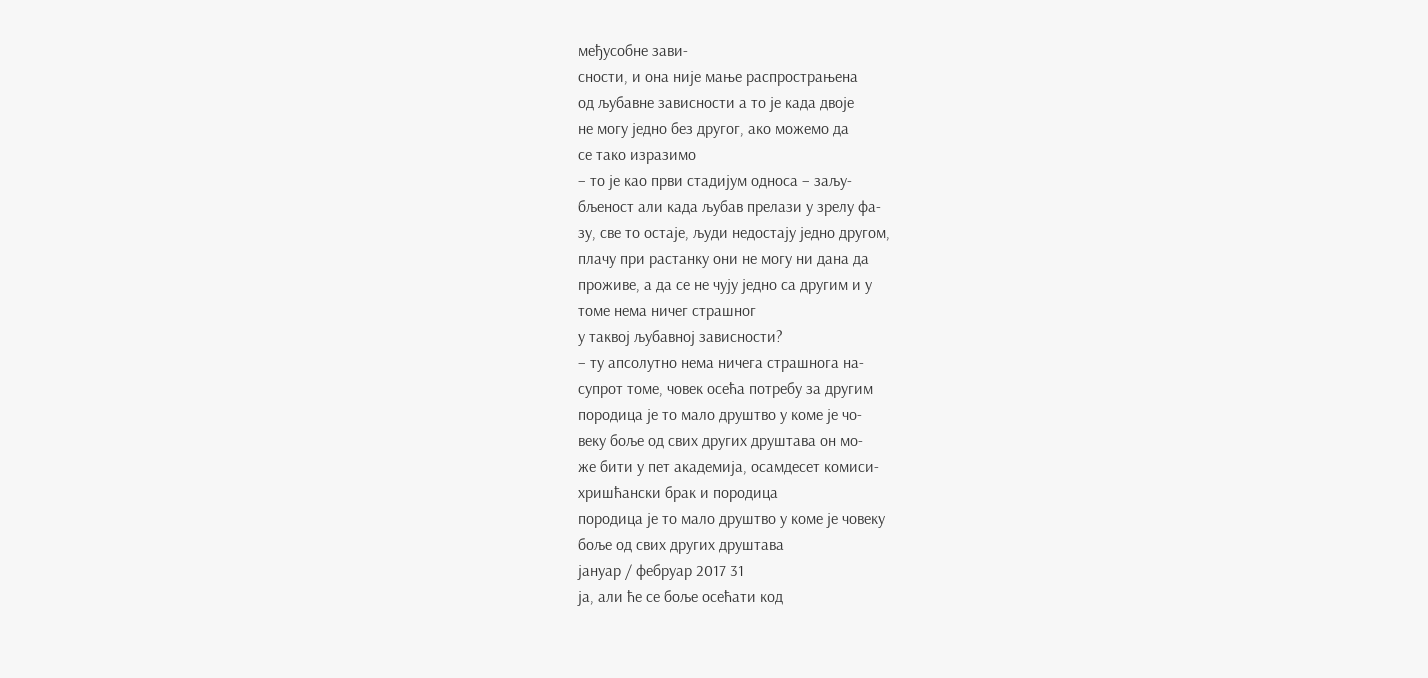међусобне зави-
сности, и она није мање распрострањена
од љубавне зависности а то је када двоје
не могу једно без другог, ако можемо да
се тако изразимо
– то је као први стадијум односа – заљу-
бљеност али када љубав прелази у зрелу фа-
зу, све то остаје, људи недостају једно другом,
плачу при растанку они не могу ни дана да
проживе, а да се не чују једно са другим и у
томе нема ничег страшног
у таквој љубавној зависности?
– ту апсолутно нема ничега страшнога на-
супрот томе, човек осећа потребу за другим
породица је то мало друштво у коме је чо-
веку боље од свих других друштава он мо-
же бити у пет академија, осамдесет комиси-
хришћански брак и породица
породица је то мало друштво у коме је човеку
боље од свих других друштава
јануар / фебруар 2017 31
ја, али ће се боље осећати код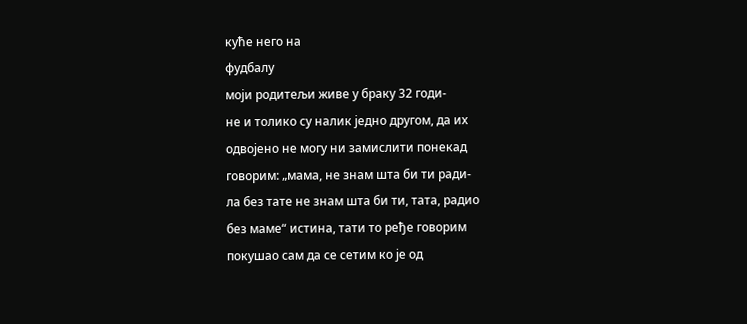куће него на
фудбалу
моји родитељи живе у браку 32 годи-
не и толико су налик једно другом, да их
одвојено не могу ни замислити понекад
говорим: „мама, не знам шта би ти ради-
ла без тате не знам шта би ти, тата, радио
без маме“ истина, тати то ређе говорим
покушао сам да се сетим ко је од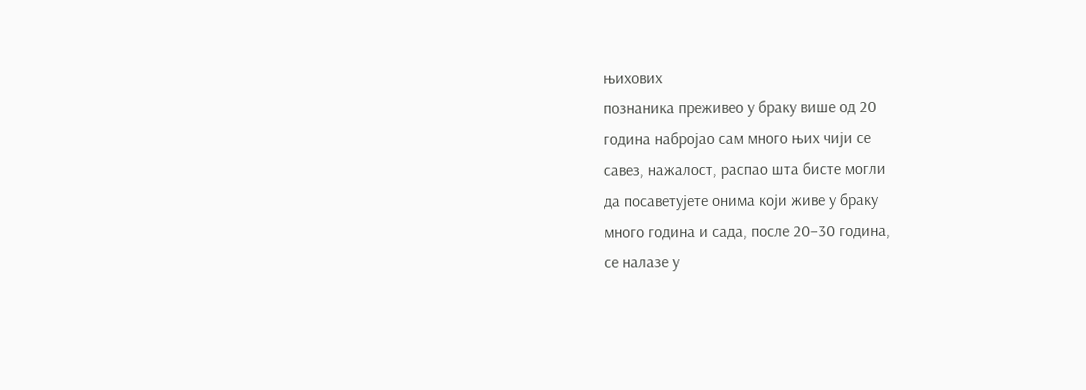њихових
познаника преживео у браку више од 20
година набројао сам много њих чији се
савез, нажалост, распао шта бисте могли
да посаветујете онима који живе у браку
много година и сада, после 20–30 година,
се налазе у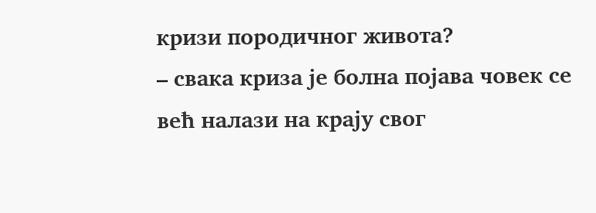кризи породичног живота?
– свака криза је болна појава човек се
већ налази на крају свог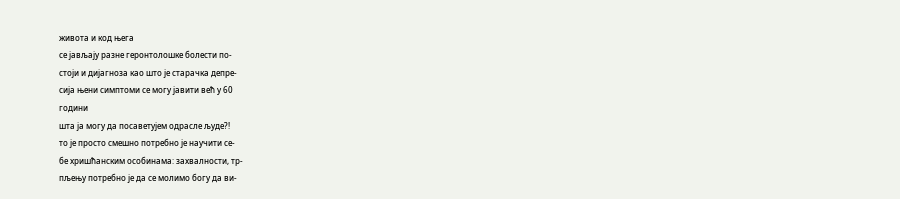живота и код њега
се јављају разне геронтолошке болести по-
стоји и дијагноза као што је старачка депре-
сија њени симптоми се могу јавити већ у 60
години
шта ја могу да посаветујем одрасле људе?!
то је просто смешно потребно је научити се-
бе хришћанским особинама: захвалности, тр-
пљењу потребно је да се молимо богу да ви-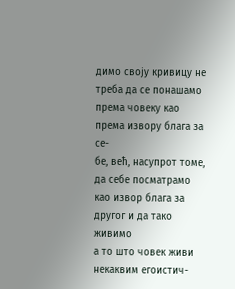димо своју кривицу не треба да се понашамо
према човеку као према извору блага за се-
бе, већ, насупрот томе, да себе посматрамо
као извор блага за другог и да тако живимо
а то што човек живи некаквим егоистич-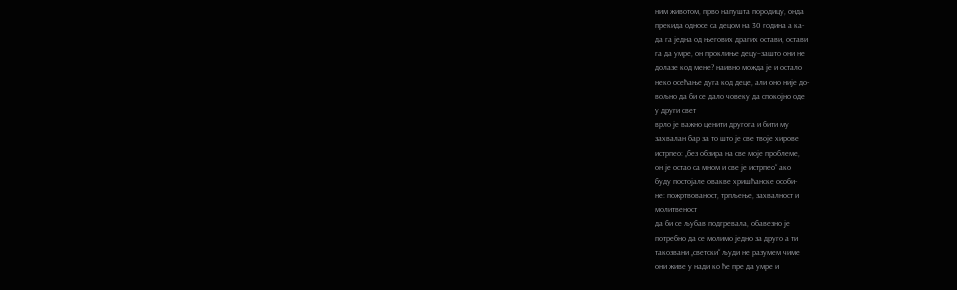ним животом, прво напушта породицу, онда
прекида односе са децом на 30 година а ка-
да га једна од његових драгих остави, остави
га да умре, он проклиње децу–зашто они не
долазе код мене? наивно можда је и остало
неко осећање дуга код деце, али оно није до-
вољно да би се дало човеку да спокојно оде
у други свет
врло је важно ценити другога и бити му
захвалан бар за то што је све твоје хирове
истрпео: „без обзира на све моје проблеме,
он је остао са мном и све је истрпео“ ако
буду постојале овакве хришћанске особи-
не: пожртвованост, трпљење, захвалност и
молитвеност
да би се љубав подгревала, обавезно је
потребно да се молимо једно за друго а ти
такозвани „светски“ људи не разумем чиме
они живе у нади ко ће пре да умре и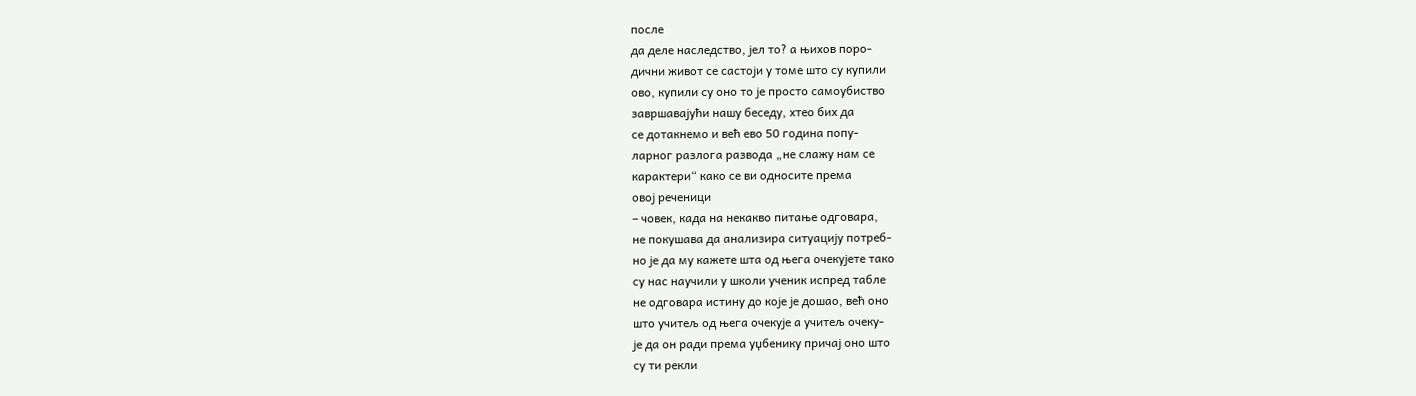после
да деле наследство, јел то? а њихов поро-
дични живот се састоји у томе што су купили
ово, купили су оно то је просто самоубиство
завршавајући нашу беседу, хтео бих да
се дотакнемо и већ ево 50 година попу-
ларног разлога развода „не слажу нам се
карактери“ како се ви односите према
овој реченици
– човек, када на некакво питање одговара,
не покушава да анализира ситуацију потреб-
но је да му кажете шта од њега очекујете тако
су нас научили у школи ученик испред табле
не одговара истину до које је дошао, већ оно
што учитељ од њега очекује а учитељ очеку-
је да он ради према уџбенику причај оно што
су ти рекли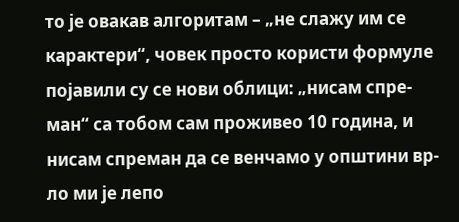то је овакав алгоритам – „не слажу им се
карактери“, човек просто користи формуле
појавили су се нови облици: „нисам спре-
ман“ са тобом сам проживео 10 година, и
нисам спреман да се венчамо у општини вр-
ло ми је лепо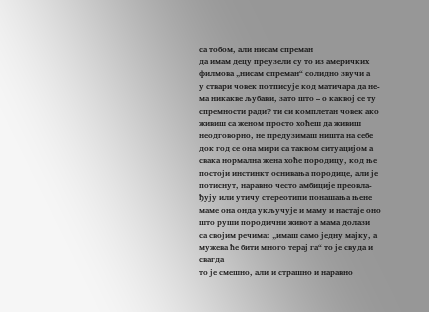са тобом, али нисам спреман
да имам децу преузели су то из америчких
филмова „нисам спреман“ солидно звучи а
у ствари човек потписује код матичара да не-
ма никакве љубави, зато што – о каквој се ту
спремности ради? ти си комплетан човек ако
живиш са женом просто хоћеш да живиш
неодговорно, не предузимаш ништа на себе
док год се она мири са таквом ситуацијом а
свака нормална жена хоће породицу, код ње
постоји инстинкт оснивања породице, али је
потиснут, наравно често амбиције преовла-
ђују или утичу стереотипи понашања њене
маме она онда укључује и маму и настаје оно
што руши породични живот а мама долази
са својим речима: „имаш само једну мајку, а
мужева ће бити много терај га“ то је свуда и
свагда
то је смешно, али и страшно и наравно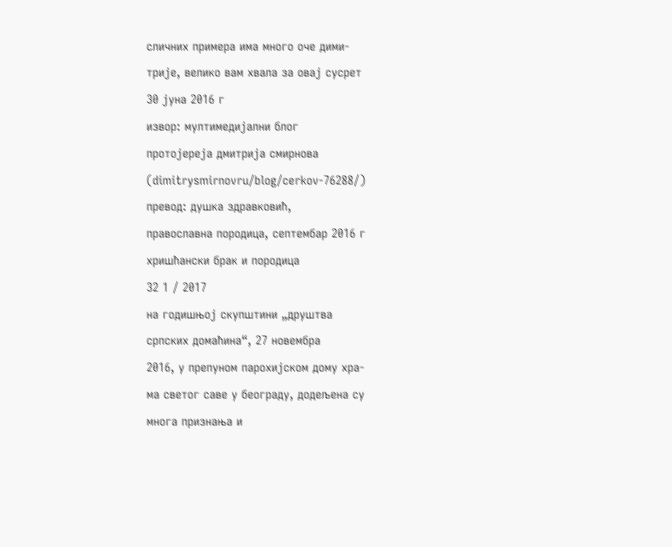сличних примера има много оче дими-
трије, велико вам хвала за овај сусрет
30 јуна 2016 г
извор: мултимедијални блог
протојереја дмитрија смирнова
(dimitrysmirnovru/blog/cerkov-76288/)
превод: душка здравковић,
православна породица, септембар 2016 г
хришћански брак и породица
32 1 / 2017
на годишњој скупштини „друштва
српских домаћина“, 27 новембра
2016, у препуном парохијском дому хра-
ма светог саве у београду, додељена су
многа признања и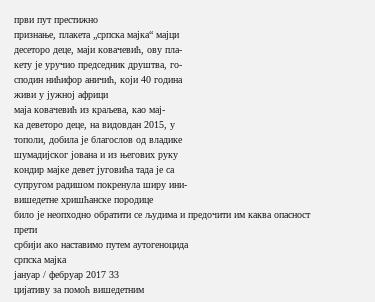први пут престижно
признање, плакета „српска мајка“ мајци
десеторо деце, маји ковачевић, ову пла-
кету је уручио председник друштва, го-
сподин нићифор аничић, који 40 година
живи у јужној африци
маја ковачевић из краљева, као мај-
ка деветоро деце, на видовдан 2015, у
тополи, добила је благослов од владике
шумадијског јована и из његових руку
кондир мајке девет југовића тада је са
супругом радишом покренула ширу ини-
вишедетне хришћанске породице
било је неопходно обратити се људима и предочити им каква опасност прети
србији ако наставимо путем аутогеноцида
српска мајка
јануар / фебруар 2017 33
цијативу за помоћ вишедетним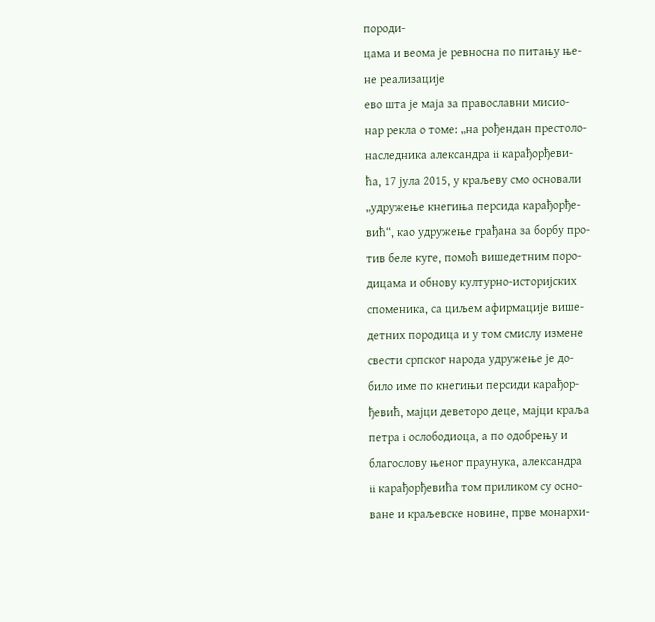породи-
цама и веома је ревносна по питању ње-
не реализације
ево шта је маја за православни мисио-
нар рекла о томе: „на рођендан престоло-
наследника александра ii карађорђеви-
ћа, 17 јула 2015, у краљеву смо основали
„удружење кнегиња персида карађорђе-
вић“, као удружење грађана за борбу про-
тив беле куге, помоћ вишедетним поро-
дицама и обнову културно-историјских
споменика, са циљем афирмације више-
детних породица и у том смислу измене
свести српског народа удружење је до-
било име по кнегињи персиди карађор-
ђевић, мајци деветоро деце, мајци краља
петра i ослободиоца, а по одобрењу и
благослову њеног праунука, александра
ii карађорђевића том приликом су осно-
ване и краљевске новине, прве монархи-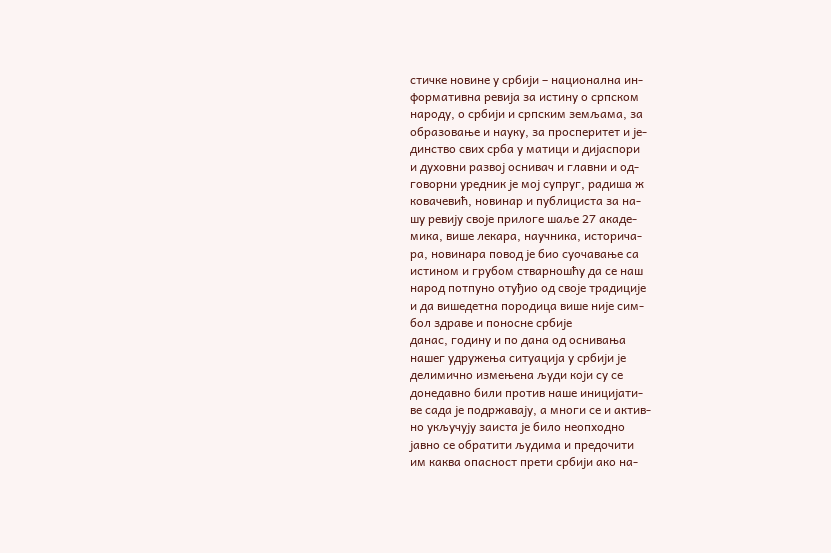стичке новине у србији – национална ин-
формативна ревија за истину о српском
народу, о србији и српским земљама, за
образовање и науку, за просперитет и је-
динство свих срба у матици и дијаспори
и духовни развој оснивач и главни и од-
говорни уредник је мој супруг, радиша ж
ковачевић, новинар и публициста за на-
шу ревију своје прилоге шаље 27 акаде-
мика, више лекара, научника, историча-
ра, новинара повод је био суочавање са
истином и грубом стварношћу да се наш
народ потпуно отуђио од своје традиције
и да вишедетна породица више није сим-
бол здраве и поносне србије
данас, годину и по дана од оснивања
нашег удружења ситуација у србији је
делимично измењена људи који су се
донедавно били против наше иницијати-
ве сада је подржавају, а многи се и актив-
но укључују заиста је било неопходно
јавно се обратити људима и предочити
им каква опасност прети србији ако на-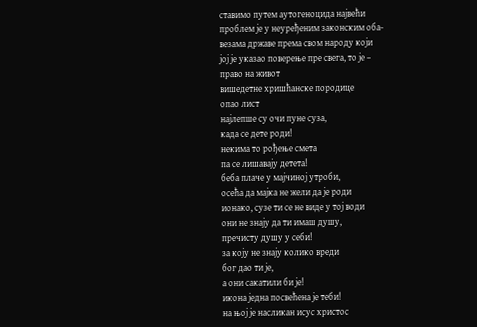ставимо путем аутогеноцида највећи
проблем је у неуређеним законским оба-
везама државе према свом народу који
јој је указао поверење пре свега, то је –
право на живот
вишедетне хришћанске породице
опао лист
најлепше су очи пуне суза,
када се дете роди!
некима то рођење смета
па се лишавају детета!
беба плаче у мајчиној утроби,
осећа да мајка не жели да је роди
ионако, сузе ти се не виде у тој води
они не знају да ти имаш душу,
пречисту душу у себи!
за коју не знају колико вреди
бог дао ти је,
а они сакатили би је!
икона једна посвећена је теби!
на њој је насликан исус христос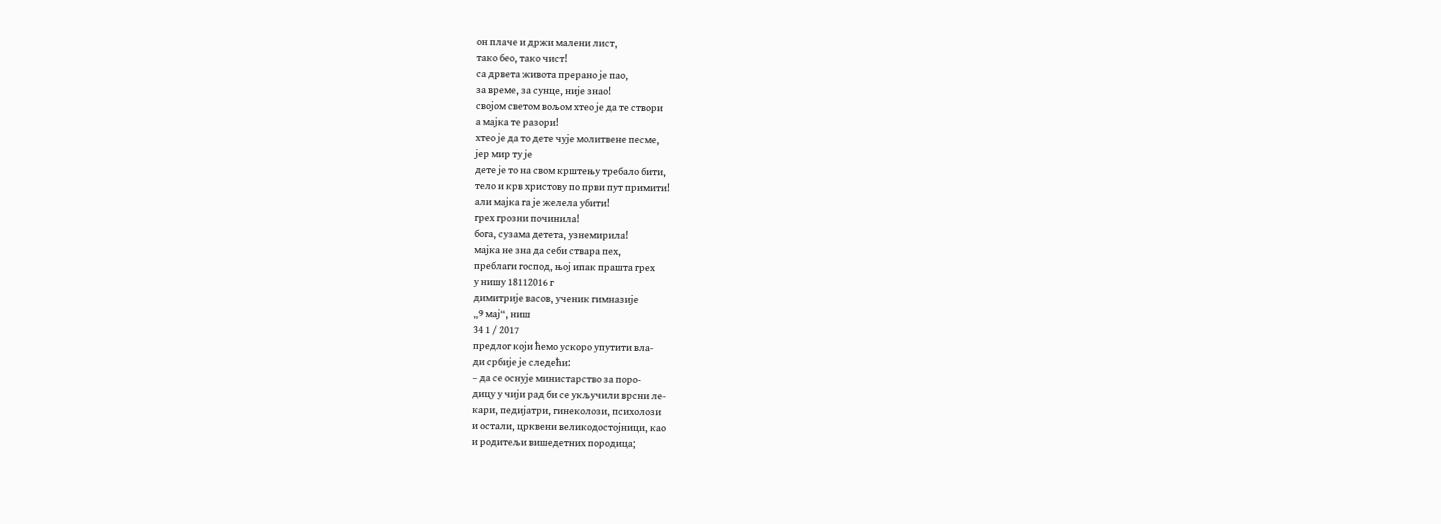он плаче и држи малени лист,
тако бео, тако чист!
са дрвета живота прерано је пао,
за време, за сунце, није знао!
својом светом вољом хтео је да те створи
а мајка те разори!
хтео је да то дете чује молитвене песме,
јер мир ту је
дете је то на свом крштењу требало бити,
тело и крв христову по први пут примити!
али мајка га је желела убити!
грех грозни починила!
бога, сузама детета, узнемирила!
мајка не зна да себи ствара пех,
преблаги господ, њој ипак прашта грех
у нишу 18112016 г
димитрије васов, ученик гимназије
„9 мај“, ниш
34 1 / 2017
предлог који ћемо ускоро упутити вла-
ди србије је следећи:
– да се оснује министарство за поро-
дицу у чији рад би се укључили врсни ле-
кари, педијатри, гинеколози, психолози
и остали, црквени великодостојници, као
и родитељи вишедетних породица;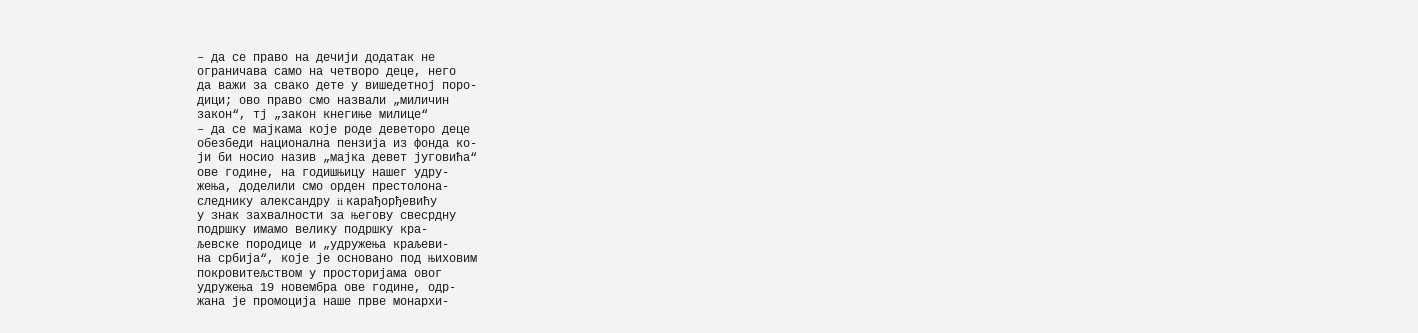– да се право на дечији додатак не
ограничава само на четворо деце, него
да важи за свако дете у вишедетној поро-
дици; ово право смо назвали „миличин
закон“, тј „закон кнегиње милице“
– да се мајкама које роде деветоро деце
обезбеди национална пензија из фонда ко-
ји би носио назив „мајка девет југовића“
ове године, на годишњицу нашег удру-
жења, доделили смо орден престолона-
следнику александру ii карађорђевићу
у знак захвалности за његову свесрдну
подршку имамо велику подршку кра-
љевске породице и „удружења краљеви-
на србија“, које је основано под њиховим
покровитељством у просторијама овог
удружења 19 новембра ове године, одр-
жана је промоција наше прве монархи-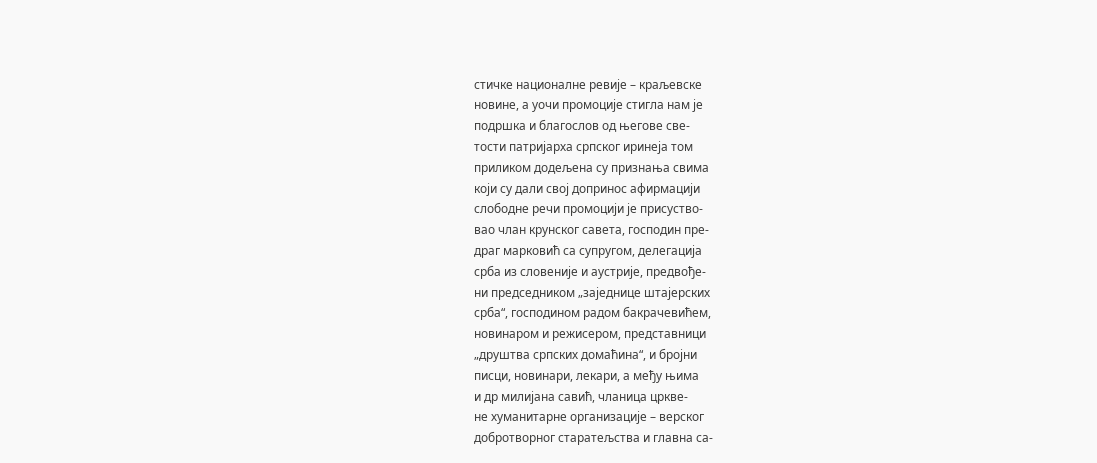стичке националне ревије – краљевске
новине, а уочи промоције стигла нам је
подршка и благослов од његове све-
тости патријарха српског иринеја том
приликом додељена су признања свима
који су дали свој допринос афирмацији
слободне речи промоцији је присуство-
вао члан крунског савета, господин пре-
драг марковић са супругом, делегација
срба из словеније и аустрије, предвође-
ни председником „заједнице штајерских
срба“, господином радом бакрачевићем,
новинаром и режисером, представници
„друштва српских домаћина“, и бројни
писци, новинари, лекари, а међу њима
и др милијана савић, чланица цркве-
не хуманитарне организације – верског
добротворног старатељства и главна са-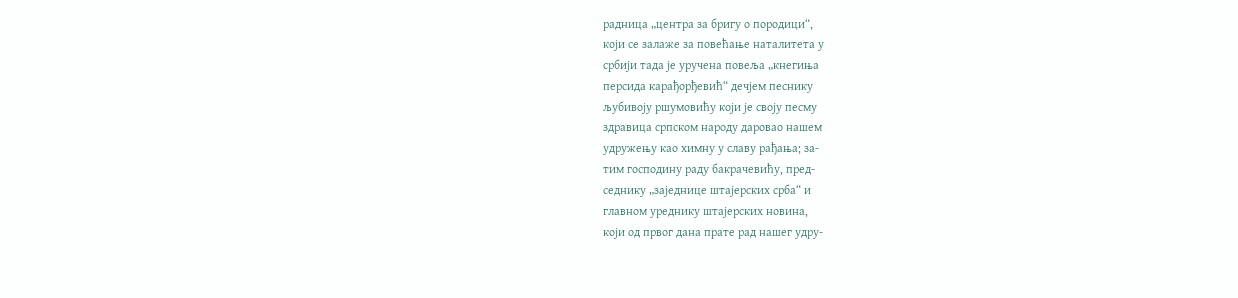радница „центра за бригу о породици“,
који се залаже за повећање наталитета у
србији тада је уручена повеља „кнегиња
персида карађорђевић“ дечјем песнику
љубивоју ршумовићу који је своју песму
здравица српском народу даровао нашем
удружењу као химну у славу рађања; за-
тим господину раду бакрачевићу, пред-
седнику „заједнице штајерских срба“ и
главном уреднику штајерских новина,
који од првог дана прате рад нашег удру-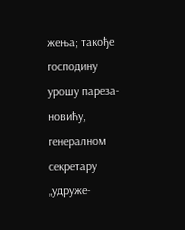жења; такође господину урошу пареза-
новићу, генералном секретару „удруже-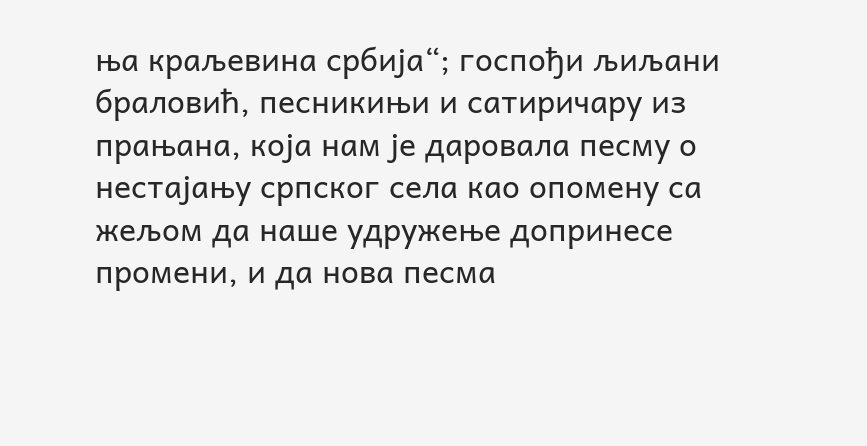ња краљевина србија“; госпођи љиљани
браловић, песникињи и сатиричару из
прањана, која нам је даровала песму о
нестајању српског села као опомену са
жељом да наше удружење допринесе
промени, и да нова песма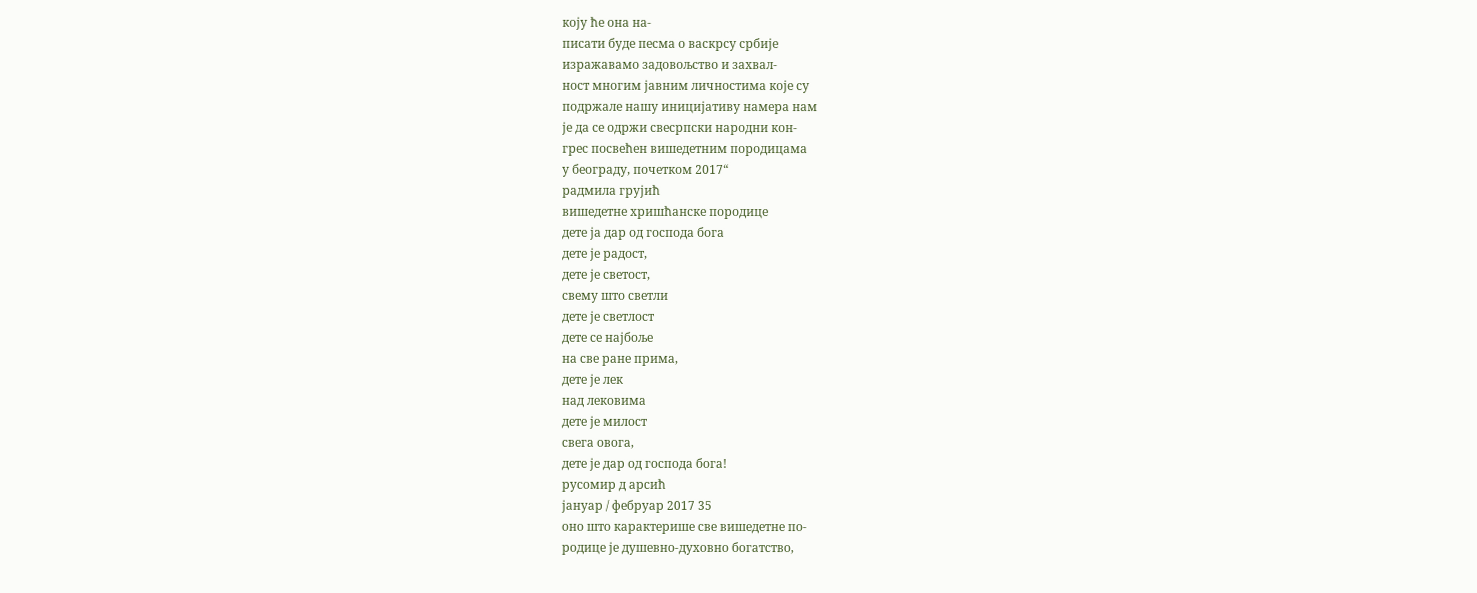коју ће она на-
писати буде песма о васкрсу србије
изражавамо задовољство и захвал-
ност многим јавним личностима које су
подржале нашу иницијативу намера нам
је да се одржи свесрпски народни кон-
грес посвећен вишедетним породицама
у београду, почетком 2017“
радмила грујић
вишедетне хришћанске породице
дете ја дар од господа бога
дете је радост,
дете је светост,
свему што светли
дете је светлост
дете се најбоље
на све ране прима,
дете је лек
над лековима
дете је милост
свега овога,
дете је дар од господа бога!
русомир д арсић
јануар / фебруар 2017 35
оно што карактерише све вишедетне по-
родице је душевно-духовно богатство,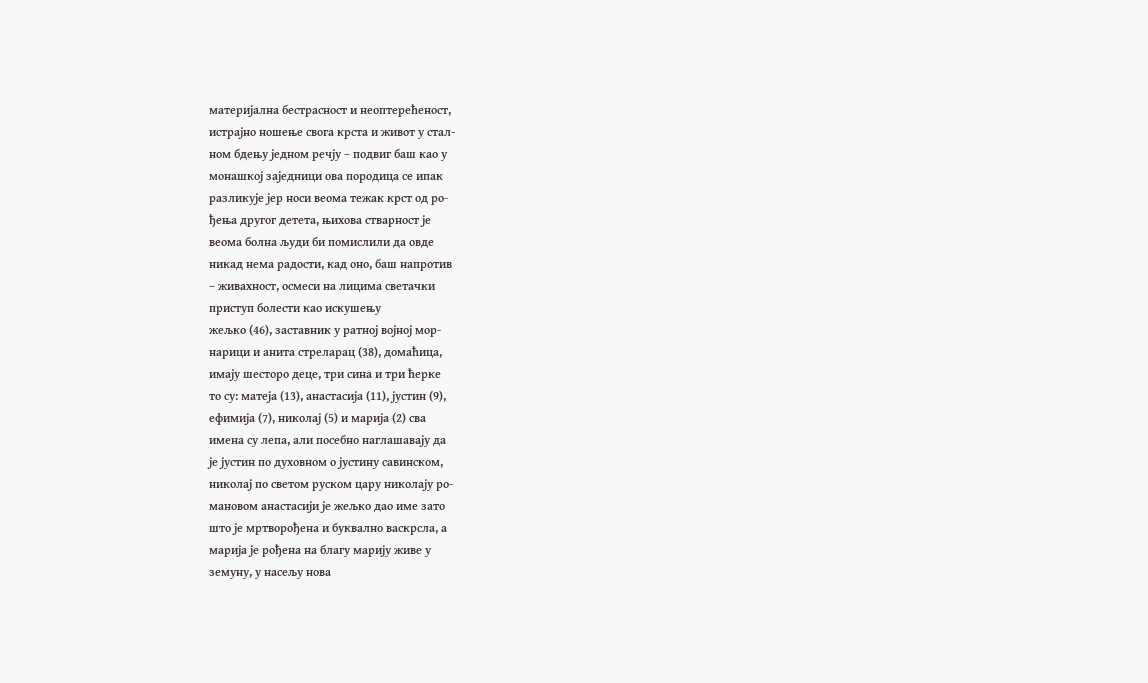материјална бестрасност и неоптерећеност,
истрајно ношење свога крста и живот у стал-
ном бдењу једном речју – подвиг баш као у
монашкој заједници ова породица се ипак
разликује јер носи веома тежак крст од ро-
ђења другог детета, њихова стварност је
веома болна људи би помислили да овде
никад нема радости, кад оно, баш напротив
– живахност, осмеси на лицима светачки
приступ болести као искушењу
жељко (46), заставник у ратној војној мор-
нарици и анита стреларац (38), домаћица,
имају шесторо деце, три сина и три ћерке
то су: матеја (13), анастасија (11), јустин (9),
ефимија (7), николај (5) и марија (2) сва
имена су лепа, али посебно наглашавају да
је јустин по духовном о јустину савинском,
николај по светом руском цару николају ро-
мановом анастасији је жељко дао име зато
што је мртворођена и буквално васкрсла, а
марија је рођена на благу марију живе у
земуну, у насељу нова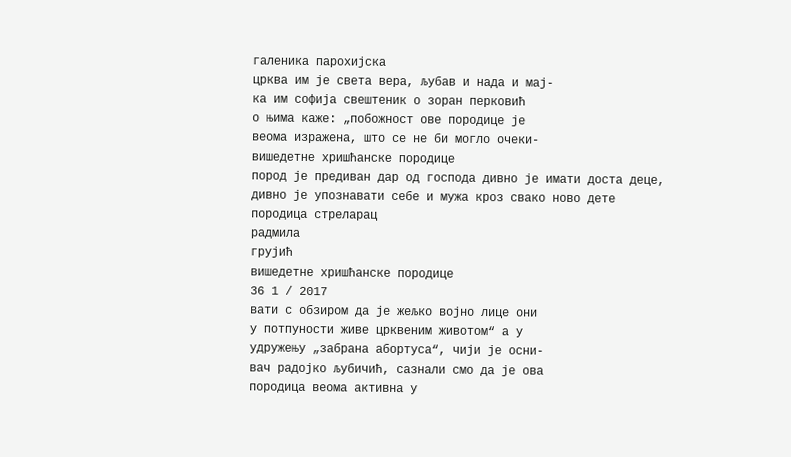галеника парохијска
црква им је света вера, љубав и нада и мај-
ка им софија свештеник о зоран перковић
о њима каже: „побожност ове породице је
веома изражена, што се не би могло очеки-
вишедетне хришћанске породице
пород је предиван дар од господа дивно је имати доста деце,
дивно је упознавати себе и мужа кроз свако ново дете
породица стреларац
радмила
грујић
вишедетне хришћанске породице
36 1 / 2017
вати с обзиром да је жељко војно лице они
у потпуности живе црквеним животом“ а у
удружењу „забрана абортуса“, чији је осни-
вач радојко љубичић, сазнали смо да је ова
породица веома активна у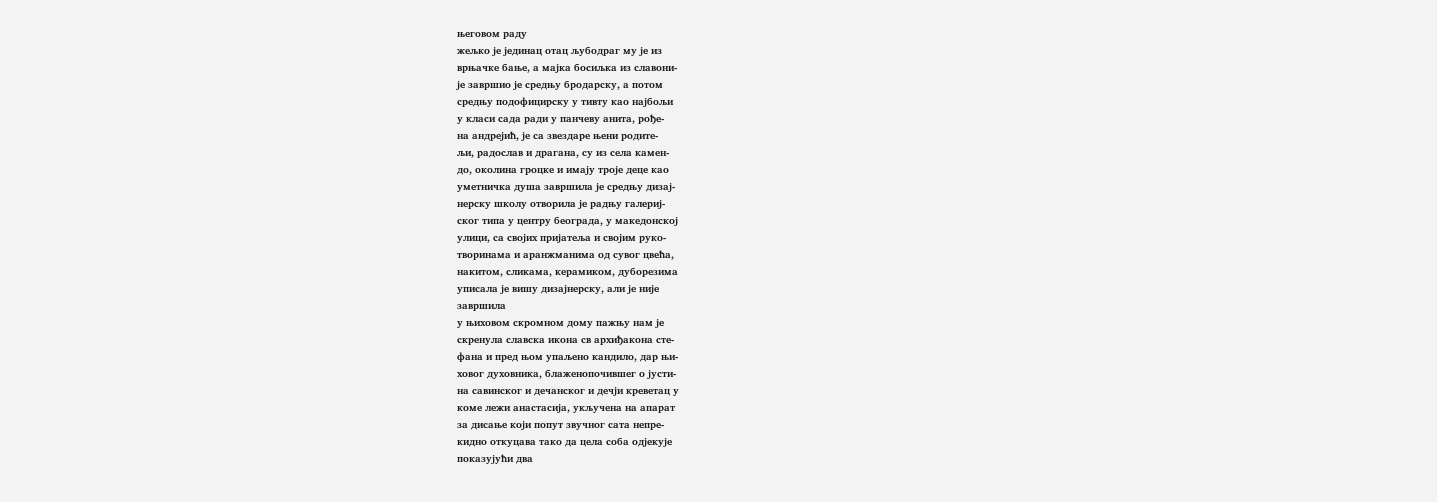његовом раду
жељко је јединац отац љубодраг му је из
врњачке бање, а мајка босиљка из славони-
је завршио је средњу бродарску, а потом
средњу подофицирску у тивту као најбољи
у класи сада ради у панчеву анита, рође-
на андрејић, је са звездаре њени родите-
љи, радослав и драгана, су из села камен-
до, околина гроцке и имају троје деце као
уметничка душа завршила је средњу дизај-
нерску школу отворила је радњу галериј-
ског типа у центру београда, у македонској
улици, са својих пријатеља и својим руко-
творинама и аранжманима од сувог цвећа,
накитом, сликама, керамиком, дуборезима
уписала је вишу дизајнерску, али је није
завршила
у њиховом скромном дому пажњу нам је
скренула славска икона св архиђакона сте-
фана и пред њом упаљено кандило, дар њи-
ховог духовника, блаженопочившег о јусти-
на савинског и дечанског и дечји креветац у
коме лежи анастасија, укључена на апарат
за дисање који попут звучног сата непре-
кидно откуцава тако да цела соба одјекује
показујући два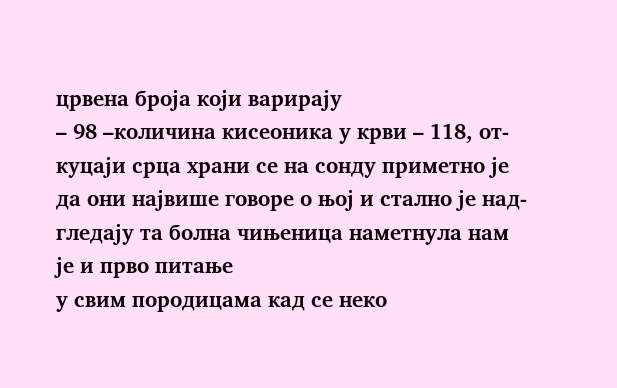црвена броја који варирају
– 98 –количина кисеоника у крви – 118, от-
куцаји срца храни се на сонду приметно је
да они највише говоре о њој и стално је над-
гледају та болна чињеница наметнула нам
је и прво питање
у свим породицама кад се неко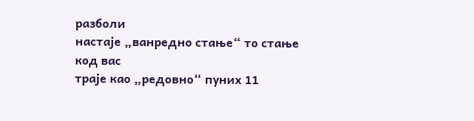разболи
настаје „ванредно стање“ то стање код вас
траје као „редовно“ пуних 11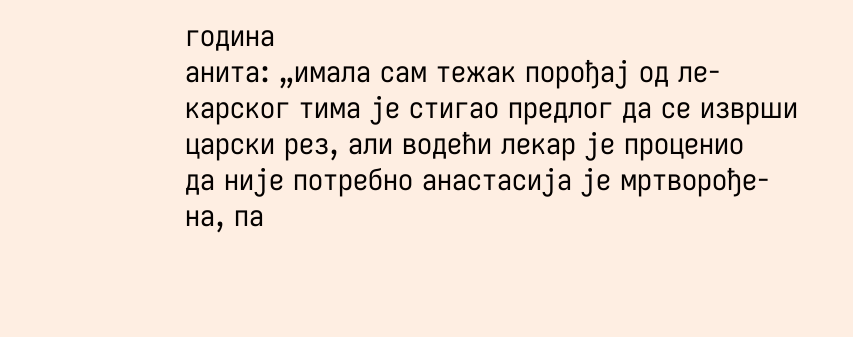година
анита: „имала сам тежак порођај од ле-
карског тима је стигао предлог да се изврши
царски рез, али водећи лекар је проценио
да није потребно анастасија је мртворође-
на, па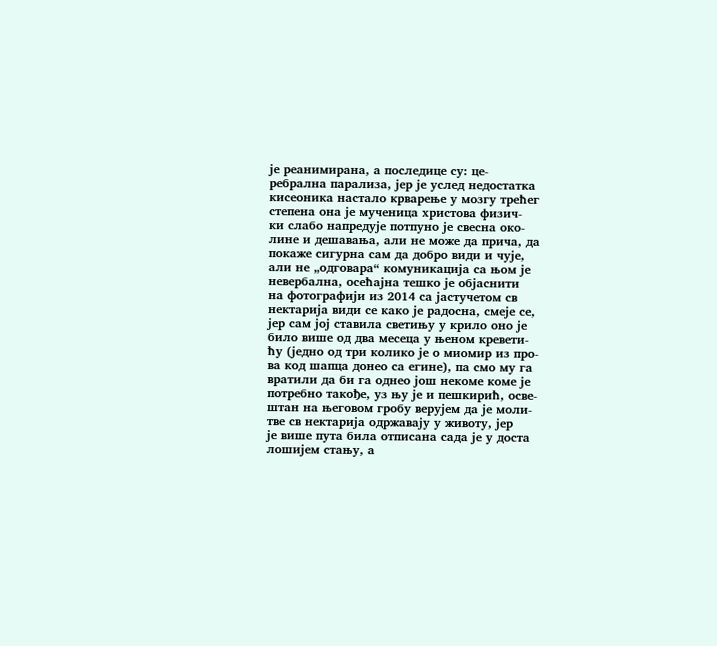је реанимирана, а последице су: це-
ребрална парализа, јер је услед недостатка
кисеоника настало крварење у мозгу трећег
степена она је мученица христова физич-
ки слабо напредује потпуно је свесна око-
лине и дешавања, али не може да прича, да
покаже сигурна сам да добро види и чује,
али не „одговара“ комуникација са њом је
невербална, осећајна тешко је објаснити
на фотографији из 2014 са јастучетом св
нектарија види се како је радосна, смеје се,
јер сам јој ставила светињу у крило оно је
било више од два месеца у њеном кревети-
ћу (једно од три колико је о миомир из про-
ва код шапца донео са егине), па смо му га
вратили да би га однео још некоме коме је
потребно такође, уз њу је и пешкирић, осве-
штан на његовом гробу верујем да је моли-
тве св нектарија одржавају у животу, јер
је више пута била отписана сада је у доста
лошијем стању, а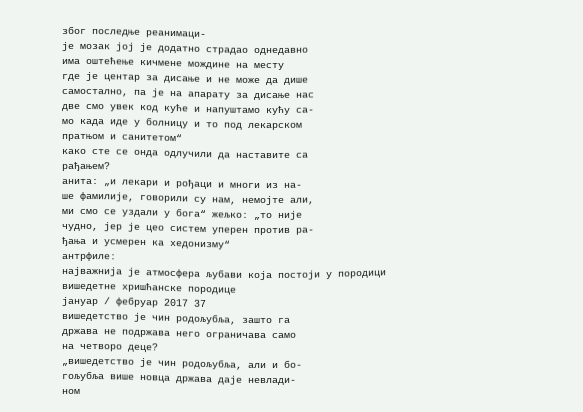због последње реанимаци-
је мозак јој је додатно страдао однедавно
има оштећење кичмене мождине на месту
где је центар за дисање и не може да дише
самостално, па је на апарату за дисање нас
две смо увек код куће и напуштамо кућу са-
мо када иде у болницу и то под лекарском
пратњом и санитетом“
како сте се онда одлучили да наставите са
рађањем?
анита: „и лекари и рођаци и многи из на-
ше фамилије, говорили су нам, немојте али,
ми смо се уздали у бога“ жељко: „то није
чудно, јер је цео систем уперен против ра-
ђања и усмерен ка хедонизму“
антрфиле:
најважнија је атмосфера љубави која постоји у породици
вишедетне хришћанске породице
јануар / фебруар 2017 37
вишедетство је чин родољубља, зашто га
држава не подржава него ограничава само
на четворо деце?
„вишедетство је чин родољубља, али и бо-
гољубља више новца држава даје невлади-
ном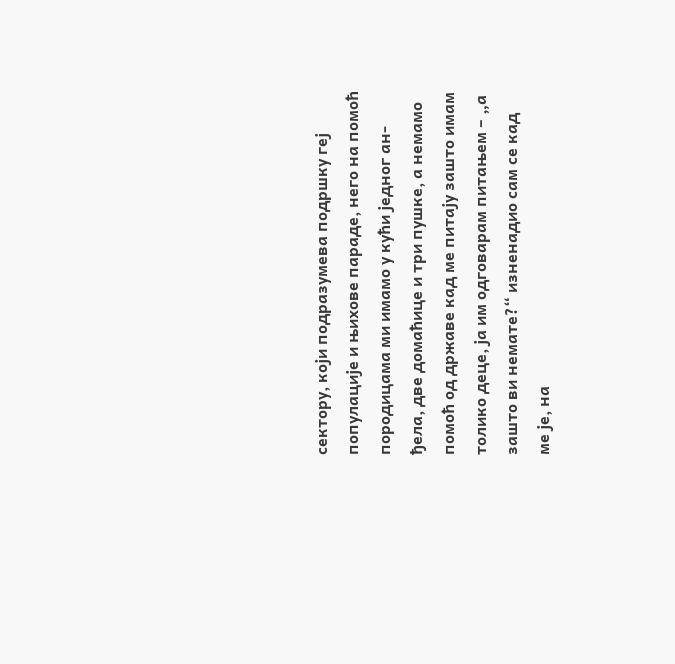сектору, који подразумева подршку геј
популације и њихове параде, него на помоћ
породицама ми имамо у кући једног ан-
ђела, две домаћице и три пушке, а немамо
помоћ од државе кад ме питају зашто имам
толико деце, ја им одговарам питањем – „а
зашто ви немате?“ изненадио сам се кад
ме је, на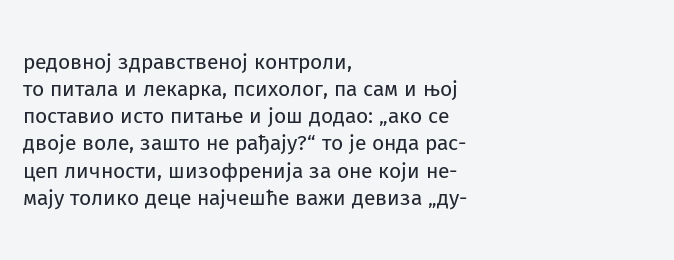редовној здравственој контроли,
то питала и лекарка, психолог, па сам и њој
поставио исто питање и још додао: „ако се
двоје воле, зашто не рађају?“ то је онда рас-
цеп личности, шизофренија за оне који не-
мају толико деце најчешће важи девиза „ду-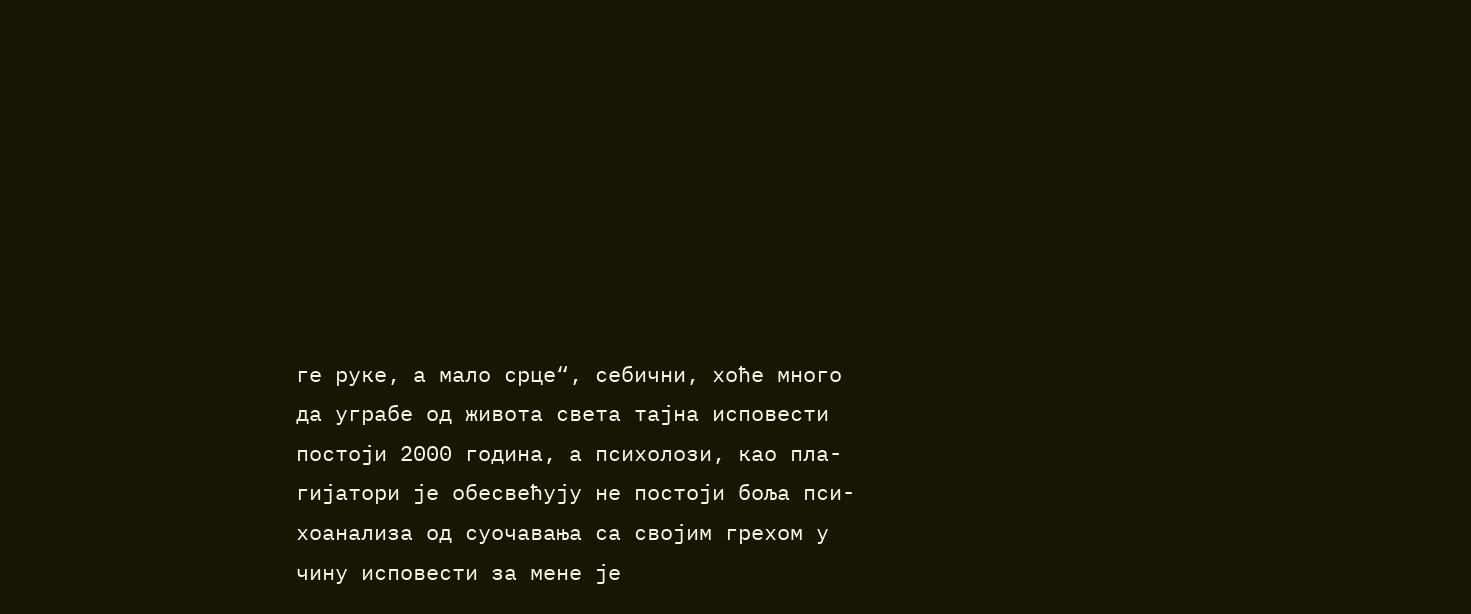ге руке, а мало срце“, себични, хоће много
да уграбе од живота света тајна исповести
постоји 2000 година, а психолози, као пла-
гијатори је обесвећују не постоји боља пси-
хоанализа од суочавања са својим грехом у
чину исповести за мене је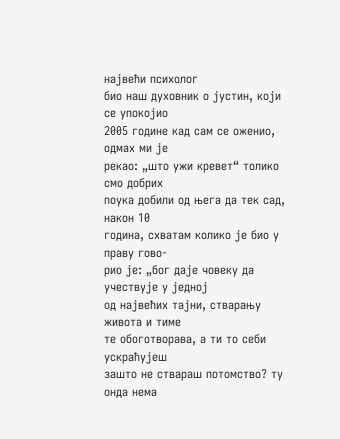највећи психолог
био наш духовник о јустин, који се упокојио
2005 године кад сам се оженио, одмах ми је
рекао: „што ужи кревет“ толико смо добрих
поука добили од њега да тек сад, након 10
година, схватам колико је био у праву гово-
рио је: „бог даје човеку да учествује у једној
од највећих тајни, стварању живота и тиме
те обоготворава, а ти то себи ускраћујеш
зашто не ствараш потомство? ту онда нема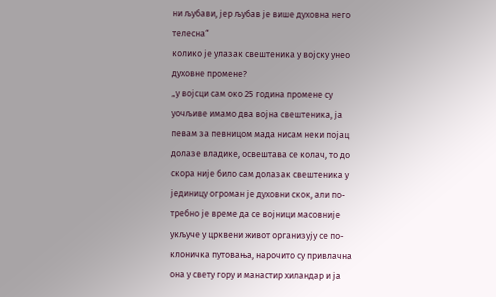ни љубави, јер љубав је више духовна него
телесна“
колико је улазак свештеника у војску унео
духовне промене?
„у војсци сам око 25 година промене су
уочљиве имамо два војна свештеника, ја
певам за певницом мада нисам неки појац
долазе владике, освештава се колач, то до
скора није било сам долазак свештеника у
јединицу огроман је духовни скок, али по-
требно је време да се војници масовније
укључе у црквени живот организују се по-
клоничка путовања, нарочито су привлачна
она у свету гору и манастир хиландар и ја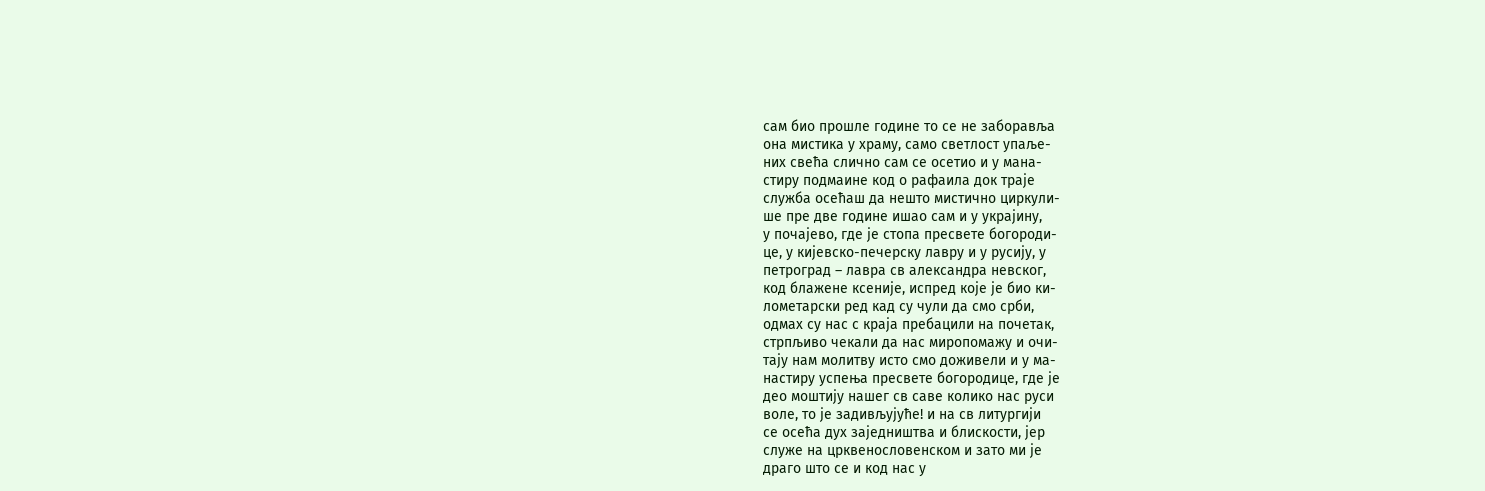сам био прошле године то се не заборавља
она мистика у храму, само светлост упаље-
них свећа слично сам се осетио и у мана-
стиру подмаине код о рафаила док траје
служба осећаш да нешто мистично циркули-
ше пре две године ишао сам и у украјину,
у почајево, где је стопа пресвете богороди-
це, у кијевско-печерску лавру и у русију, у
петроград – лавра св александра невског,
код блажене ксеније, испред које је био ки-
лометарски ред кад су чули да смо срби,
одмах су нас с краја пребацили на почетак,
стрпљиво чекали да нас миропомажу и очи-
тају нам молитву исто смо доживели и у ма-
настиру успења пресвете богородице, где је
део моштију нашег св саве колико нас руси
воле, то је задивљујуће! и на св литургији
се осећа дух заједништва и блискости, јер
служе на црквенословенском и зато ми је
драго што се и код нас у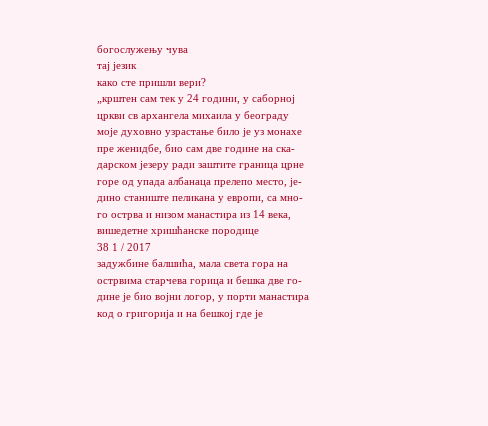богослужењу чува
тај језик
како сте пришли вери?
„крштен сам тек у 24 години, у саборној
цркви св архангела михаила у београду
моје духовно узрастање било је уз монахе
пре женидбе, био сам две године на ска-
дарском језеру ради заштите граница црне
горе од упада албанаца прелепо место, је-
дино станиште пеликана у европи, са мно-
го острва и низом манастира из 14 века,
вишедетне хришћанске породице
38 1 / 2017
задужбине балшића, мала света гора на
острвима старчева горица и бешка две го-
дине је био војни логор, у порти манастира
код о григорија и на бешкој где је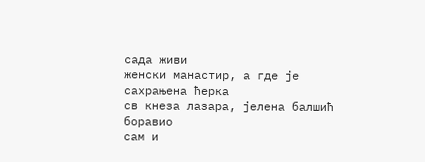сада живи
женски манастир, а где је сахрањена ћерка
св кнеза лазара, јелена балшић боравио
сам и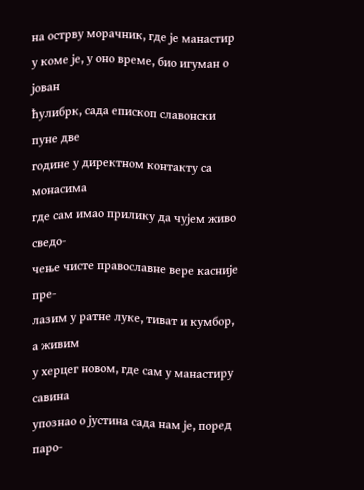на острву морачник, где је манастир
у коме је, у оно време, био игуман о јован
ћулибрк, сада епископ славонски пуне две
године у директном контакту са монасима
где сам имао прилику да чујем живо сведо-
чење чисте православне вере касније пре-
лазим у ратне луке, тиват и кумбор, а живим
у херцег новом, где сам у манастиру савина
упознао о јустина сада нам је, поред паро-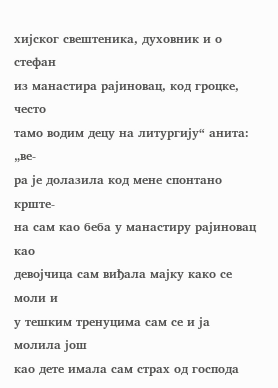хијског свештеника, духовник и о стефан
из манастира рајиновац, код гроцке, често
тамо водим децу на литургију“ анита: „ве-
ра је долазила код мене спонтано крште-
на сам као беба у манастиру рајиновац као
девојчица сам виђала мајку како се моли и
у тешким тренуцима сам се и ја молила још
као дете имала сам страх од господа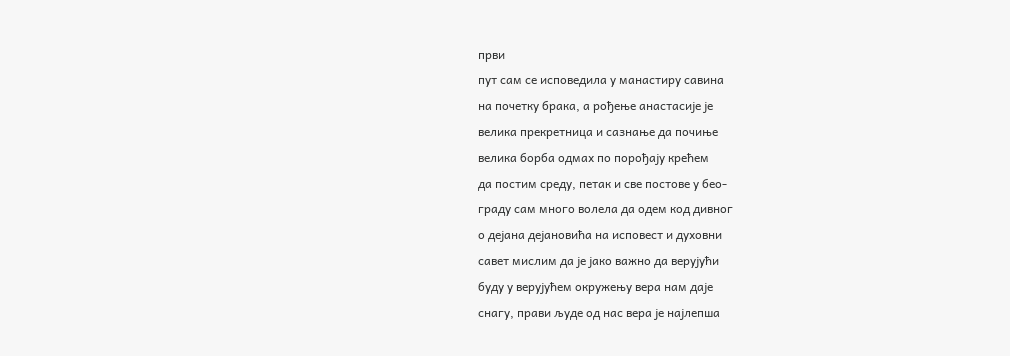први
пут сам се исповедила у манастиру савина
на почетку брака, а рођење анастасије је
велика прекретница и сазнање да почиње
велика борба одмах по порођају крећем
да постим среду, петак и све постове у бео-
граду сам много волела да одем код дивног
о дејана дејановића на исповест и духовни
савет мислим да је јако важно да верујући
буду у верујућем окружењу вера нам даје
снагу, прави људе од нас вера је најлепша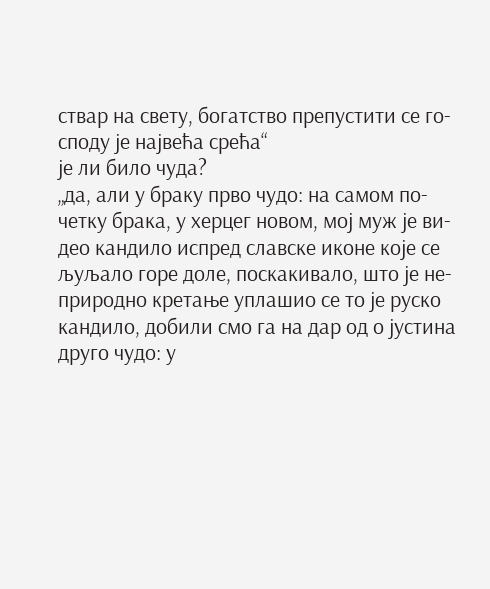ствар на свету, богатство препустити се го-
споду је највећа срећа“
је ли било чуда?
„да, али у браку прво чудо: на самом по-
четку брака, у херцег новом, мој муж је ви-
део кандило испред славске иконе које се
љуљало горе доле, поскакивало, што је не-
природно кретање уплашио се то је руско
кандило, добили смо га на дар од о јустина
друго чудо: у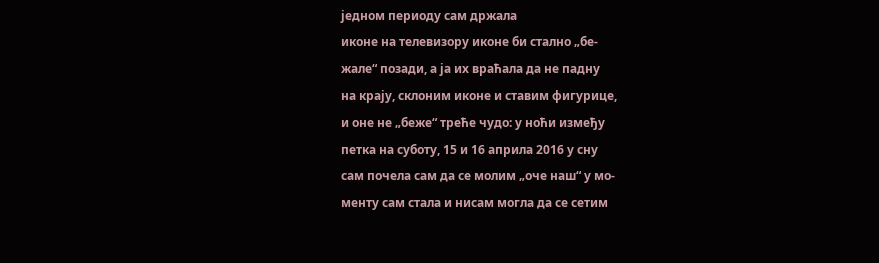једном периоду сам држала
иконе на телевизору иконе би стално „бе-
жале“ позади, а ја их враћала да не падну
на крају, склоним иконе и ставим фигурице,
и оне не „беже“ треће чудо: у ноћи између
петка на суботу, 15 и 16 априла 2016 у сну
сам почела сам да се молим „оче наш“ у мо-
менту сам стала и нисам могла да се сетим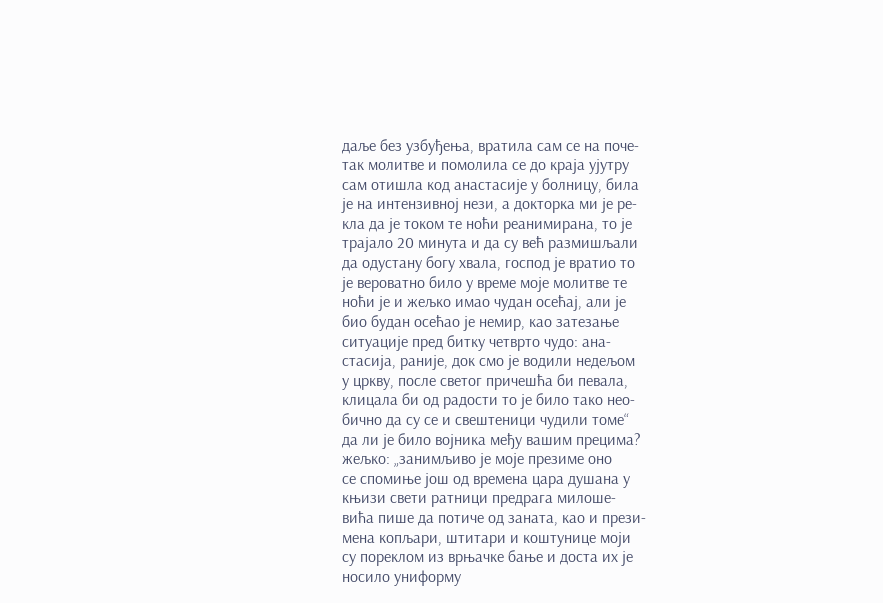даље без узбуђења, вратила сам се на поче-
так молитве и помолила се до краја ујутру
сам отишла код анастасије у болницу, била
је на интензивној нези, а докторка ми је ре-
кла да је током те ноћи реанимирана, то је
трајало 20 минута и да су већ размишљали
да одустану богу хвала, господ је вратио то
је вероватно било у време моје молитве те
ноћи је и жељко имао чудан осећај, али је
био будан осећао је немир, као затезање
ситуације пред битку четврто чудо: ана-
стасија, раније, док смо је водили недељом
у цркву, после светог причешћа би певала,
клицала би од радости то је било тако нео-
бично да су се и свештеници чудили томе“
да ли је било војника међу вашим прецима?
жељко: „занимљиво је моје презиме оно
се спомиње још од времена цара душана у
књизи свети ратници предрага милоше-
вића пише да потиче од заната, као и прези-
мена копљари, штитари и коштунице моји
су пореклом из врњачке бање и доста их је
носило униформу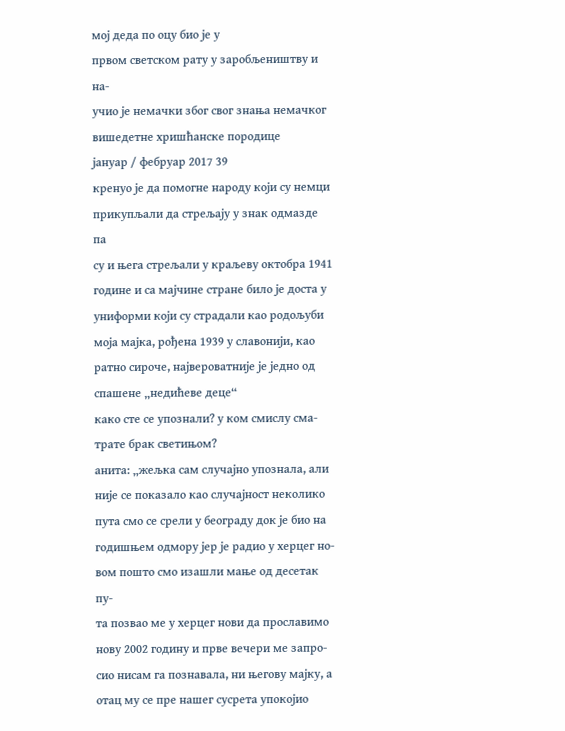мој деда по оцу био је у
првом светском рату у заробљеништву и на-
учио је немачки због свог знања немачког
вишедетне хришћанске породице
јануар / фебруар 2017 39
кренуо је да помогне народу који су немци
прикупљали да стрељају у знак одмазде па
су и њега стрељали у краљеву октобра 1941
године и са мајчине стране било је доста у
униформи који су страдали као родољуби
моја мајка, рођена 1939 у славонији, као
ратно сироче, највероватније је једно од
спашене „недићеве деце“
како сте се упознали? у ком смислу сма-
трате брак светињом?
анита: „жељка сам случајно упознала, али
није се показало као случајност неколико
пута смо се срели у београду док је био на
годишњем одмору јер је радио у херцег но-
вом пошто смо изашли мање од десетак пу-
та позвао ме у херцег нови да прославимо
нову 2002 годину и прве вечери ме запро-
сио нисам га познавала, ни његову мајку, а
отац му се пре нашег сусрета упокојио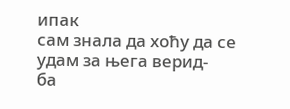ипак
сам знала да хоћу да се удам за њега верид-
ба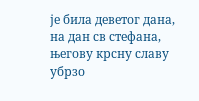је била деветог дана, на дан св стефана,
његову крсну славу убрзо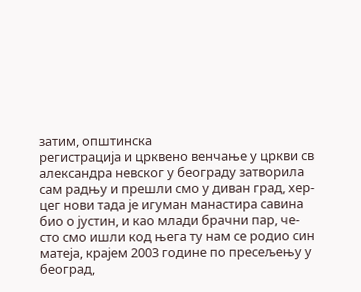затим, општинска
регистрација и црквено венчање у цркви св
александра невског у београду затворила
сам радњу и прешли смо у диван град, хер-
цег нови тада је игуман манастира савина
био о јустин, и као млади брачни пар, че-
сто смо ишли код њега ту нам се родио син
матеја, крајем 2003 године по пресељењу у
београд,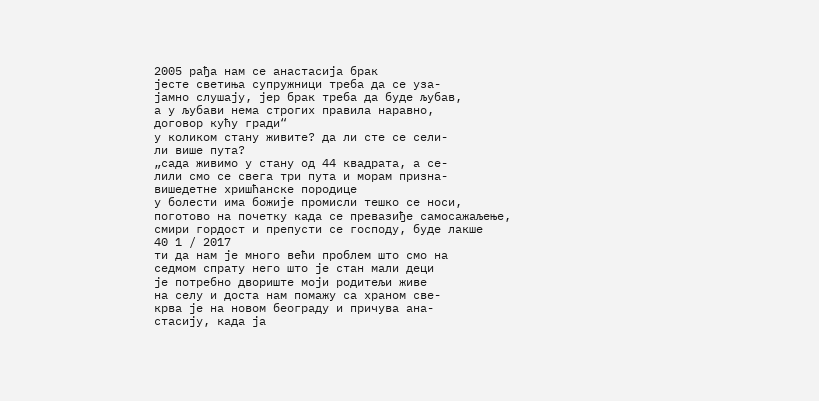2005 рађа нам се анастасија брак
јесте светиња супружници треба да се уза-
јамно слушају, јер брак треба да буде љубав,
а у љубави нема строгих правила наравно,
договор кућу гради“
у коликом стану живите? да ли сте се сели-
ли више пута?
„сада живимо у стану од 44 квадрата, а се-
лили смо се свега три пута и морам призна-
вишедетне хришћанске породице
у болести има божије промисли тешко се носи,
поготово на почетку када се превазиђе самосажаљење,
смири гордост и препусти се господу, буде лакше
40 1 / 2017
ти да нам је много већи проблем што смо на
седмом спрату него што је стан мали деци
је потребно двориште моји родитељи живе
на селу и доста нам помажу са храном све-
крва је на новом београду и причува ана-
стасију, када ја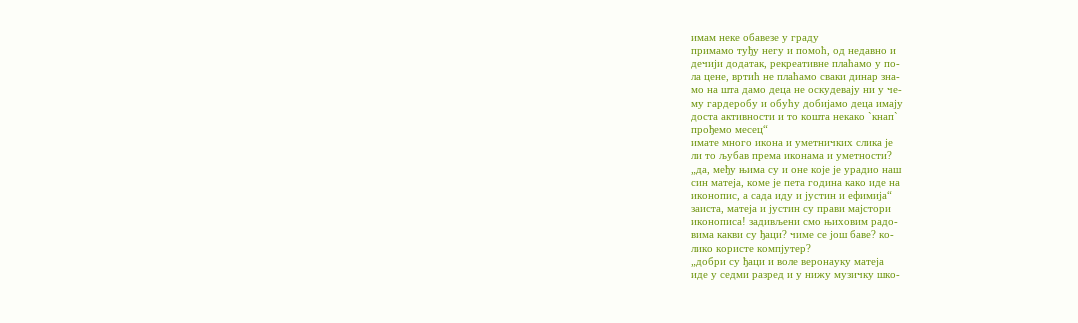имам неке обавезе у граду
примамо туђу негу и помоћ, од недавно и
дечији додатак, рекреативне плаћамо у по-
ла цене, вртић не плаћамо сваки динар зна-
мо на шта дамо деца не оскудевају ни у че-
му гардеробу и обућу добијамо деца имају
доста активности и то кошта некако `кнап`
прођемо месец“
имате много икона и уметничких слика је
ли то љубав према иконама и уметности?
„да, међу њима су и оне које је урадио наш
син матеја, коме је пета година како иде на
иконопис, а сада иду и јустин и ефимија“
заиста, матеја и јустин су прави мајстори
иконописа! задивљени смо њиховим радо-
вима какви су ђаци? чиме се још баве? ко-
лико користе компјутер?
„добри су ђаци и воле веронауку матеја
иде у седми разред и у нижу музичку шко-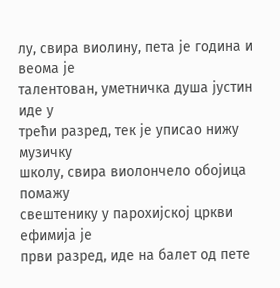лу, свира виолину, пета је година и веома је
талентован, уметничка душа јустин иде у
трећи разред, тек је уписао нижу музичку
школу, свира виолончело обојица помажу
свештенику у парохијској цркви ефимија је
први разред, иде на балет од пете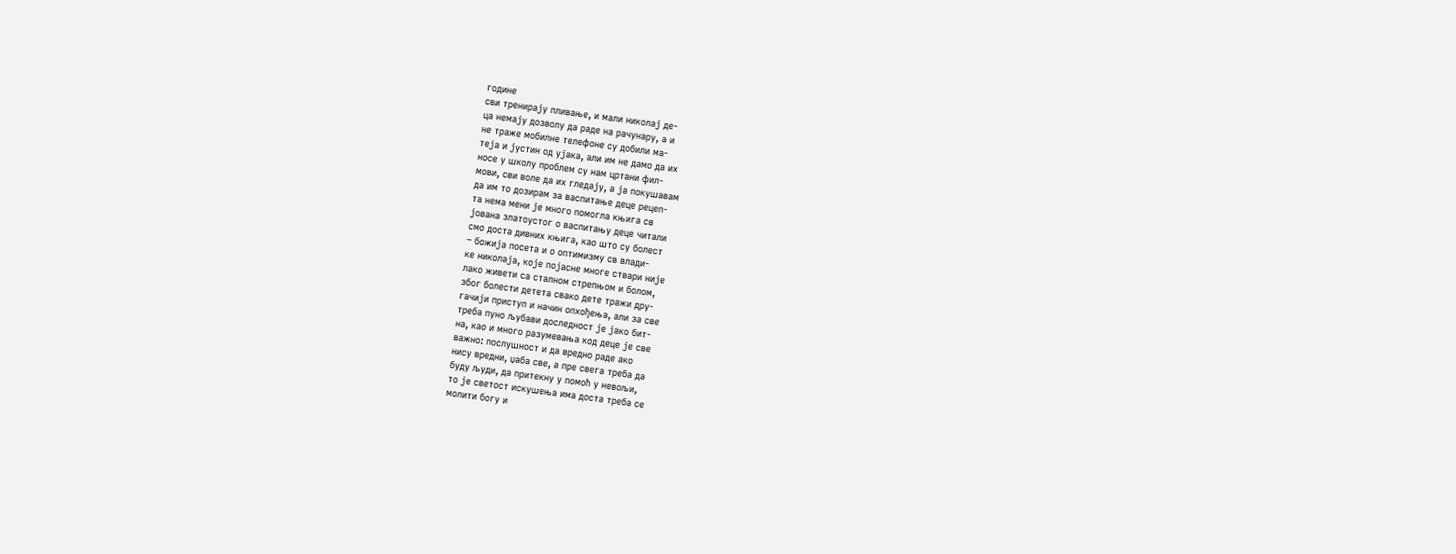године
сви тренирају пливање, и мали николај де-
ца немају дозволу да раде на рачунару, а и
не траже мобилне телефоне су добили ма-
теја и јустин од ујака, али им не дамо да их
носе у школу проблем су нам цртани фил-
мови, сви воле да их гледају, а ја покушавам
да им то дозирам за васпитање деце рецеп-
та нема мени је много помогла књига св
јована златоустог о васпитању деце читали
смо доста дивних књига, као што су болест
– божија посета и о оптимизму св влади-
ке николаја, које појасне многе ствари није
лако живети са сталном стрепњом и болом,
због болести детета свако дете тражи дру-
гачији приступ и начин опхођења, али за све
треба пуно љубави доследност је јако бит-
на, као и много разумевања код деце је све
важно: послушност и да вредно раде ако
нису вредни, џаба све, а пре свега треба да
буду људи, да притекну у помоћ у невољи,
то је светост искушења има доста треба се
молити богу и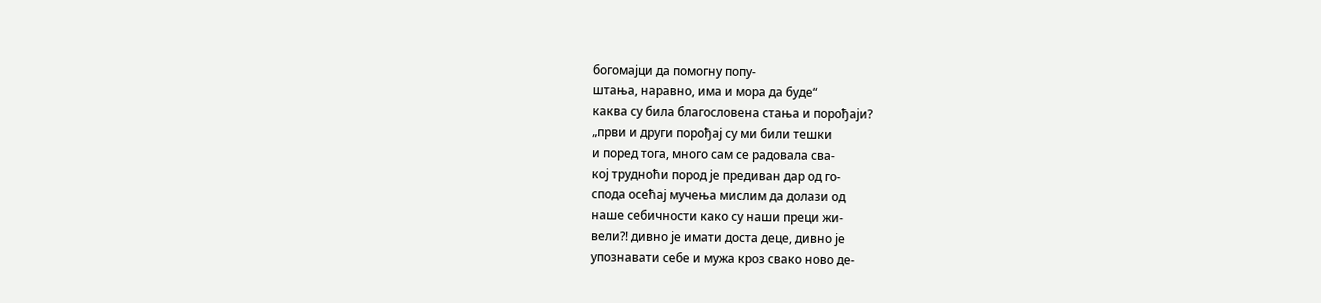богомајци да помогну попу-
штања, наравно, има и мора да буде“
каква су била благословена стања и порођаји?
„први и други порођај су ми били тешки
и поред тога, много сам се радовала сва-
кој трудноћи пород је предиван дар од го-
спода осећај мучења мислим да долази од
наше себичности како су наши преци жи-
вели?! дивно је имати доста деце, дивно је
упознавати себе и мужа кроз свако ново де-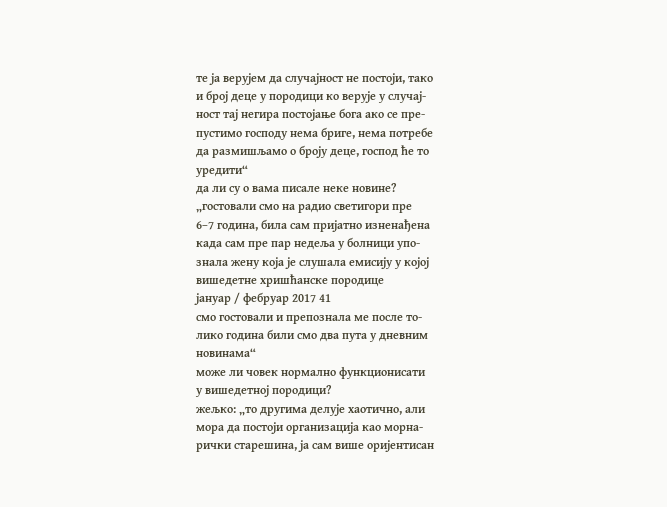те ја верујем да случајност не постоји, тако
и број деце у породици ко верује у случај-
ност тај негира постојање бога ако се пре-
пустимо господу нема бриге, нема потребе
да размишљамо о броју деце, господ ће то
уредити“
да ли су о вама писале неке новине?
„гостовали смо на радио светигори пре
6–7 година, била сам пријатно изненађена
када сам пре пар недеља у болници упо-
знала жену која је слушала емисију у којој
вишедетне хришћанске породице
јануар / фебруар 2017 41
смо гостовали и препознала ме после то-
лико година били смо два пута у дневним
новинама“
може ли човек нормално функционисати
у вишедетној породици?
жељко: „то другима делује хаотично, али
мора да постоји организација као морна-
рички старешина, ја сам више оријентисан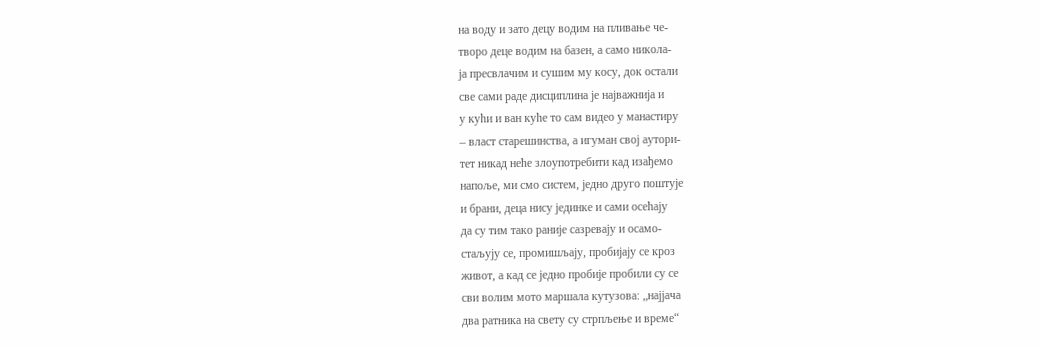на воду и зато децу водим на пливање че-
творо деце водим на базен, а само никола-
ја пресвлачим и сушим му косу, док остали
све сами раде дисциплина је најважнија и
у кући и ван куће то сам видео у манастиру
– власт старешинства, а игуман свој аутори-
тет никад неће злоупотребити кад изађемо
напоље, ми смо систем, једно друго поштује
и брани, деца нису јединке и сами осећају
да су тим тако раније сазревају и осамо-
стаљују се, промишљају, пробијају се кроз
живот, а кад се једно пробије пробили су се
сви волим мото маршала кутузова: „најјача
два ратника на свету су стрпљење и време“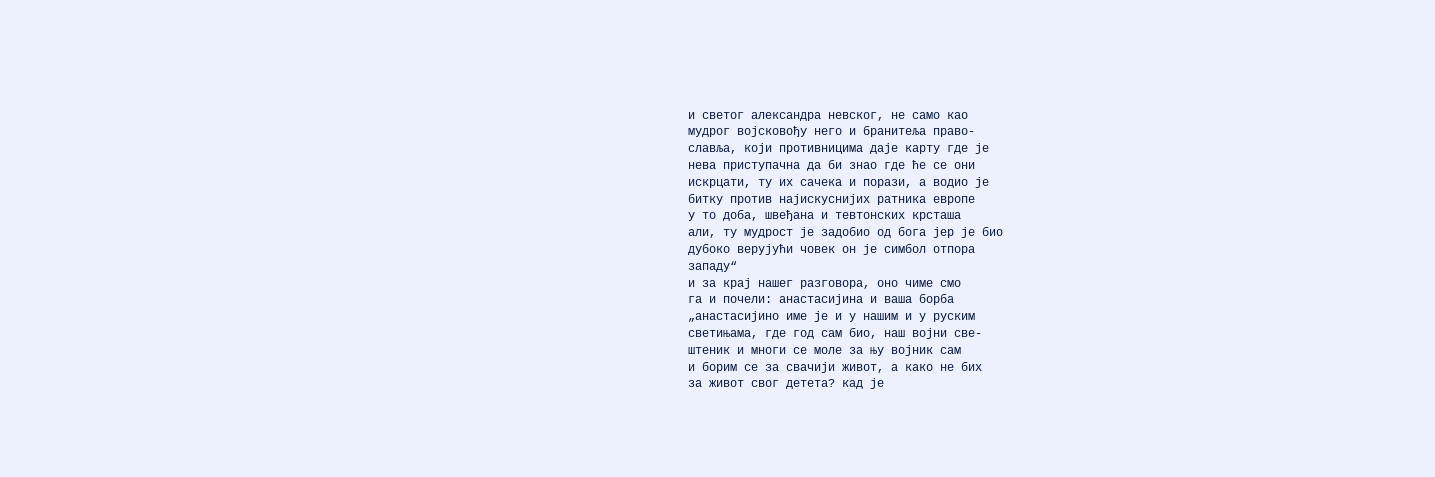и светог александра невског, не само као
мудрог војсковођу него и бранитеља право-
славља, који противницима даје карту где је
нева приступачна да би знао где ће се они
искрцати, ту их сачека и порази, а водио је
битку против најискуснијих ратника европе
у то доба, швеђана и тевтонских крсташа
али, ту мудрост је задобио од бога јер је био
дубоко верујући човек он је симбол отпора
западу“
и за крај нашег разговора, оно чиме смо
га и почели: анастасијина и ваша борба
„анастасијино име је и у нашим и у руским
светињама, где год сам био, наш војни све-
штеник и многи се моле за њу војник сам
и борим се за свачији живот, а како не бих
за живот свог детета? кад је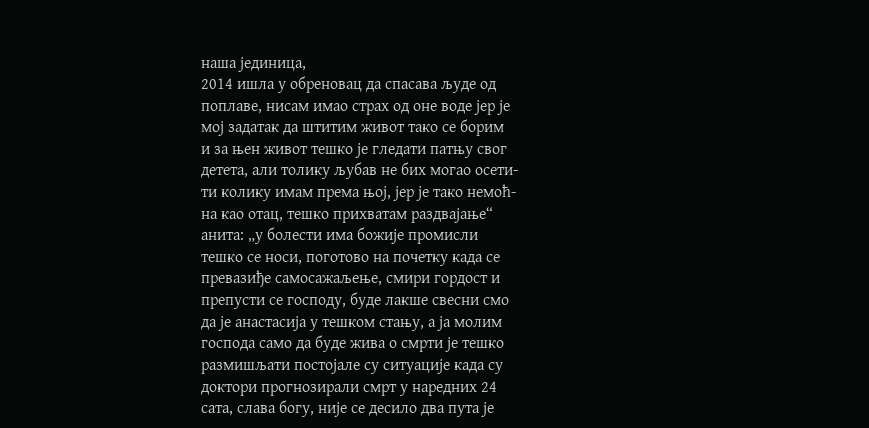наша јединица,
2014 ишла у обреновац да спасава људе од
поплаве, нисам имао страх од оне воде јер је
мој задатак да штитим живот тако се борим
и за њен живот тешко је гледати патњу свог
детета, али толику љубав не бих могао осети-
ти колику имам према њој, јер је тако немоћ-
на као отац, тешко прихватам раздвајање“
анита: „у болести има божије промисли
тешко се носи, поготово на почетку када се
превазиђе самосажаљење, смири гордост и
препусти се господу, буде лакше свесни смо
да је анастасија у тешком стању, а ја молим
господа само да буде жива о смрти је тешко
размишљати постојале су ситуације када су
доктори прогнозирали смрт у наредних 24
сата, слава богу, није се десило два пута је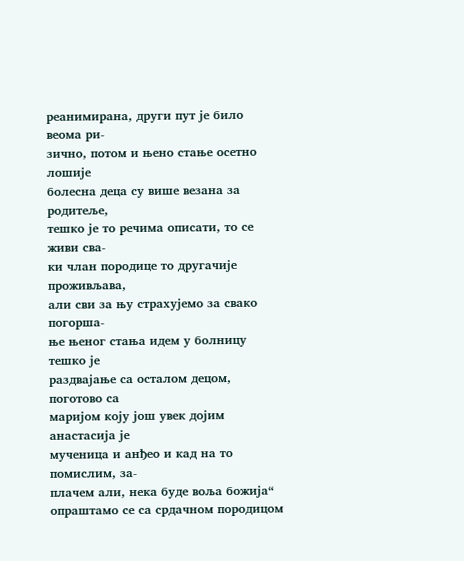реанимирана, други пут је било веома ри-
зично, потом и њено стање осетно лошије
болесна деца су више везана за родитеље,
тешко је то речима описати, то се живи сва-
ки члан породице то другачије проживљава,
али сви за њу страхујемо за свако погорша-
ње њеног стања идем у болницу тешко је
раздвајање са осталом децом, поготово са
маријом коју још увек дојим анастасија је
мученица и анђео и кад на то помислим, за-
плачем али, нека буде воља божија“
опраштамо се са срдачном породицом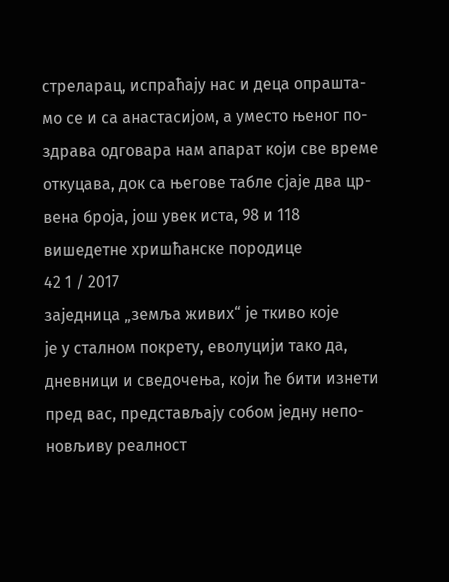стреларац, испраћају нас и деца опрашта-
мо се и са анастасијом, а уместо њеног по-
здрава одговара нам апарат који све време
откуцава, док са његове табле сјаје два цр-
вена броја, још увек иста, 98 и 118
вишедетне хришћанске породице
42 1 / 2017
заједница „земља живих“ је ткиво које
је у сталном покрету, еволуцији тако да,
дневници и сведочења, који ће бити изнети
пред вас, представљају собом једну непо-
новљиву реалност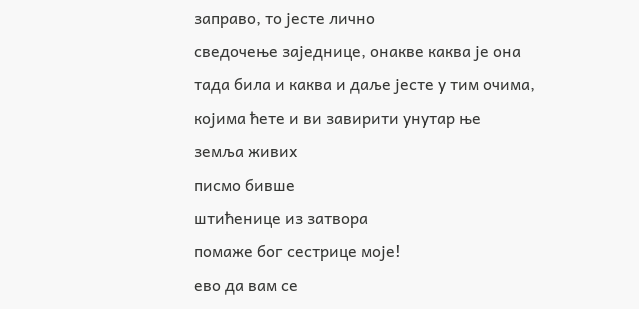заправо, то јесте лично
сведочење заједнице, онакве каква је она
тада била и каква и даље јесте у тим очима,
којима ћете и ви завирити унутар ње
земља живих
писмо бивше
штићенице из затвора
помаже бог сестрице моје!
ево да вам се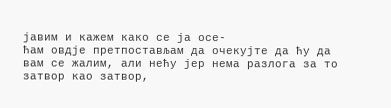јавим и кажем како се ја осе-
ћам овдје претпостављам да очекујте да ћу да
вам се жалим, али нећу јер нема разлога за то
затвор као затвор,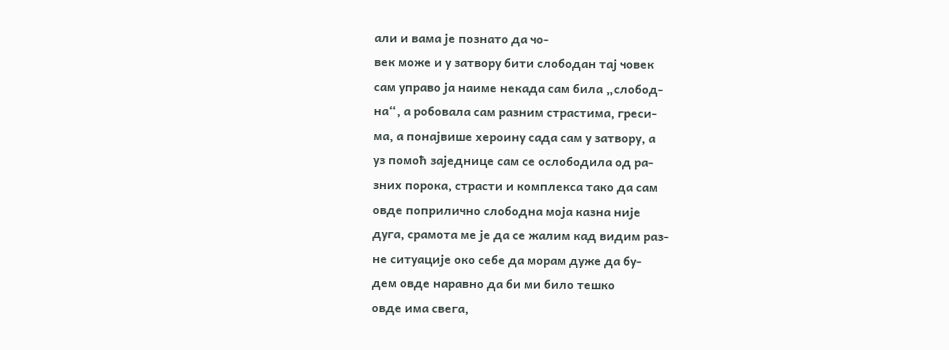али и вама је познато да чо-
век може и у затвору бити слободан тај човек
сам управо ја наиме некада сам била „слобод-
на“, а робовала сам разним страстима, греси-
ма, а понајвише хероину сада сам у затвору, а
уз помоћ заједнице сам се ослободила од ра-
зних порока, страсти и комплекса тако да сам
овде поприлично слободна моја казна није
дуга, срамота ме је да се жалим кад видим раз-
не ситуације око себе да морам дуже да бу-
дем овде наравно да би ми било тешко
овде има свега,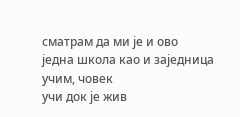сматрам да ми је и ово
једна школа као и заједница учим, човек
учи док је жив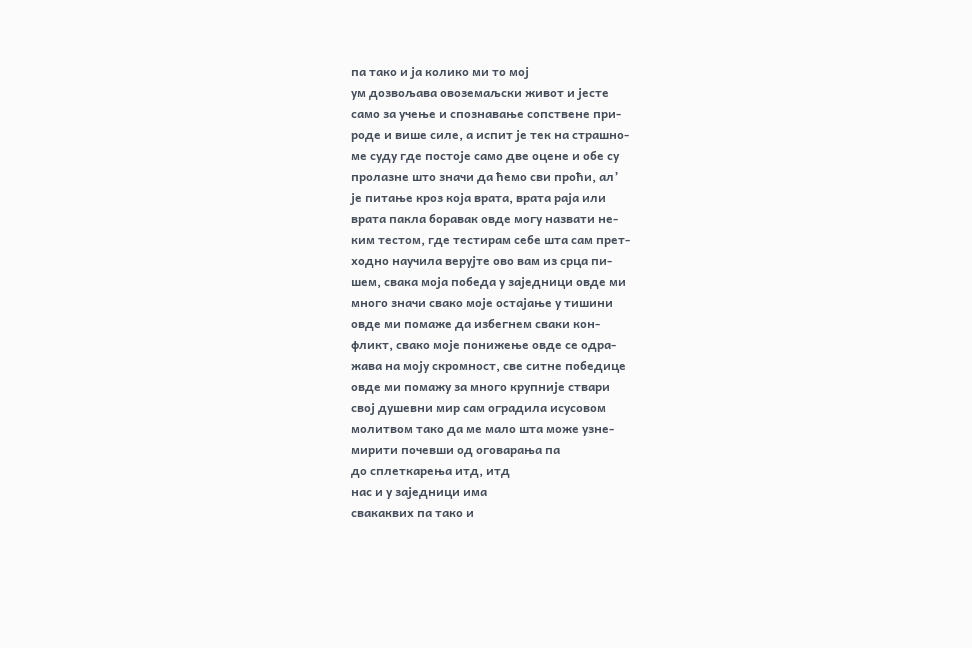па тако и ја колико ми то мој
ум дозвољава овоземаљски живот и јесте
само за учење и спознавање сопствене при-
роде и више силе, а испит је тек на страшно-
ме суду где постоје само две оцене и обе су
пролазне што значи да ћемо сви проћи, ал’
је питање кроз која врата, врата раја или
врата пакла боравак овде могу назвати не-
ким тестом, где тестирам себе шта сам прет-
ходно научила верујте ово вам из срца пи-
шем, свака моја победа у заједници овде ми
много значи свако моје остајање у тишини
овде ми помаже да избегнем сваки кон-
фликт, свако моје понижење овде се одра-
жава на моју скромност, све ситне победице
овде ми помажу за много крупније ствари
свој душевни мир сам оградила исусовом
молитвом тако да ме мало шта може узне-
мирити почевши од оговарања па
до сплеткарења итд, итд
нас и у заједници има
свакаквих па тако и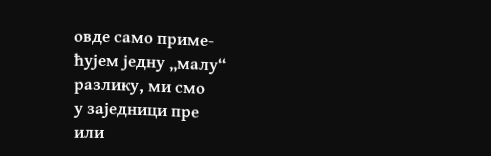овде само приме-
ћујем једну „малу“
разлику, ми смо
у заједници пре
или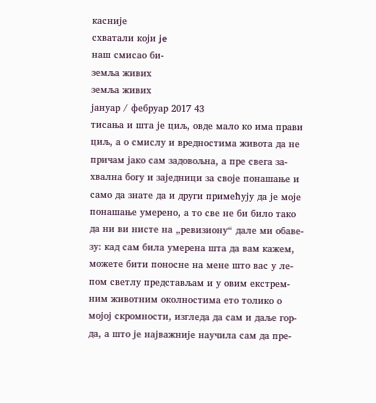касније
схватали који je
наш смисао би-
земља живих
земља живих
јануар / фебруар 2017 43
тисања и шта је циљ, овде мало ко има прави
циљ, а о смислу и вредностима живота да не
причам јако сам задовољна, а пре свега за-
хвална богу и заједници за своје понашање и
само да знате да и други примећују да је моје
понашање умерено, а то све не би било тако
да ни ви нисте на „ревизиону“ дале ми обаве-
зу: кад сам била умерена шта да вам кажем,
можете бити поносне на мене што вас у ле-
пом светлу представљам и у овим екстрем-
ним животним околностима ето толико о
мојој скромности, изгледа да сам и даље гор-
да, а што је најважније научила сам да пре-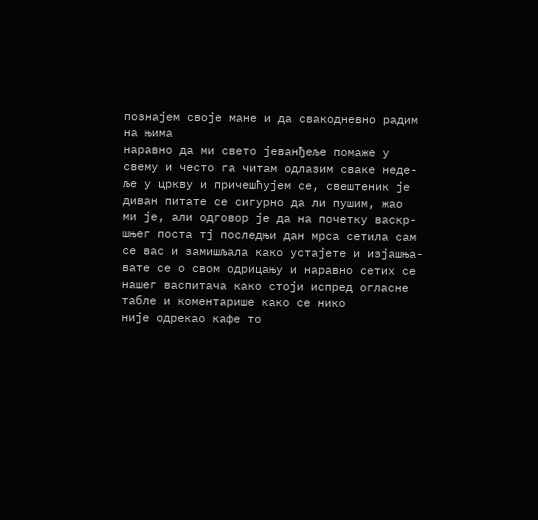познајем своје мане и да свакодневно радим
на њима
наравно да ми свето јеванђеље помаже у
свему и често га читам одлазим сваке неде-
ље у цркву и причешћујем се, свештеник је
диван питате се сигурно да ли пушим, жао
ми је, али одговор је да на почетку васкр-
шњег поста тј последњи дан мрса сетила сам
се вас и замишљала како устајете и изјашња-
вате се о свом одрицању и наравно сетих се
нашег васпитача како стоји испред огласне
табле и коментарише како се нико
није одрекао кафе то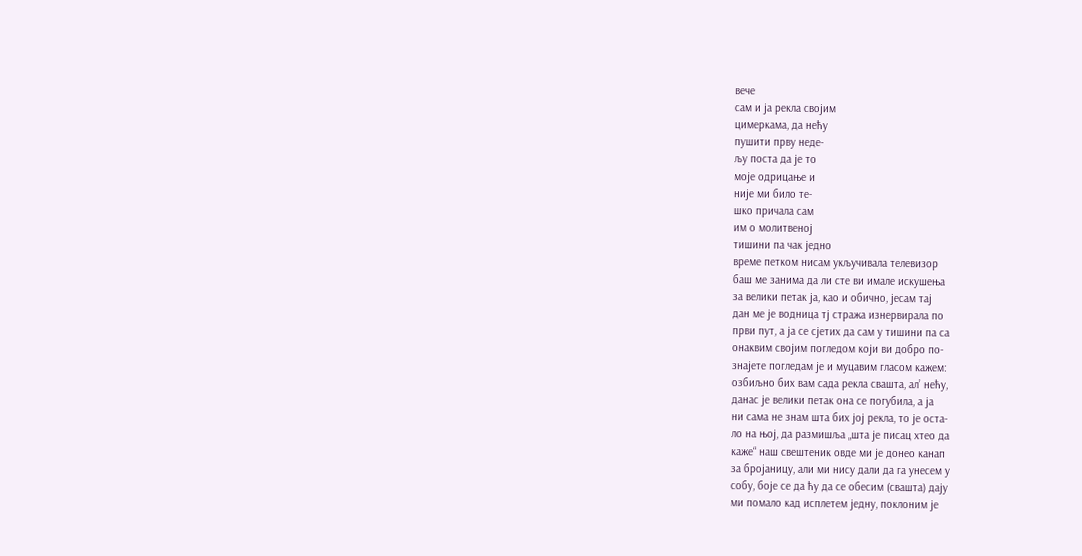вече
сам и ја рекла својим
цимеркама, да нећу
пушити прву неде-
љу поста да је то
моје одрицање и
није ми било те-
шко причала сам
им о молитвеној
тишини па чак једно
време петком нисам укључивала телевизор
баш ме занима да ли сте ви имале искушења
за велики петак ја, као и обично, јесам тај
дан ме је водница тј стража изнервирала по
први пут, а ја се сјетих да сам у тишини па са
онаквим својим погледом који ви добро по-
знајете погледам је и муцавим гласом кажем:
озбиљно бих вам сада рекла свашта, ал’ нећу,
данас је велики петак она се погубила, а ја
ни сама не знам шта бих јој рекла, то је оста-
ло на њој, да размишља „шта је писац хтео да
каже“ наш свештеник овде ми је донео канап
за бројаницу, али ми нису дали да га унесем у
собу, боје се да ћу да се обесим (свашта) дају
ми помало кад исплетем једну, поклоним је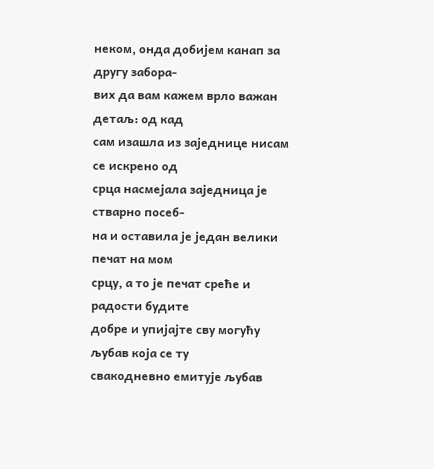неком, онда добијем канап за другу забора-
вих да вам кажем врло важан детаљ: од кад
сам изашла из заједнице нисам се искрено од
срца насмејала заједница је стварно посеб-
на и оставила је један велики печат на мом
срцу, а то је печат среће и радости будите
добре и упијајте сву могућу љубав која се ту
свакодневно емитује љубав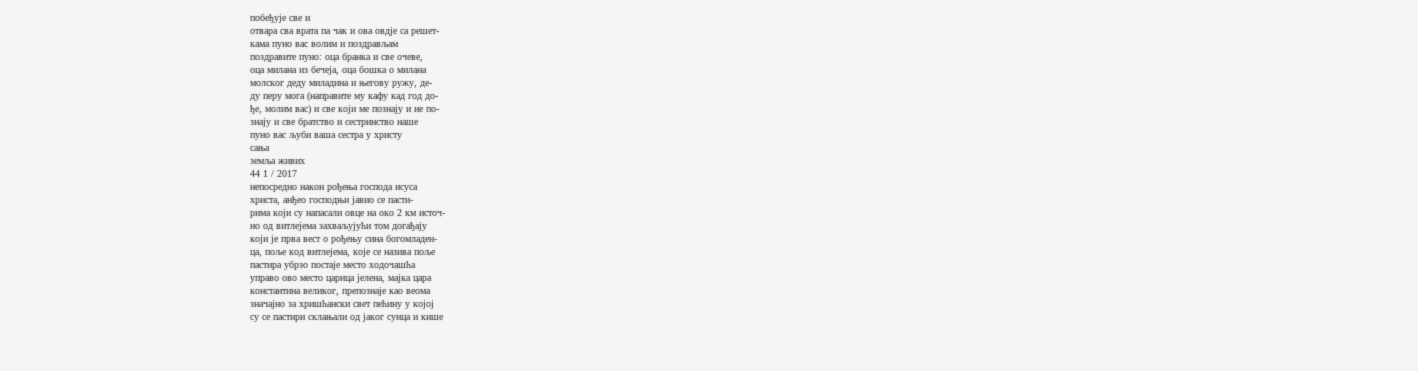побеђује све и
отвара сва врата па чак и ова овдје са решет-
кама пуно вас волим и поздрављам
поздравите пуно: оца бранка и све очеве,
оца милана из бечеја, оца бошка о милана
молског деду миладина и његову ружу, де-
ду перу мога (направите му кафу кад год до-
ђе, молим вас) и све који ме познају и не по-
знају и све братство и сестринство наше
пуно вас љуби ваша сестра у христу
сања
земља живих
44 1 / 2017
непосредно након рођења господа исуса
христa, анђео господњи јавио се пасти-
рима који су напасали овце на око 2 км источ-
но од витлејема захваљујући том догађају
који је прва вест о рођењу сина богомладен-
ца, поље код витлејема, које се назива поље
пастира убрзо постаје место ходочашћа
управо ово место царица јелена, мајка цара
константина великог, препознаје као веома
значајно за хришћански свет пећину у којој
су се пастири склањали од јаког сунца и кише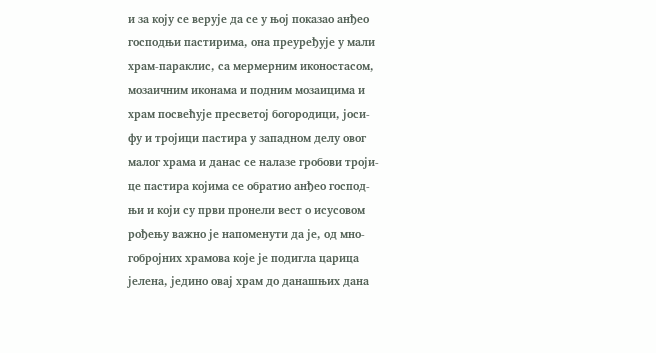и за коју се верује да се у њој показао анђео
господњи пастирима, она преуређује у мали
храм-параклис, са мермерним иконостасом,
мозаичним иконама и подним мозаицима и
храм посвећује пресветој богородици, јоси-
фу и тројици пастира у западном делу овог
малог храма и данас се налазе гробови троји-
це пастира којима се обратио анђео господ-
њи и који су први пронели вест о исусовом
рођењу важно је напоменути да је, од мно-
гобројних храмова које је подигла царица
јелена, једино овај храм до данашњих дана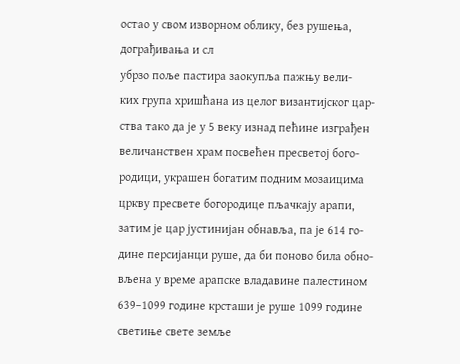остао у свом изворном облику, без рушења,
дограђивања и сл
убрзо поље пастира заокупља пажњу вели-
ких група хришћана из целог византијског цар-
ства тако да је у 5 веку изнад пећине изграђен
величанствен храм посвећен пресветој бого-
родици, украшен богатим подним мозаицима
цркву пресвете богородице пљачкају арапи,
затим је цар јустинијан обнавља, па је 614 го-
дине персијанци руше, да би поново била обно-
вљена у време арапске владавине палестином
639–1099 године крсташи је руше 1099 године
светиње свете земље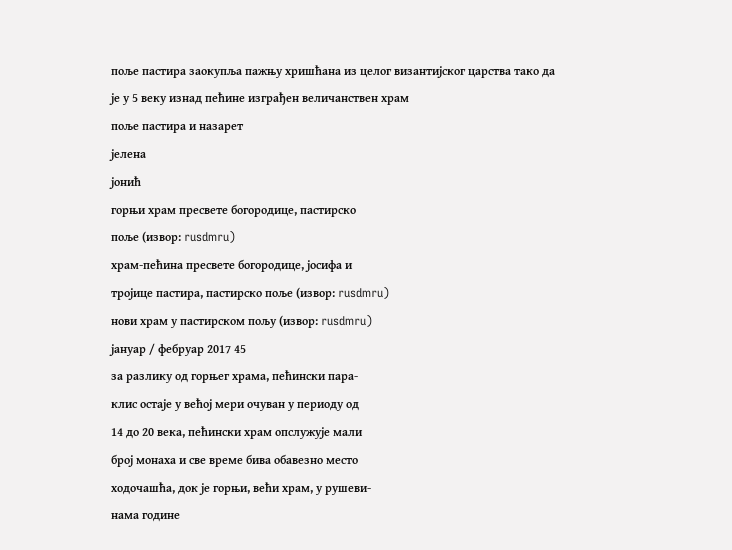поље пастира заокупља пажњу хришћана из целог византијског царства тако да
је у 5 веку изнад пећине изграђен величанствен храм
поље пастира и назарет
јелена
јонић
горњи храм пресвете богородице, пастирско
поље (извор: rusdmru)
храм-пећина пресвете богородице, јосифа и
тројице пастира, пастирско поље (извор: rusdmru)
нови храм у пастирском пољу (извор: rusdmru)
јануар / фебруар 2017 45
за разлику од горњег храма, пећински пара-
клис остаје у већој мери очуван у периоду од
14 до 20 века, пећински храм опслужује мали
број монаха и све време бива обавезно место
ходочашћа, док је горњи, већи храм, у рушеви-
нама године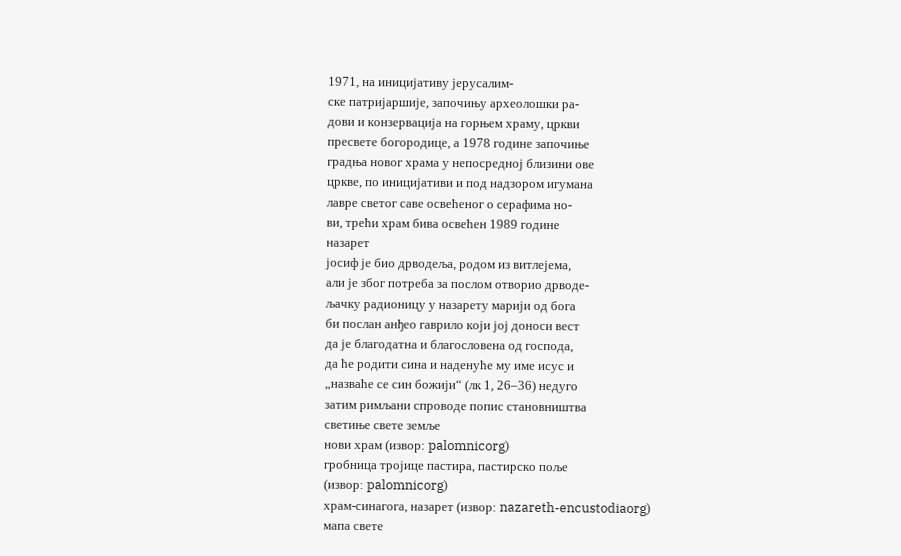1971, на иницијативу јерусалим-
ске патријаршије, започињу археолошки ра-
дови и конзервација на горњем храму, цркви
пресвете богородице, а 1978 године започиње
градња новог храма у непосредној близини ове
цркве, по иницијативи и под надзором игумана
лавре светог саве освећеног о серафима но-
ви, трећи храм бива освећен 1989 године
назарет
јосиф је био дрводеља, родом из витлејема,
али је због потреба за послом отворио дрводе-
љачку радионицу у назарету марији од бога
би послан анђео гаврило који јој доноси вест
да је благодатна и благословена од господа,
да ће родити сина и наденуће му име исус и
„назваће се син божији“ (лк 1, 26–36) недуго
затим римљани спроводе попис становништва
светиње свете земље
нови храм (извор: palomnicorg)
гробница тројице пастира, пастирско поље
(извор: palomnicorg)
храм-синагога, назарет (извор: nazareth-encustodiaorg)
мапа свете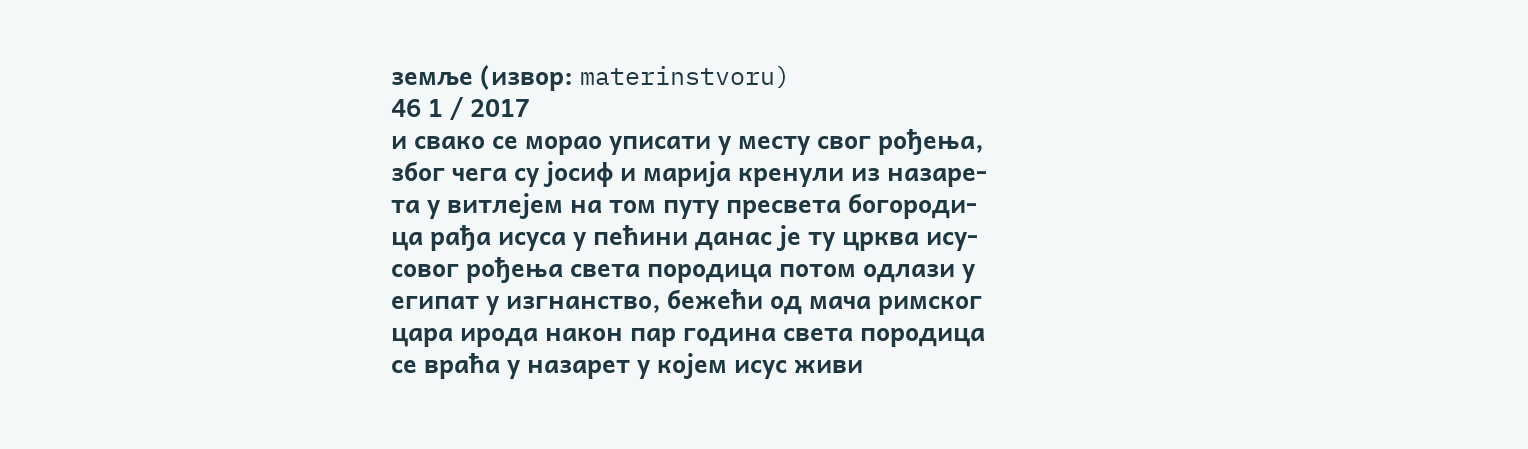земље (извор: materinstvoru)
46 1 / 2017
и свако се морао уписати у месту свог рођења,
због чега су јосиф и марија кренули из назаре-
та у витлејем на том путу пресвета богороди-
ца рађа исуса у пећини данас је ту црква ису-
совог рођења света породица потом одлази у
египат у изгнанство, бежећи од мача римског
цара ирода након пар година света породица
се враћа у назарет у којем исус живи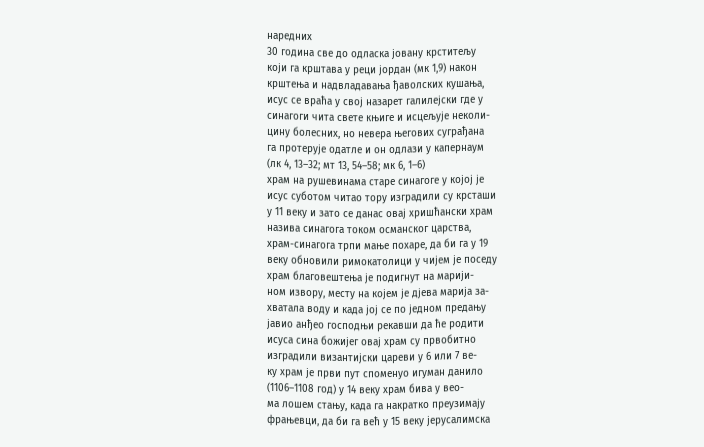наредних
30 година све до одласка јовану крститељу
који га крштава у реци јордан (мк 1,9) након
крштења и надвладавања ђаволских кушања,
исус се враћа у свој назарет галилејски где у
синагоги чита свете књиге и исцељује неколи-
цину болесних, но невера његових суграђана
га протерује одатле и он одлази у капернаум
(лк 4, 13–32; мт 13, 54–58; мк 6, 1–6)
храм на рушевинама старе синагоге у којој је
исус суботом читао тору изградили су крсташи
у 11 веку и зато се данас овај хришћански храм
назива синагога током османског царства,
храм-синагога трпи мање похаре, да би га у 19
веку обновили римокатолици у чијем је поседу
храм благовештења је подигнут на марији-
ном извору, месту на којем је дјева марија за-
хватала воду и када јој се по једном предању
јавио анђео господњи рекавши да ће родити
исуса сина божијег овај храм су првобитно
изградили византијски цареви у 6 или 7 ве-
ку храм је први пут споменуо игуман данило
(1106–1108 год) у 14 веку храм бива у вео-
ма лошем стању, када га накратко преузимају
фрањевци, да би га већ у 15 веку јерусалимска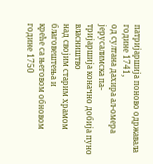патријаршија поново одржавала године 1741,
од султана дахира ал-омера јерусалимска па-
тријаршија коначно добија пуно власништво
над својим старим храмом благовештења и
креће са његовом обновом године 1750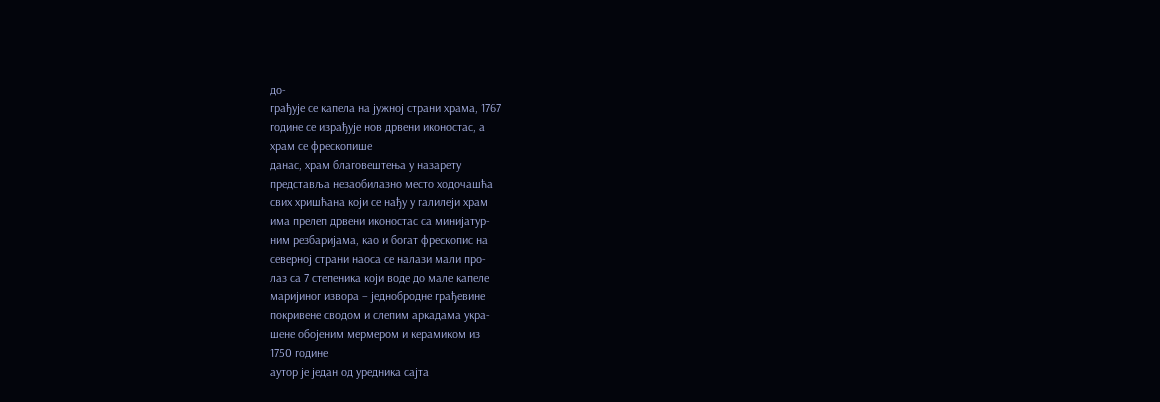до-
грађује се капела на јужној страни храма, 1767
године се израђује нов дрвени иконостас, а
храм се фрескопише
данас, храм благовештења у назарету
представља незаобилазно место ходочашћа
свих хришћана који се нађу у галилеји храм
има прелеп дрвени иконостас са минијатур-
ним резбаријама, као и богат фрескопис на
северној страни наоса се налази мали про-
лаз са 7 степеника који воде до мале капеле
маријиног извора – једнобродне грађевине
покривене сводом и слепим аркадама укра-
шене обојеним мермером и керамиком из
1750 године
аутор је један од уредника сајта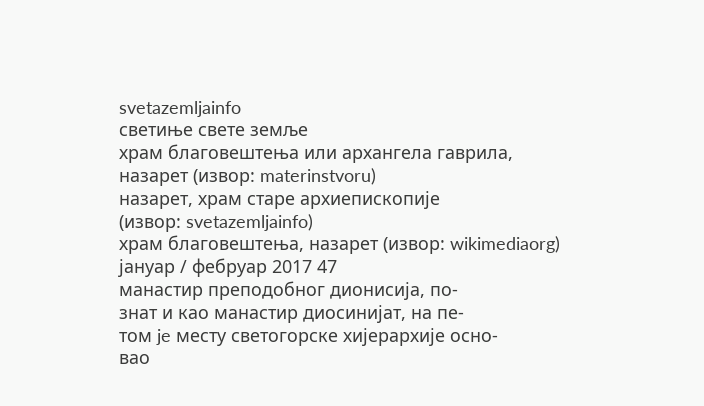svetazemljainfo
светиње свете земље
храм благовештења или архангела гаврила,
назарет (извор: materinstvoru)
назарет, храм старе архиепископије
(извор: svetazemljainfo)
храм благовештења, назарет (извор: wikimediaorg)
јануар / фебруар 2017 47
манастир преподобног дионисија, по-
знат и као манастир диосинијат, на пе-
том je месту светогорске хијерархије осно-
вао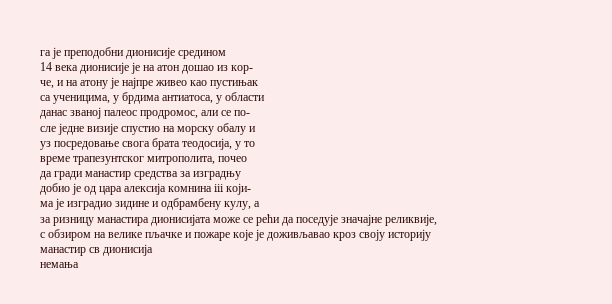га је преподобни дионисије средином
14 века дионисије је на атон дошао из кор-
че, и на атону је најпре живео као пустињак
са ученицима, у брдима антиатоса, у области
данас званој палеос продромос, али се по-
сле једне визије спустио на морску обалу и
уз посредовање свога брата теодосија, у то
време трапезунтског митрополита, почео
да гради манастир средства за изградњу
добио је од цара алексија комнина iii који-
ма је изградио зидине и одбрамбену кулу, а
за ризницу манастира дионисијата може се рећи да поседује значајне реликвије,
с обзиром на велике пљачке и пожаре које је доживљавао кроз своју историју
манастир св дионисија
немања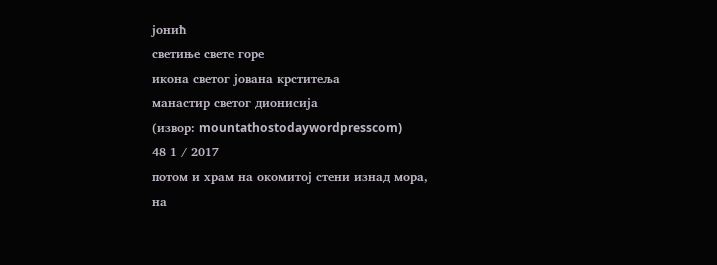јонић
светиње свете горе
икона светог јована крститеља
манастир светог дионисија
(извор: mountathostodaywordpresscom)
48 1 / 2017
потом и храм на окомитој стени изнад мора,
на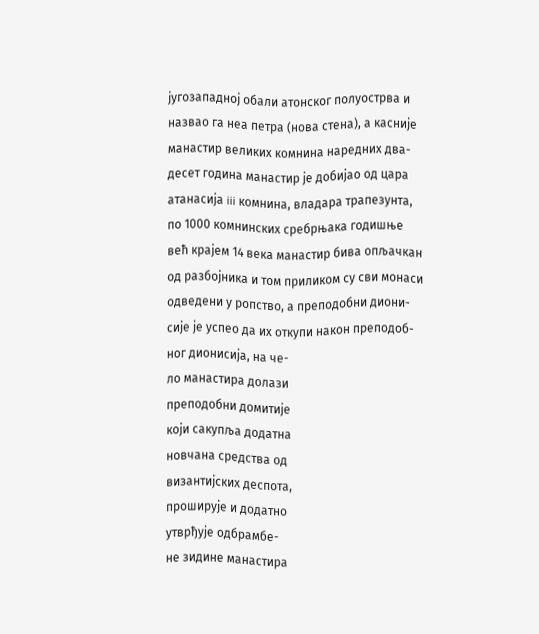југозападној обали атонског полуострва и
назвао га неа петра (нова стена), а касније
манастир великих комнина наредних два-
десет година манастир је добијао од цара
атанасија iii комнина, владара трапезунта,
по 1000 комнинских сребрњака годишње
већ крајем 14 века манастир бива опљачкан
од разбојника и том приликом су сви монаси
одведени у ропство, а преподобни диони-
сије је успео да их откупи након преподоб-
ног дионисија, на че-
ло манастира долази
преподобни домитије
који сакупља додатна
новчана средства од
византијских деспота,
проширује и додатно
утврђује одбрамбе-
не зидине манастира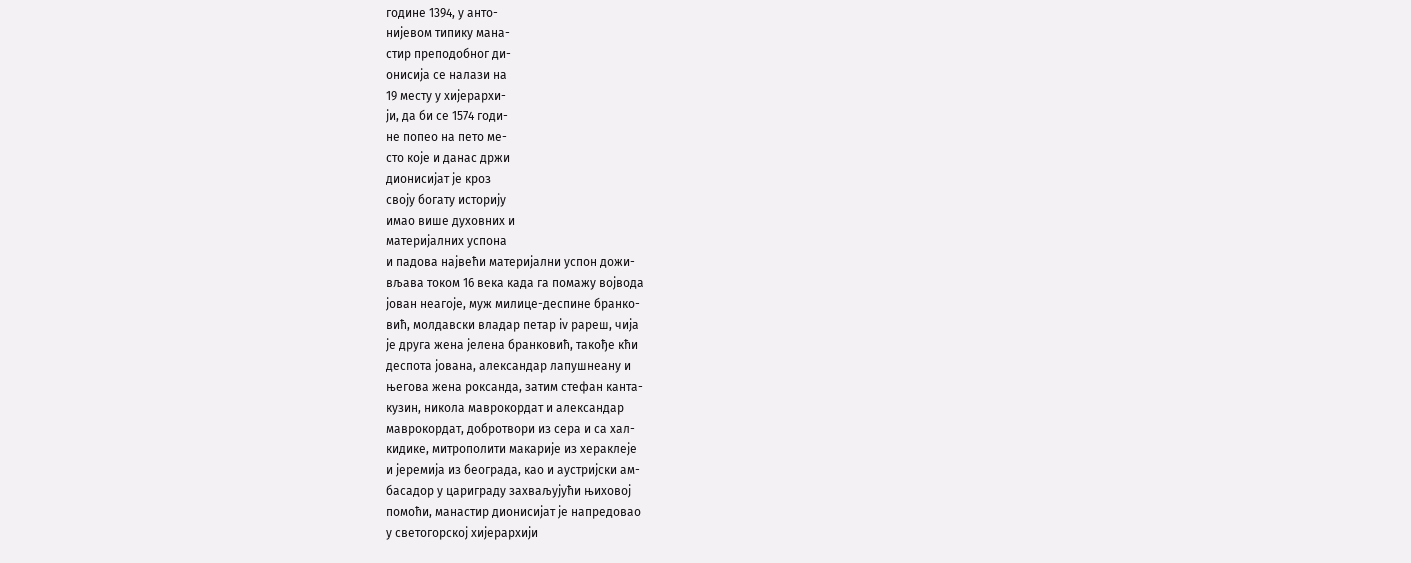године 1394, у анто-
нијевом типику мана-
стир преподобног ди-
онисија се налази на
19 месту у хијерархи-
ји, да би се 1574 годи-
не попео на пето ме-
сто које и данас држи
дионисијат је кроз
своју богату историју
имао више духовних и
материјалних успона
и падова највећи материјални успон дожи-
вљава током 16 века када га помажу војвода
јован неагоје, муж милице-деспине бранко-
вић, молдавски владар петар iv рареш, чија
је друга жена јелена бранковић, такође кћи
деспота јована, александар лапушнеану и
његова жена роксанда, затим стефан канта-
кузин, никола маврокордат и александар
маврокордат, добротвори из сера и са хал-
кидике, митрополити макарије из хераклеје
и јеремија из београда, као и аустријски ам-
басадор у цариграду захваљујући њиховој
помоћи, манастир дионисијат је напредовао
у светогорској хијерархији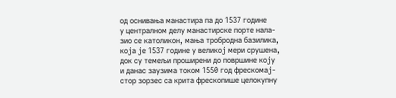од оснивања манастира па до 1537 године
у централном делу манастирске порте нала-
зио се католикон, мања тробродна базилика,
која је 1537 године у великој мери срушена,
док су темељи проширени до површине коју
и данас заузима током 1550 год фрескомај-
стор зорзес са крита фрескопише целокупну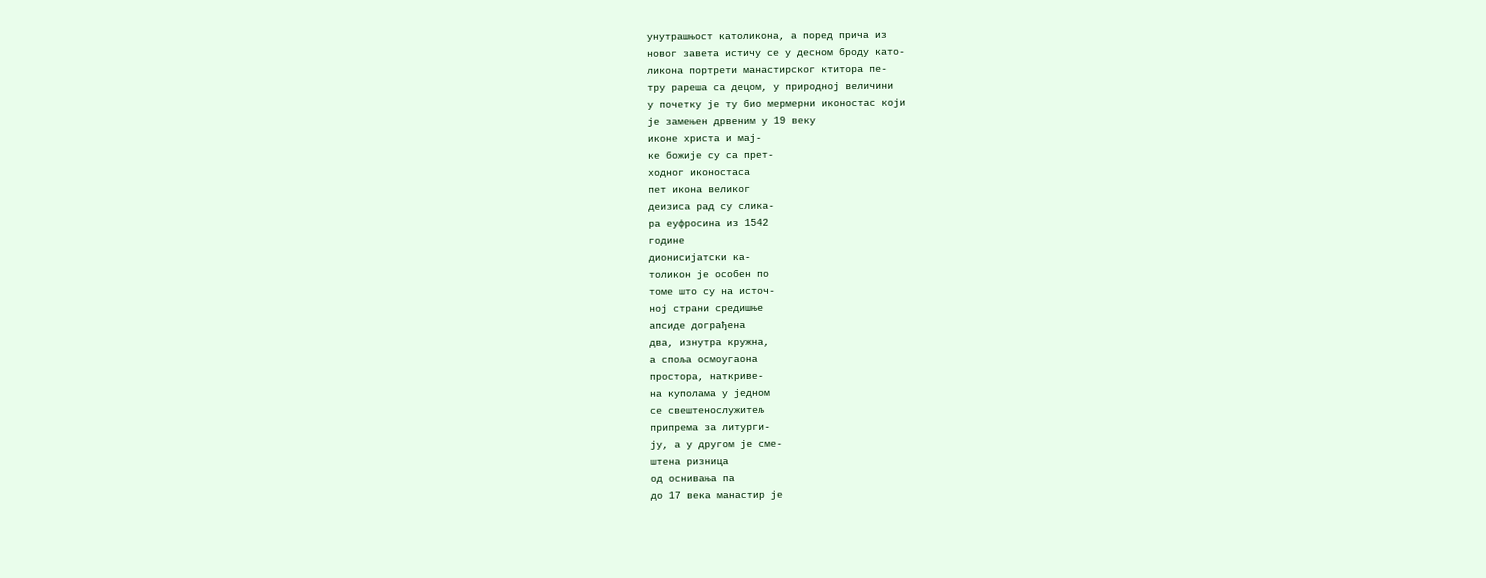унутрашњост католикона, а поред прича из
новог завета истичу се у десном броду като-
ликона портрети манастирског ктитора пе-
тру рареша са децом, у природној величини
у почетку је ту био мермерни иконостас који
је замењен дрвеним у 19 веку
иконе христа и мај-
ке божије су са прет-
ходног иконостаса
пет икона великог
деизиса рад су слика-
ра еуфросина из 1542
године
дионисијатски ка-
толикон је особен по
томе што су на источ-
ној страни средишње
апсиде дограђена
два, изнутра кружна,
а споља осмоугаона
простора, наткриве-
на куполама у једном
се свештенослужитељ
припрема за литурги-
ју, а у другом је сме-
штена ризница
од оснивања па
до 17 века манастир је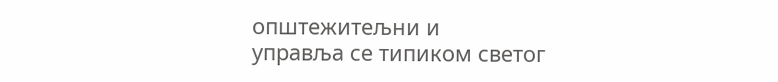општежитељни и
управља се типиком светог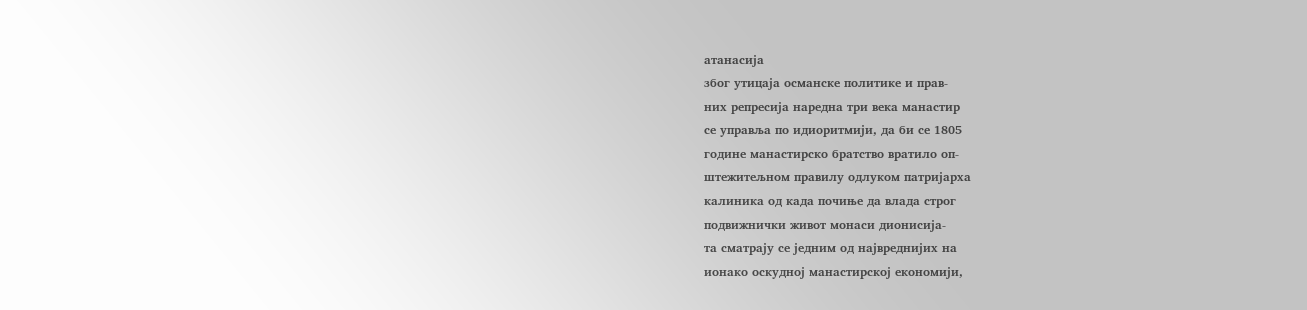атанасија
због утицаја османске политике и прав-
них репресија наредна три века манастир
се управља по идиоритмији, да би се 1805
године манастирско братство вратило оп-
штежитељном правилу одлуком патријарха
калиника од када почиње да влада строг
подвижнички живот монаси дионисија-
та сматрају се једним од највреднијих на
ионако оскудној манастирској економији,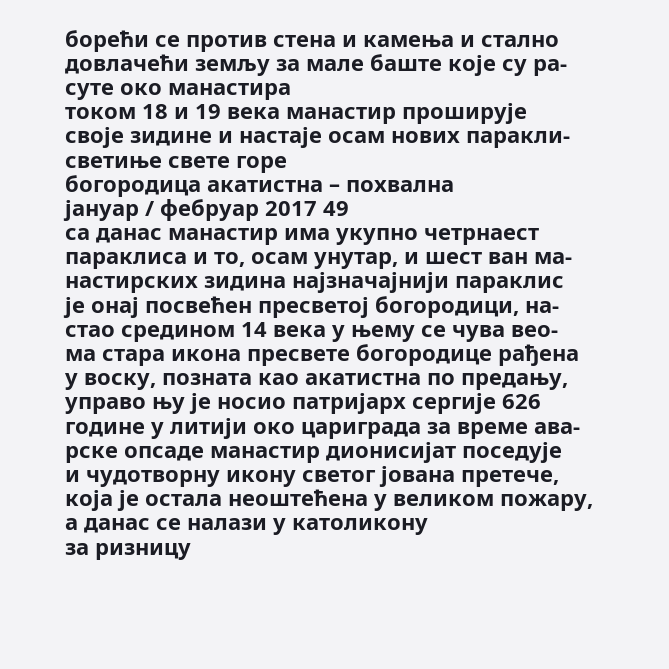борећи се против стена и камења и стално
довлачећи земљу за мале баште које су ра-
суте око манастира
током 18 и 19 века манастир проширује
своје зидине и настаје осам нових паракли-
светиње свете горе
богородица акатистна – похвална
јануар / фебруар 2017 49
са данас манастир има укупно четрнаест
параклиса и то, осам унутар, и шест ван ма-
настирских зидина најзначајнији параклис
је онај посвећен пресветој богородици, на-
стао средином 14 века у њему се чува вео-
ма стара икона пресвете богородице рађена
у воску, позната као акатистна по предању,
управо њу је носио патријарх сергије 626
године у литији око цариграда за време ава-
рске опсаде манастир дионисијат поседује
и чудотворну икону светог јована претече,
која је остала неоштећена у великом пожару,
а данас се налази у католикону
за ризницу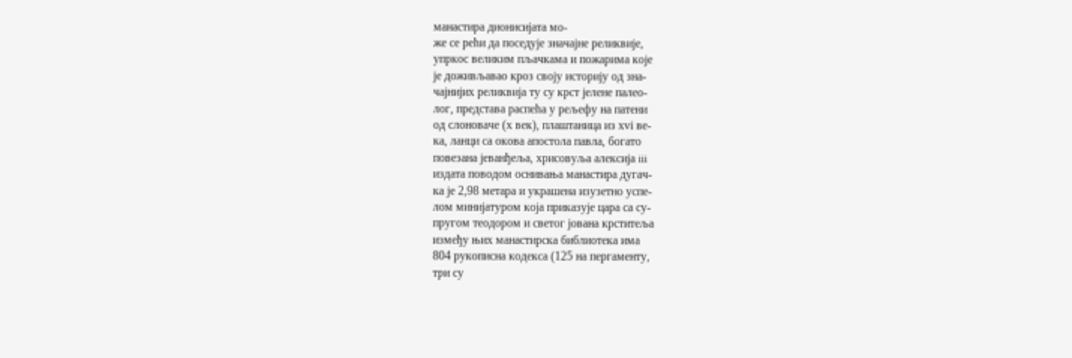манастира дионисијата мо-
же се рећи да поседује значајне реликвије,
упркос великим пљачкама и пожарима које
је доживљавао кроз своју историју од зна-
чајнијих реликвија ту су крст јелене палео-
лог, представа распећа у рељефу на патени
од слоноваче (х век), плаштаница из хvi ве-
ка, ланци са окова апостола павла, богато
повезана јеванђеља, хрисовуља алексија iii
издата поводом оснивања манастира дугач-
ка је 2,98 метара и украшена изузетно успе-
лом минијатуром која приказује цара са су-
пругом теодором и светог јована крститеља
између њих манастирска библиотека има
804 рукописна кодекса (125 на пергаменту,
три су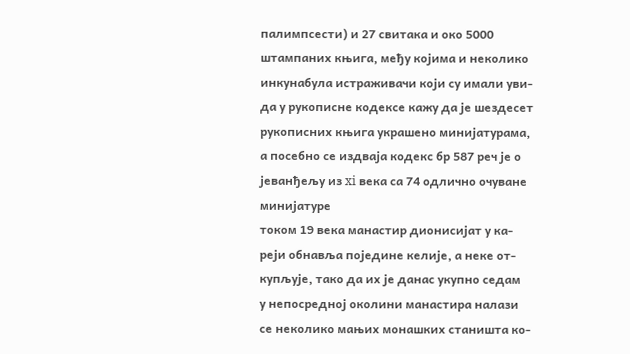палимпсести) и 27 свитака и око 5000
штампаних књига, међу којима и неколико
инкунабула истраживачи који су имали уви-
да у рукописне кодексе кажу да је шездесет
рукописних књига украшено минијатурама,
а посебно се издваја кодекс бр 587 реч је о
јеванђељу из xi века са 74 одлично очуване
минијатуре
током 19 века манастир дионисијат у ка-
реји обнавља поједине келије, а неке от-
купљује, тако да их је данас укупно седам
у непосредној околини манастира налази
се неколико мањих монашких станишта ко-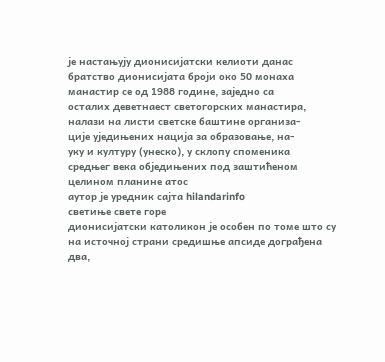је настањују дионисијатски келиоти данас
братство дионисијата броји око 50 монаха
манастир се од 1988 године, заједно са
осталих деветнаест светогорских манастира,
налази на листи светске баштине организа-
ције уједињених нација за образовање, на-
уку и културу (унеско), у склопу споменика
средњег века обједињених под заштићеном
целином планине атос
аутор је уредник сајта hilandarinfo
светиње свете горе
дионисијатски католикон је особен по томе што су
на источној страни средишње апсиде дограђена два,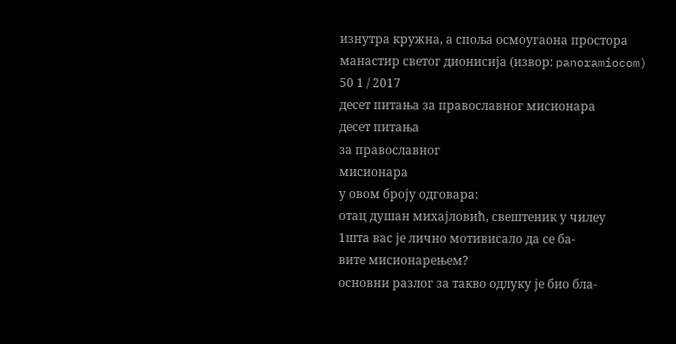изнутра кружна, а споља осмоугаона простора
манастир светог дионисија (извор: panoramiocom)
50 1 / 2017
десет питања за православног мисионара
десет питања
за православног
мисионара
у овом броју одговара:
отац душан михајловић, свештеник у чилеу
1шта вас је лично мотивисало да се ба-
вите мисионарењем?
основни разлог за такво одлуку је био бла-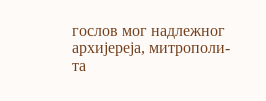гослов мог надлежног архијереја, митрополи-
та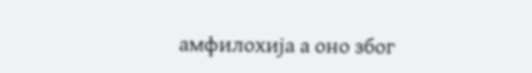амфилохија а оно због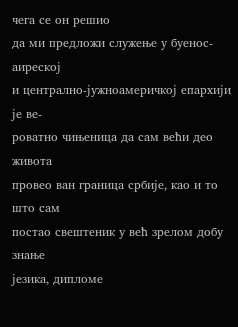чега се он решио
да ми предложи служење у буенос-аиреској
и централно-јужноамеричкој епархији је ве-
роватно чињеница да сам већи део живота
провео ван граница србије, као и то што сам
постао свештеник у већ зрелом добу знање
језика, дипломе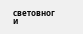световног и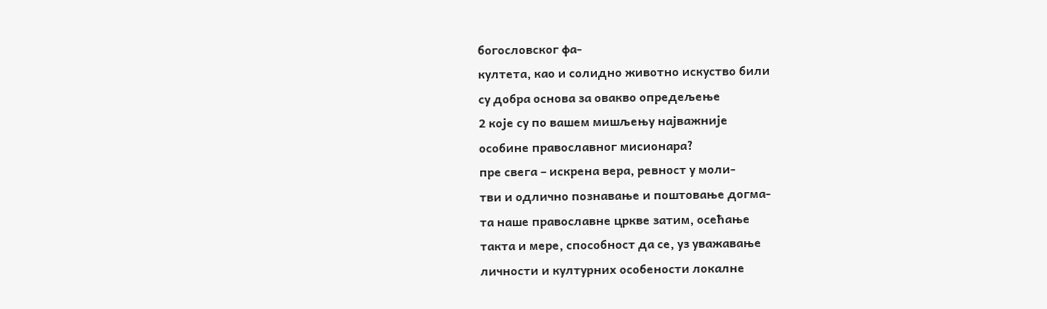богословског фа-
култета, као и солидно животно искуство били
су добра основа за овакво опредељење
2 које су по вашем мишљењу најважније
особине православног мисионара?
пре свега – искрена вера, ревност у моли-
тви и одлично познавање и поштовање догма-
та наше православне цркве затим, осећање
такта и мере, способност да се, уз уважавање
личности и културних особености локалне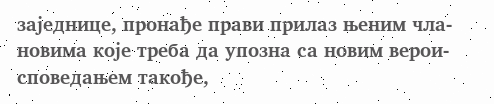заједнице, пронађе прави прилаз њеним чла-
новима које треба да упозна са новим верои-
споведањем такође,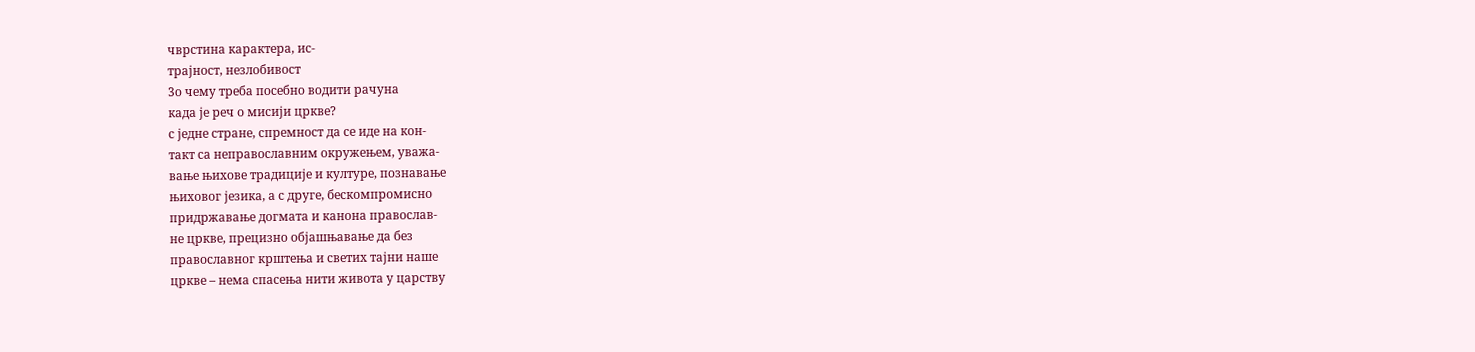чврстина карактера, ис-
трајност, незлобивост
3о чему треба посебно водити рачуна
када је реч о мисији цркве?
с једне стране, спремност да се иде на кон-
такт са неправославним окружењем, уважа-
вање њихове традиције и културе, познавање
њиховог језика, а с друге, бескомпромисно
придржавање догмата и канона православ-
не цркве, прецизно објашњавање да без
православног крштења и светих тајни наше
цркве – нема спасења нити живота у царству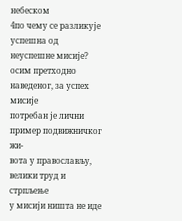небеском
4по чему се разликује успешна од
неуспешне мисије?
осим претходно наведеног, за успех мисије
потребан је лични пример подвижничког жи-
вота у православљу, велики труд и стрпљење
у мисији ништа не иде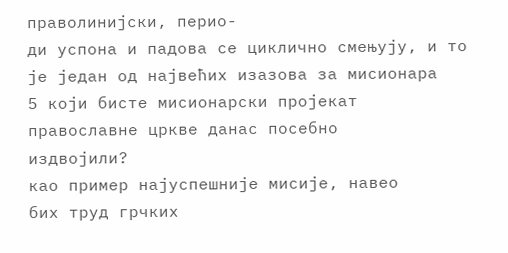праволинијски, перио-
ди успона и падова се циклично смењују, и то
је један од највећих изазова за мисионара
5 који бисте мисионарски пројекат
православне цркве данас посебно
издвојили?
као пример најуспешније мисије, навео
бих труд грчких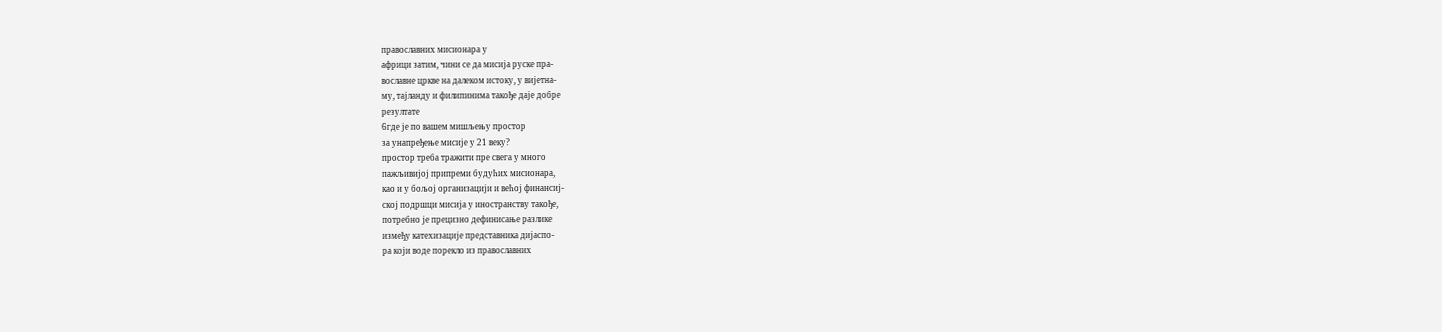православних мисионара у
африци затим, чини се да мисија руске пра-
вославне цркве на далеком истоку, у вијетна-
му, тајланду и филипинима такође даје добре
резултате
6где је по вашем мишљењу простор
за унапређење мисије у 21 веку?
простор треба тражити пре свега у много
пажљивијој припреми будућих мисионара,
као и у бољој организацији и већој финансиј-
ској подршци мисија у иностранству такође,
потребно је прецизно дефинисање разлике
између катехизације представника дијаспо-
ра који воде порекло из православних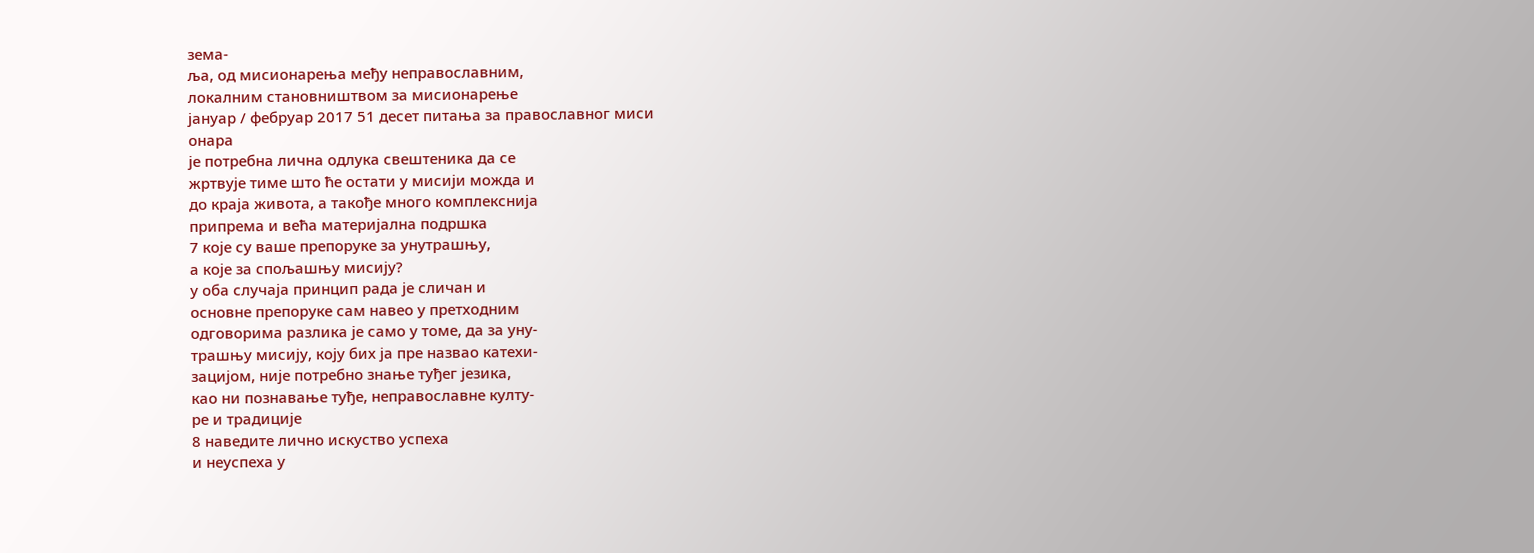зема-
ља, од мисионарења међу неправославним,
локалним становништвом за мисионарење
јануар / фебруар 2017 51 десет питања за православног миси
онара
је потребна лична одлука свештеника да се
жртвује тиме што ће остати у мисији можда и
до краја живота, а такође много комплекснија
припрема и већа материјална подршка
7 које су ваше препоруке за унутрашњу,
а које за спољашњу мисију?
у оба случаја принцип рада је сличан и
основне препоруке сам навео у претходним
одговорима разлика је само у томе, да за уну-
трашњу мисију, коју бих ја пре назвао катехи-
зацијом, није потребно знање туђег језика,
као ни познавање туђе, неправославне култу-
ре и традиције
8 наведите лично искуство успеха
и неуспеха у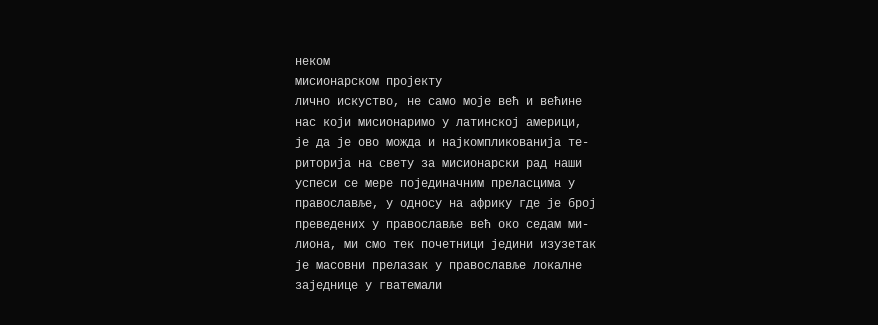неком
мисионарском пројекту
лично искуство, не само моје већ и већине
нас који мисионаримо у латинској америци,
је да је ово можда и најкомпликованија те-
риторија на свету за мисионарски рад наши
успеси се мере појединачним преласцима у
православље, у односу на африку где је број
преведених у православље већ око седам ми-
лиона, ми смо тек почетници једини изузетак
је масовни прелазак у православље локалне
заједнице у гватемали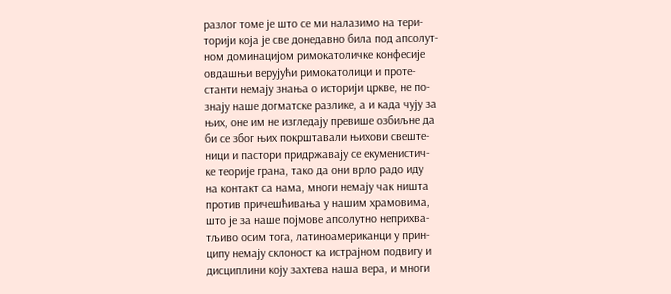разлог томе је што се ми налазимо на тери-
торији која је све донедавно била под апсолут-
ном доминацијом римокатоличке конфесије
овдашњи верујући римокатолици и проте-
станти немају знања о историји цркве, не по-
знају наше догматске разлике, а и када чују за
њих, оне им не изгледају превише озбиљне да
би се због њих покрштавали њихови свеште-
ници и пастори придржавају се екуменистич-
ке теорије грана, тако да они врло радо иду
на контакт са нама, многи немају чак ништа
против причешћивања у нашим храмовима,
што је за наше појмове апсолутно неприхва-
тљиво осим тога, латиноамериканци у прин-
ципу немају склоност ка истрајном подвигу и
дисциплини коју захтева наша вера, и многи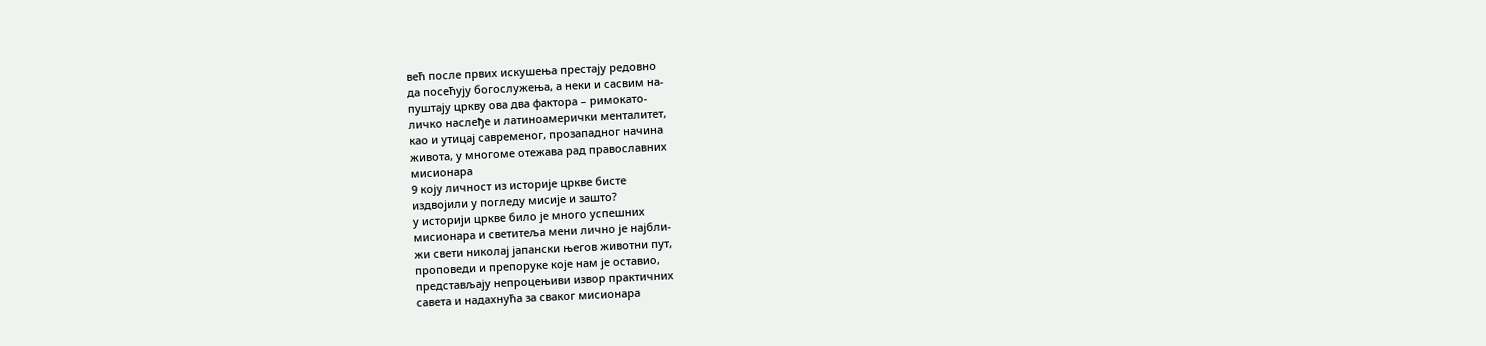већ после првих искушења престају редовно
да посећују богослужења, а неки и сасвим на-
пуштају цркву ова два фактора – римокато-
личко наслеђе и латиноамерички менталитет,
као и утицај савременог, прозападног начина
живота, у многоме отежава рад православних
мисионара
9 коју личност из историје цркве бисте
издвојили у погледу мисије и зашто?
у историји цркве било је много успешних
мисионара и светитеља мени лично је најбли-
жи свети николај јапански његов животни пут,
проповеди и препоруке које нам је оставио,
представљају непроцењиви извор практичних
савета и надахнућа за сваког мисионара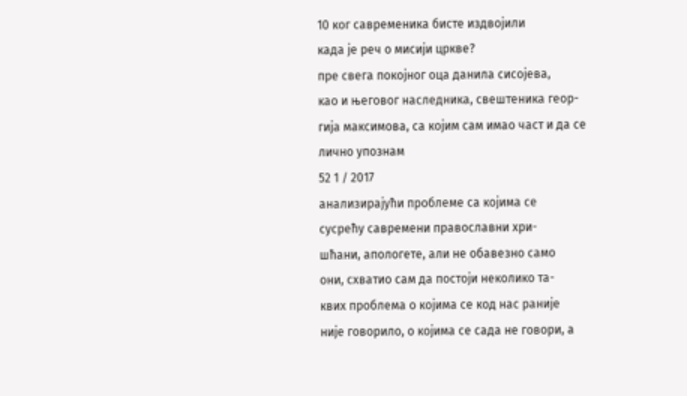10 ког савременика бисте издвојили
када је реч о мисији цркве?
пре свега покојног оца данила сисојева,
као и његовог наследника, свештеника геор-
гија максимова, са којим сам имао част и да се
лично упознам
52 1 / 2017
анализирајући проблеме са којима се
сусрећу савремени православни хри-
шћани, апологете, али не обавезно само
они, схватио сам да постоји неколико та-
квих проблема о којима се код нас раније
није говорило, о којима се сада не говори, а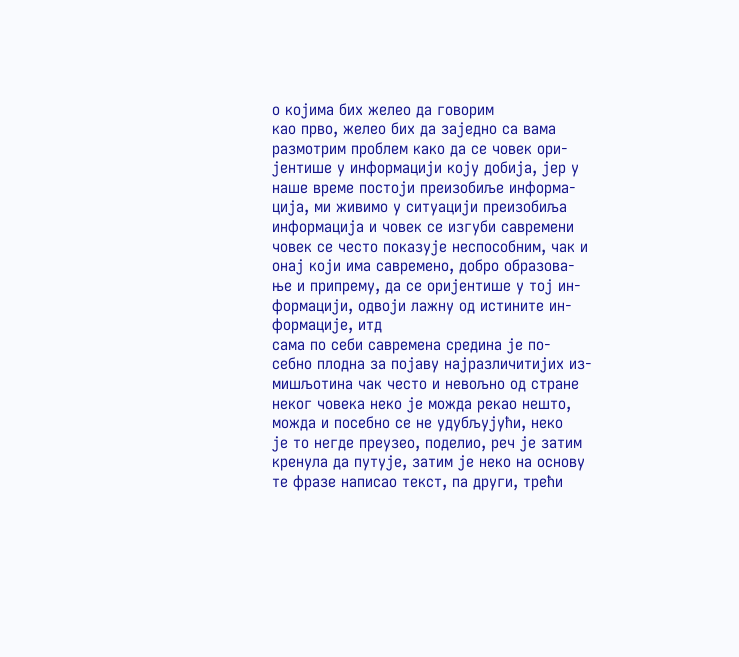о којима бих желео да говорим
као прво, желео бих да заједно са вама
размотрим проблем како да се човек ори-
јентише у информацији коју добија, јер у
наше време постоји преизобиље информа-
ција, ми живимо у ситуацији преизобиља
информација и човек се изгуби савремени
човек се често показује неспособним, чак и
онај који има савремено, добро образова-
ње и припрему, да се оријентише у тој ин-
формацији, одвоји лажну од истините ин-
формације, итд
сама по себи савремена средина је по-
себно плодна за појаву најразличитијих из-
мишљотина чак често и невољно од стране
неког човека неко је можда рекао нешто,
можда и посебно се не удубљујући, неко
је то негде преузео, поделио, реч је затим
кренула да путује, затим је неко на основу
те фразе написао текст, па други, трећи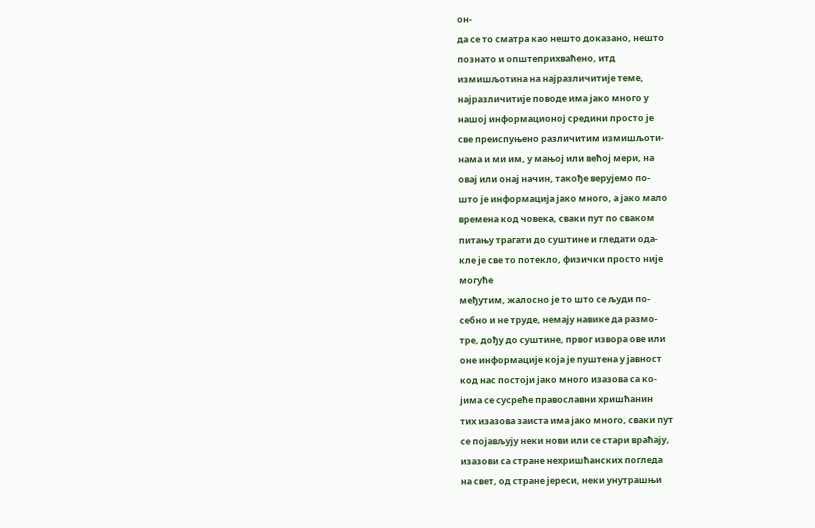он-
да се то сматра као нешто доказано, нешто
познато и општеприхваћено, итд
измишљотина на најразличитије теме,
најразличитије поводе има јако много у
нашој информационој средини просто је
све преиспуњено различитим измишљоти-
нама и ми им, у мањој или већој мери, на
овај или онај начин, такође верујемо по-
што је информација јако много, а јако мало
времена код човека, сваки пут по сваком
питању трагати до суштине и гледати ода-
кле је све то потекло, физички просто није
могуће
међутим, жалосно је то што се људи по-
себно и не труде, немају навике да размо-
тре, дођу до суштине, првог извора ове или
оне информације која је пуштена у јавност
код нас постоји јако много изазова са ко-
јима се сусреће православни хришћанин
тих изазова заиста има јако много, сваки пут
се појављују неки нови или се стари враћају,
изазови са стране нехришћанских погледа
на свет, од стране јереси, неки унутрашњи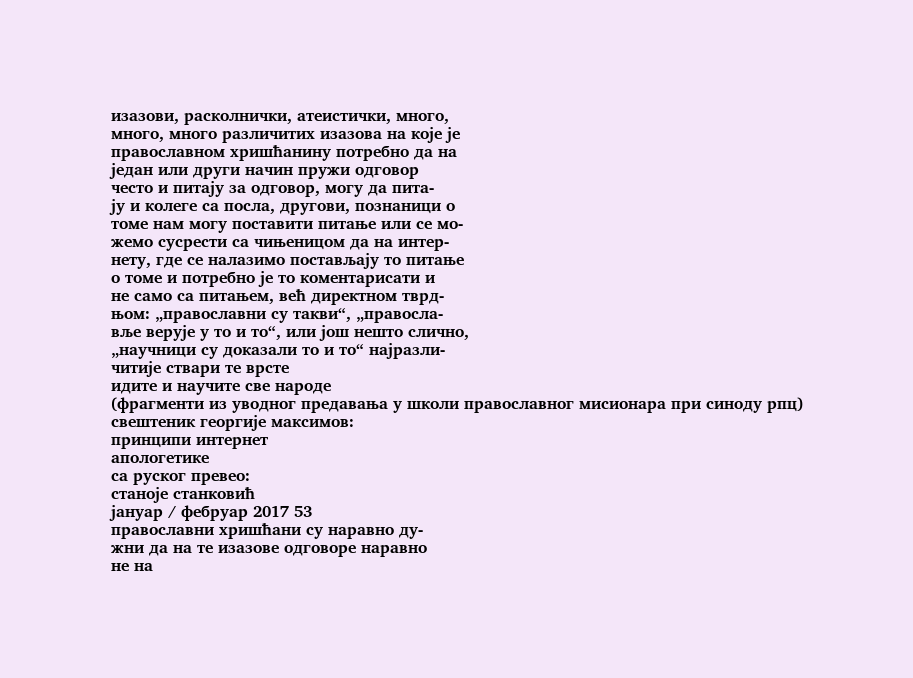изазови, расколнички, атеистички, много,
много, много различитих изазова на које је
православном хришћанину потребно да на
један или други начин пружи одговор
често и питају за одговор, могу да пита-
ју и колеге са посла, другови, познаници о
томе нам могу поставити питање или се мо-
жемо сусрести са чињеницом да на интер-
нету, где се налазимо постављају то питање
о томе и потребно је то коментарисати и
не само са питањем, већ директном тврд-
њом: „православни су такви“, „правосла-
вље верује у то и то“, или још нешто слично,
„научници су доказали то и то“ најразли-
читије ствари те врсте
идите и научите све народе
(фрагменти из уводног предавања у школи православног мисионара при синоду рпц)
свештеник георгије максимов:
принципи интернет
апологетике
са руског превео:
станоје станковић
јануар / фебруар 2017 53
православни хришћани су наравно ду-
жни да на те изазове одговоре наравно
не на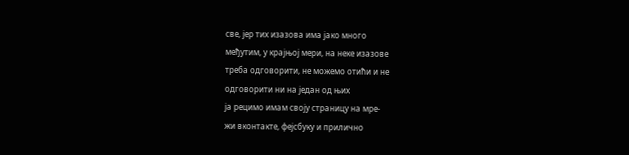све, јер тих изазова има јако много
међутим, у крајњој мери, на неке изазове
треба одговорити, не можемо отићи и не
одговорити ни на један од њих
ја рецимо имам своју страницу на мре-
жи вконтакте, фејсбуку и прилично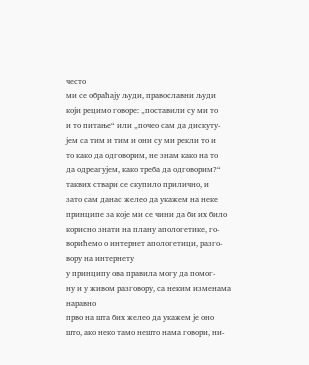често
ми се обраћају људи, православни људи
који рецимо говоре: „поставили су ми то
и то питање“ или „почео сам да дискуту-
јем са тим и тим и они су ми рекли то и
то како да одговорим, не знам како на то
да одреагујем, како треба да одговорим?“
таквих ствари се скупило прилично, и
зато сам данас желео да укажем на неке
принципе за које ми се чини да би их било
корисно знати на плану апологетике, го-
ворићемо о интернет апологетици, разго-
вору на интернету
у принципу ова правила могу да помог-
ну и у живом разговору, са неким изменама
наравно
прво на шта бих желео да укажем је оно
што, ако неко тамо нешто нама говори, ни-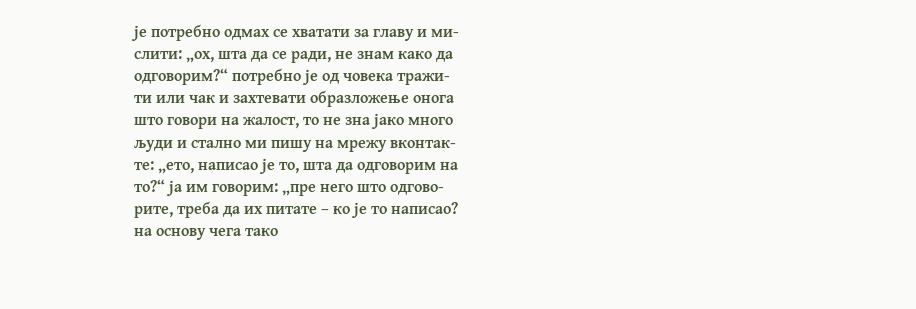је потребно одмах се хватати за главу и ми-
слити: „ох, шта да се ради, не знам како да
одговорим?“ потребно је од човека тражи-
ти или чак и захтевати образложење онога
што говори на жалост, то не зна јако много
људи и стално ми пишу на мрежу вконтак-
те: „ето, написао је то, шта да одговорим на
то?“ ја им говорим: „пре него што одгово-
рите, треба да их питате – ко је то написао?
на основу чега тако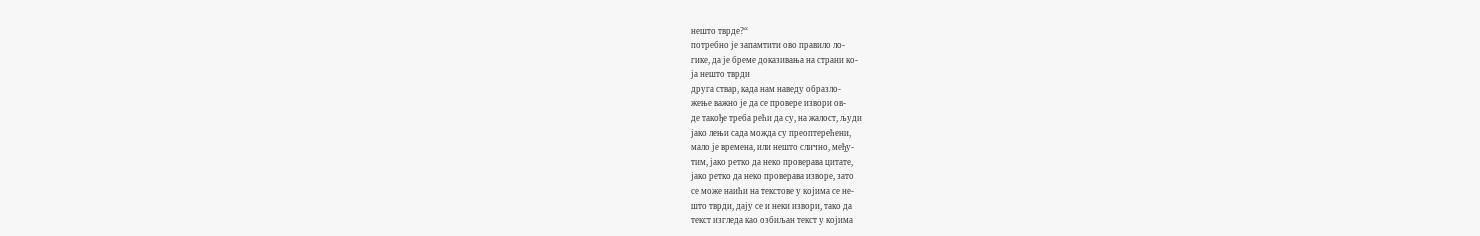нешто тврде?“
потребно је запамтити ово правило ло-
гике, да је бреме доказивања на страни ко-
ја нешто тврди
друга ствар, када нам наведу образло-
жење важно је да се провере извори ов-
де такође треба рећи да су, на жалост, људи
јако лењи сада можда су преоптерећени,
мало је времена, или нешто слично, међу-
тим, јако ретко да неко проверава цитате,
јако ретко да неко проверава изворе, зато
се може наићи на текстове у којима се не-
што тврди, дају се и неки извори, тако да
текст изгледа као озбиљан текст у којима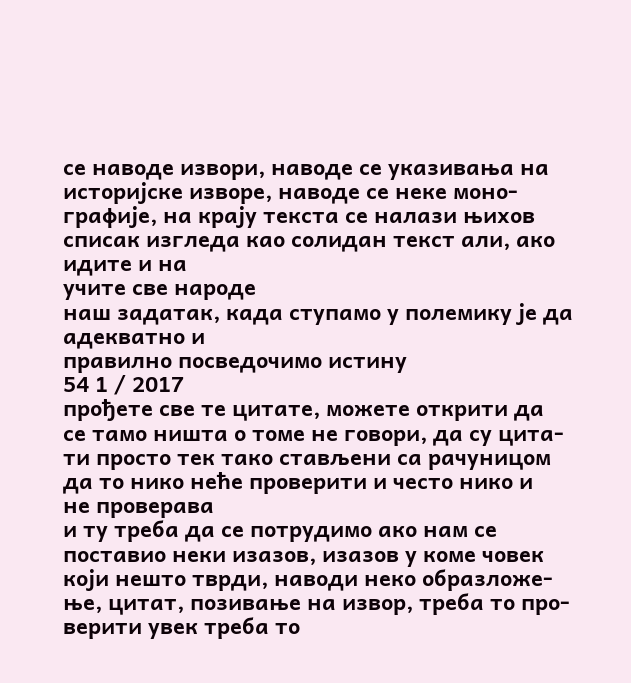се наводе извори, наводе се указивања на
историјске изворе, наводе се неке моно-
графије, на крају текста се налази њихов
списак изгледа као солидан текст али, ако
идите и на
учите све народе
наш задатак, када ступамо у полемику је да адекватно и
правилно посведочимо истину
54 1 / 2017
прођете све те цитате, можете открити да
се тамо ништа о томе не говори, да су цита-
ти просто тек тако стављени са рачуницом
да то нико неће проверити и често нико и
не проверава
и ту треба да се потрудимо ако нам се
поставио неки изазов, изазов у коме човек
који нешто тврди, наводи неко образложе-
ње, цитат, позивање на извор, треба то про-
верити увек треба то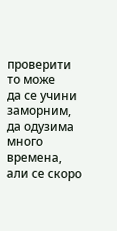проверити то може
да се учини заморним, да одузима много
времена, али се скоро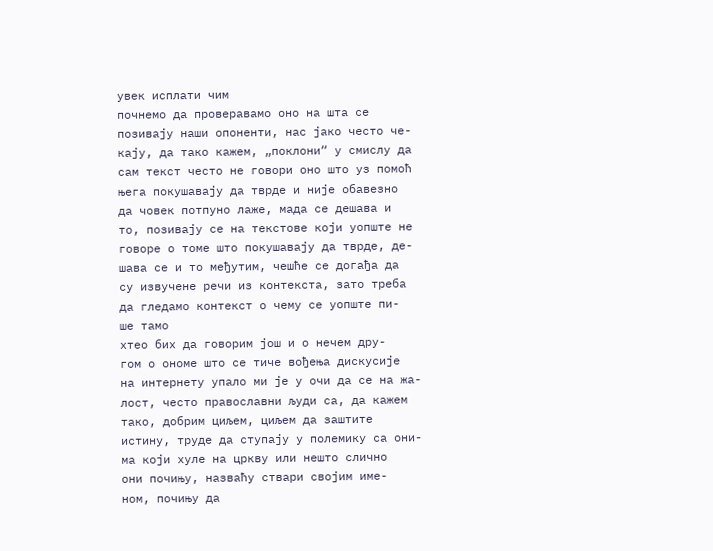увек исплати чим
почнемо да проверавамо оно на шта се
позивају наши опоненти, нас јако често че-
кају, да тако кажем, „поклони“ у смислу да
сам текст често не говори оно што уз помоћ
њега покушавају да тврде и није обавезно
да човек потпуно лаже, мада се дешава и
то, позивају се на текстове који уопште не
говоре о томе што покушавају да тврде, де-
шава се и то међутим, чешће се догађа да
су извучене речи из контекста, зато треба
да гледамо контекст о чему се уопште пи-
ше тамо
хтео бих да говорим још и о нечем дру-
гом о ономе што се тиче вођења дискусије
на интернету упало ми је у очи да се на жа-
лост, често православни људи са, да кажем
тако, добрим циљем, циљем да заштите
истину, труде да ступају у полемику са они-
ма који хуле на цркву или нешто слично
они почињу, назваћу ствари својим име-
ном, почињу да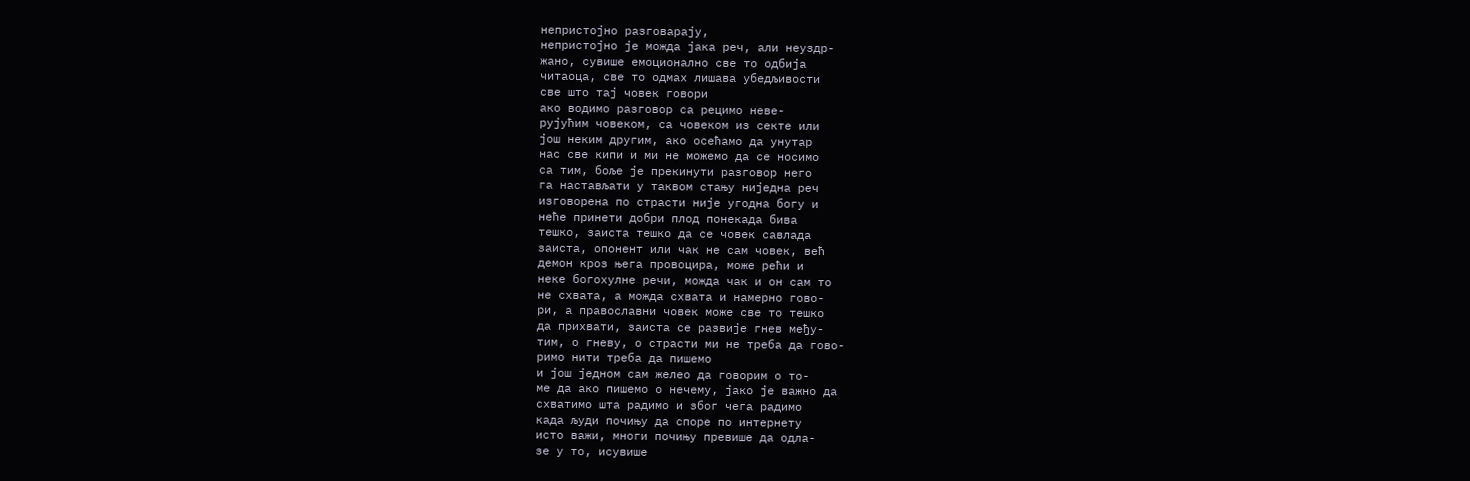непристојно разговарају,
непристојно је можда јака реч, али неуздр-
жано, сувише емоционално све то одбија
читаоца, све то одмах лишава убедљивости
све што тај човек говори
ако водимо разговор са рецимо неве-
рујућим човеком, са човеком из секте или
још неким другим, ако осећамо да унутар
нас све кипи и ми не можемо да се носимо
са тим, боље је прекинути разговор него
га настављати у таквом стању ниједна реч
изговорена по страсти није угодна богу и
неће принети добри плод понекада бива
тешко, заиста тешко да се човек савлада
заиста, опонент или чак не сам човек, већ
демон кроз њега провоцира, може рећи и
неке богохулне речи, можда чак и он сам то
не схвата, а можда схвата и намерно гово-
ри, а православни човек може све то тешко
да прихвати, заиста се развије гнев међу-
тим, о гневу, о страсти ми не треба да гово-
римо нити треба да пишемо
и још једном сам желео да говорим о то-
ме да ако пишемо о нечему, јако је важно да
схватимо шта радимо и због чега радимо
када људи почињу да споре по интернету
исто важи, многи почињу превише да одла-
зе у то, исувише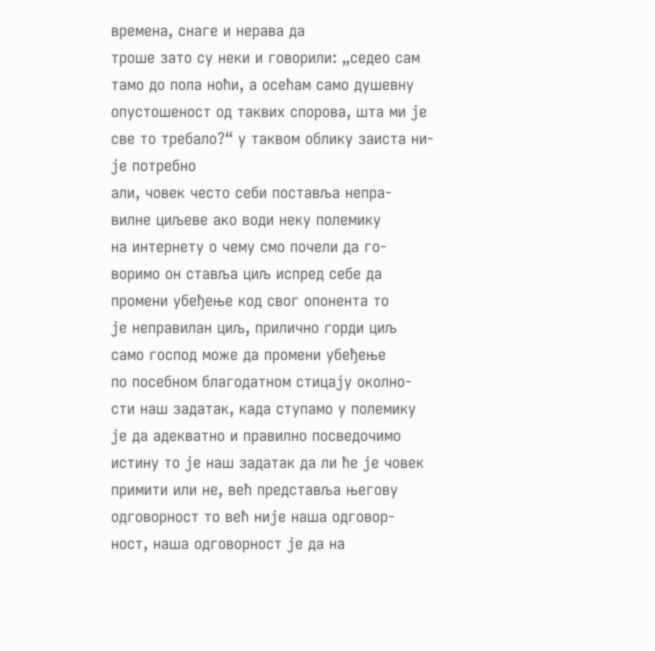времена, снаге и нерава да
троше зато су неки и говорили: „седео сам
тамо до пола ноћи, а осећам само душевну
опустошеност од таквих спорова, шта ми је
све то требало?“ у таквом облику заиста ни-
је потребно
али, човек често себи поставља непра-
вилне циљеве ако води неку полемику
на интернету о чему смо почели да го-
воримо он ставља циљ испред себе да
промени убеђење код свог опонента то
је неправилан циљ, прилично горди циљ
само господ може да промени убеђење
по посебном благодатном стицају околно-
сти наш задатак, када ступамо у полемику
је да адекватно и правилно посведочимо
истину то је наш задатак да ли ће је човек
примити или не, већ представља његову
одговорност то већ није наша одговор-
ност, наша одговорност је да на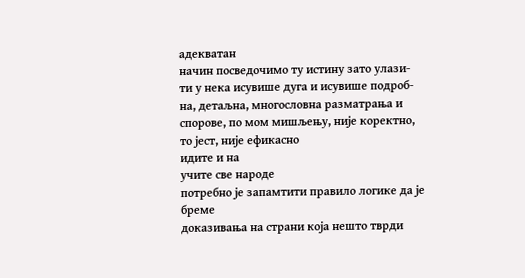адекватан
начин посведочимо ту истину зато улази-
ти у нека исувише дуга и исувише подроб-
на, детаљна, многословна разматрања и
спорове, по мом мишљењу, није коректно,
то јест, није ефикасно
идите и на
учите све народе
потребно је запамтити правило логике да је бреме
доказивања на страни која нешто тврди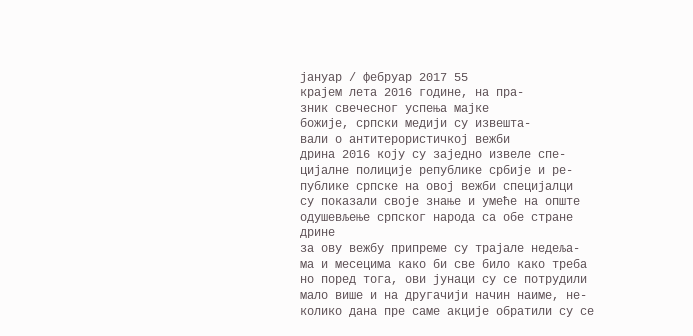јануар / фебруар 2017 55
крајем лета 2016 године, на пра-
зник свечесног успења мајке
божије, српски медији су извешта-
вали о антитерористичкој вежби
дрина 2016 коју су заједно извеле спе-
цијалне полиције републике србије и ре-
публике српске на овој вежби специјалци
су показали своје знање и умеће на опште
одушевљење српског народа са обе стране
дрине
за ову вежбу припреме су трајале недеља-
ма и месецима како би све било како треба
но поред тога, ови јунаци су се потрудили
мало више и на другачији начин наиме, не-
колико дана пре саме акције обратили су се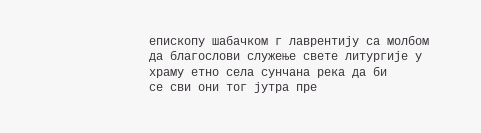епископу шабачком г лаврентију са молбом
да благослови служење свете литургије у
храму етно села сунчана река да би
се сви они тог јутра пре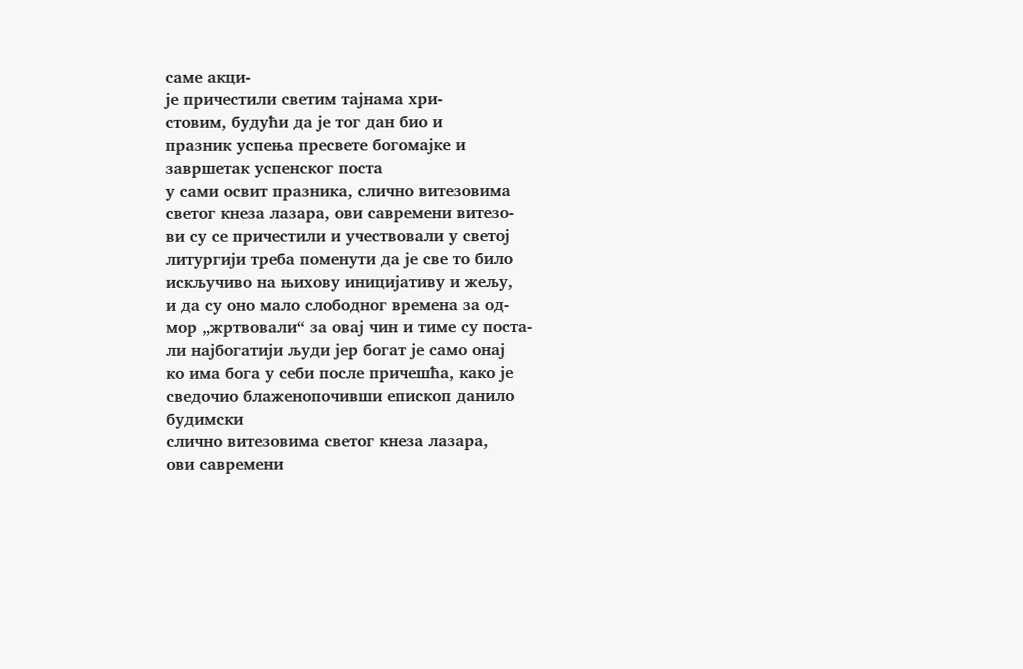саме акци-
је причестили светим тајнама хри-
стовим, будући да је тог дан био и
празник успења пресвете богомајке и
завршетак успенског поста
у сами освит празника, слично витезовима
светог кнеза лазара, ови савремени витезо-
ви су се причестили и учествовали у светој
литургији треба поменути да је све то било
искључиво на њихову иницијативу и жељу,
и да су оно мало слободног времена за од-
мор „жртвовали“ за овај чин и тиме су поста-
ли најбогатији људи јер богат је само онај
ко има бога у себи после причешћа, како је
сведочио блаженопочивши епископ данило
будимски
слично витезовима светог кнеза лазара,
ови савремени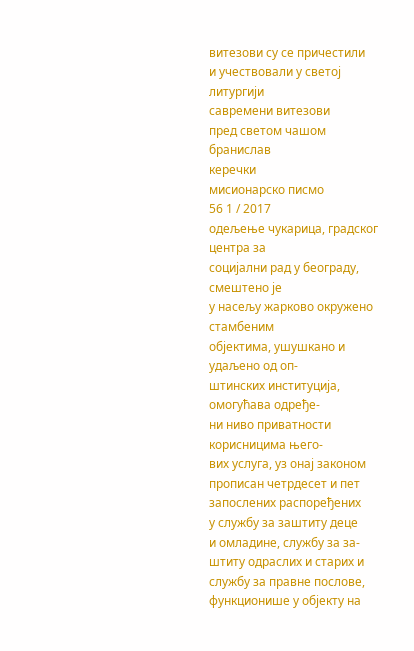витезови су се причестили
и учествовали у светој литургији
савремени витезови
пред светом чашом
бранислав
керечки
мисионарско писмо
56 1 / 2017
одељење чукарица, градског центра за
социјални рад у београду, смештено је
у насељу жарково окружено стамбеним
објектима, ушушкано и удаљено од оп-
штинских институција, омогућава одређе-
ни ниво приватности корисницима њего-
вих услуга, уз онај законом
прописан четрдесет и пет
запослених распоређених
у службу за заштиту деце
и омладине, службу за за-
штиту одраслих и старих и
службу за правне послове,
функционише у објекту на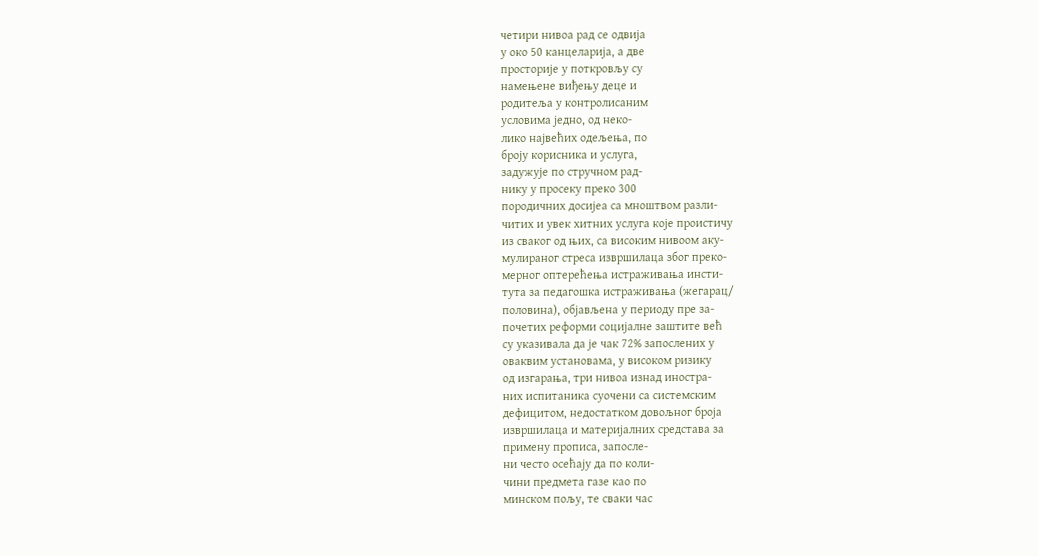четири нивоа рад се одвија
у око 50 канцеларија, а две
просторије у поткровљу су
намењене виђењу деце и
родитеља у контролисаним
условима једно, од неко-
лико највећих одељења, по
броју корисника и услуга,
задужује по стручном рад-
нику у просеку преко 300
породичних досијеа са мноштвом разли-
читих и увек хитних услуга које проистичу
из сваког од њих, са високим нивоом аку-
мулираног стреса извршилаца због преко-
мерног оптерећења истраживања инсти-
тута за педагошка истраживања (жегарац/
половина), објављена у периоду пре за-
почетих реформи социјалне заштите већ
су указивала да је чак 72% запослених у
оваквим установама, у високом ризику
од изгарања, три нивоа изнад иностра-
них испитаника суочени са системским
дефицитом, недостатком довољног броја
извршилаца и материјалних средстава за
примену прописа, запосле-
ни често осећају да по коли-
чини предмета газе као по
минском пољу, те сваки час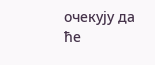очекују да ће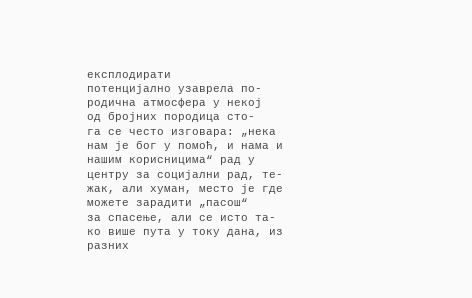експлодирати
потенцијално узаврела по-
родична атмосфера у некој
од бројних породица сто-
га се често изговара: „нека
нам је бог у помоћ, и нама и
нашим корисницима“ рад у
центру за социјални рад, те-
жак, али хуман, место је где
можете зарадити „пасош“
за спасење, али се исто та-
ко више пута у току дана, из
разних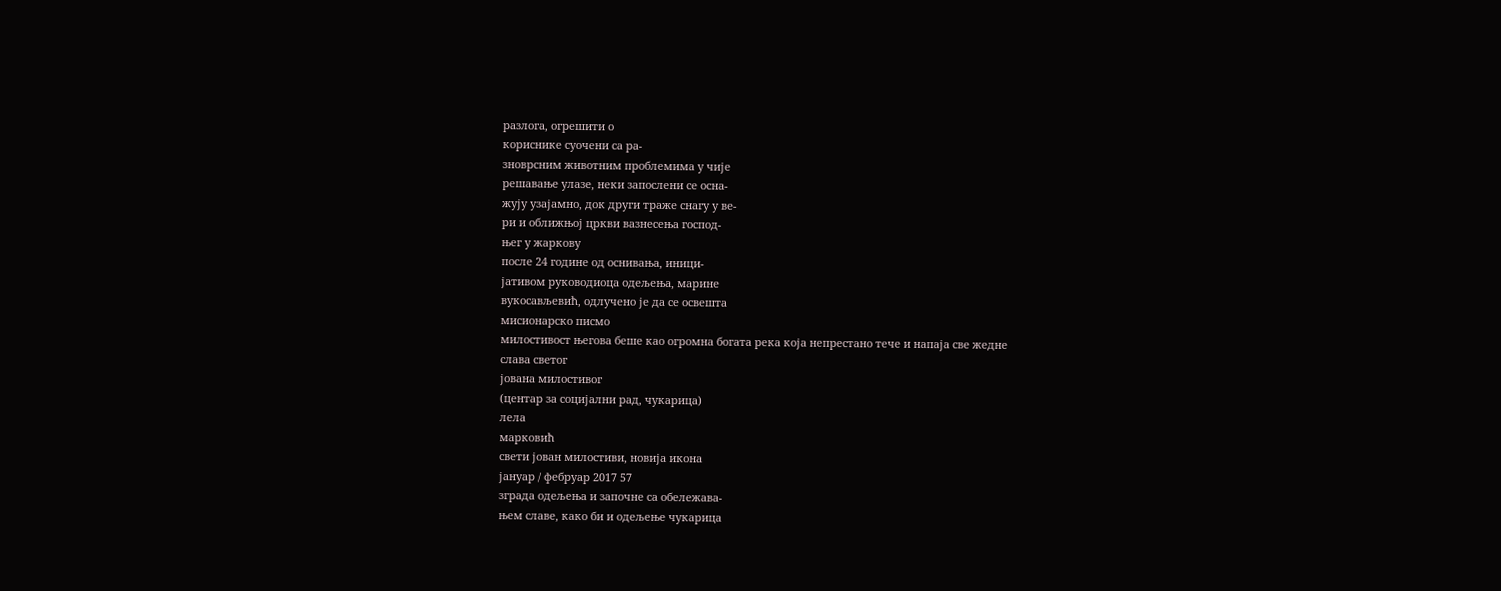разлога, огрешити о
кориснике суочени са ра-
зноврсним животним проблемима у чије
решавање улазе, неки запослени се осна-
жују узајамно, док други траже снагу у ве-
ри и оближњој цркви вазнесења господ-
њег у жаркову
после 24 године од оснивања, иници-
јативом руководиоца одељења, марине
вукосављевић, одлучено је да се освешта
мисионарско писмо
милостивост његова беше као огромна богата река која непрестано тече и напаја све жедне
слава светог
јована милостивог
(центар за социјални рад, чукарица)
лела
марковић
свети јован милостиви, новија икона
јануар / фебруар 2017 57
зграда одељења и започне са обележава-
њем славе, како би и одељење чукарица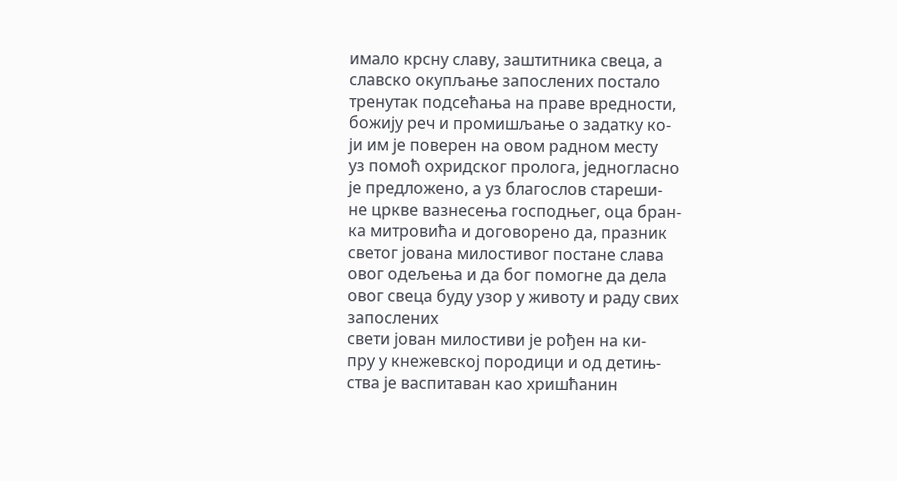имало крсну славу, заштитника свеца, а
славско окупљање запослених постало
тренутак подсећања на праве вредности,
божију реч и промишљање о задатку ко-
ји им је поверен на овом радном месту
уз помоћ охридског пролога, једногласно
је предложено, а уз благослов стареши-
не цркве вазнесења господњег, оца бран-
ка митровића и договорено да, празник
светог јована милостивог постане слава
овог одељења и да бог помогне да дела
овог свеца буду узор у животу и раду свих
запослених
свети јован милостиви је рођен на ки-
пру у кнежевској породици и од детињ-
ства је васпитаван као хришћанин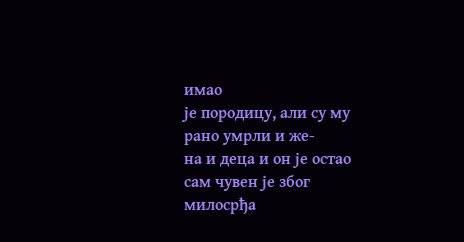имао
је породицу, али су му рано умрли и же-
на и деца и он је остао сам чувен је због
милосрђа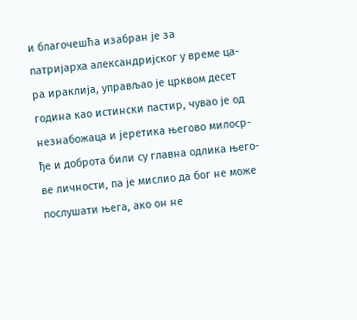и благочешћа изабран је за
патријарха александријског у време ца-
ра ираклија, управљао је црквом десет
година као истински пастир, чувао је од
незнабожаца и јеретика његово милоср-
ђе и доброта били су главна одлика њего-
ве личности, па је мислио да бог не може
послушати њега, ако он не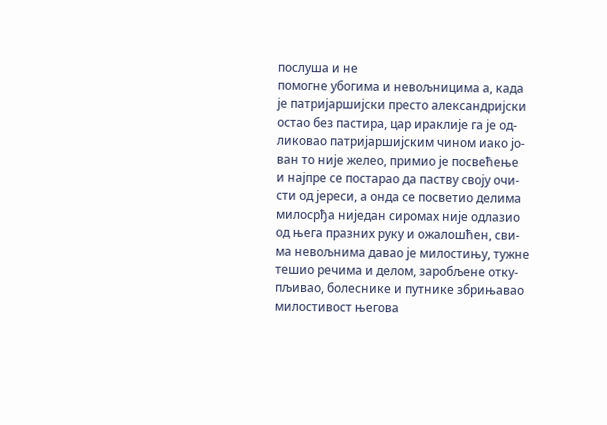послуша и не
помогне убогима и невољницима а, када
је патријаршијски престо александријски
остао без пастира, цар ираклије га је од-
ликовао патријаршијским чином иако јо-
ван то није желео, примио је посвећење
и најпре се постарао да паству своју очи-
сти од јереси, а онда се посветио делима
милосрђа ниједан сиромах није одлазио
од њега празних руку и ожалошћен, сви-
ма невољнима давао је милостињу, тужне
тешио речима и делом, заробљене отку-
пљивао, болеснике и путнике збрињавао
милостивост његова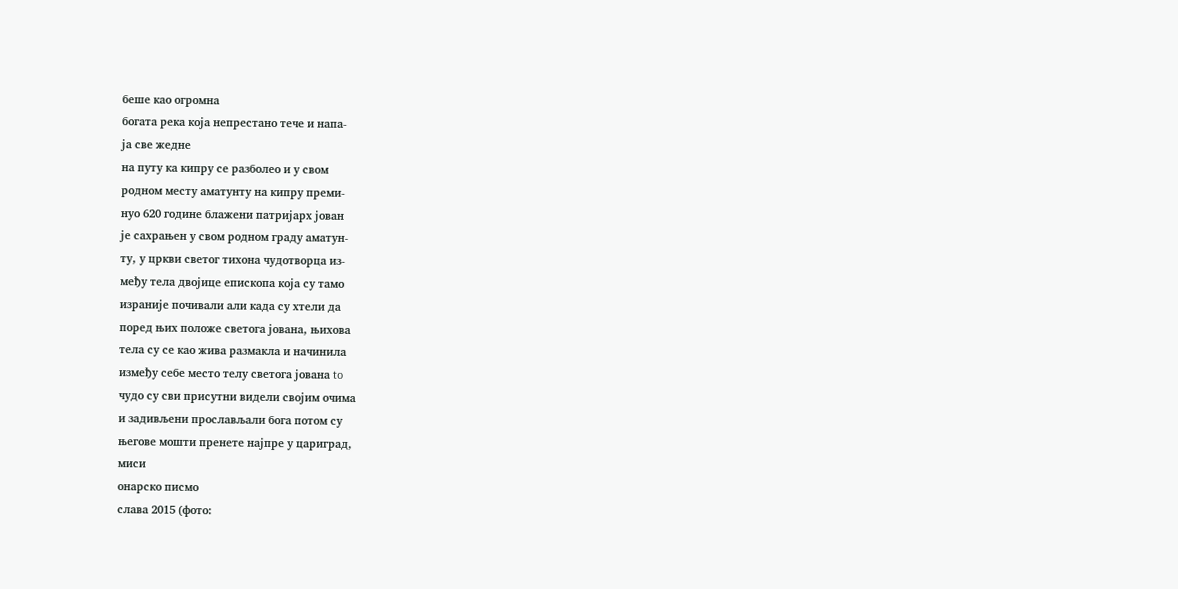беше као огромна
богата река која непрестано тече и напа-
ја све жедне
на путу ка кипру се разболео и у свом
родном месту аматунту на кипру преми-
нуо 620 године блажени патријарх јован
је сахрањен у свом родном граду аматун-
ту, у цркви светог тихона чудотворца из-
међу тела двојице епископа која су тамо
израније почивали али када су хтели да
поред њих положе светога јована, њихова
тела су се као жива размакла и начинила
између себе место телу светога јована to
чудо су сви присутни видели својим очима
и задивљени прослављали бога потом су
његове мошти пренете најпре у цариград,
миси
онарско писмо
слава 2015 (фото: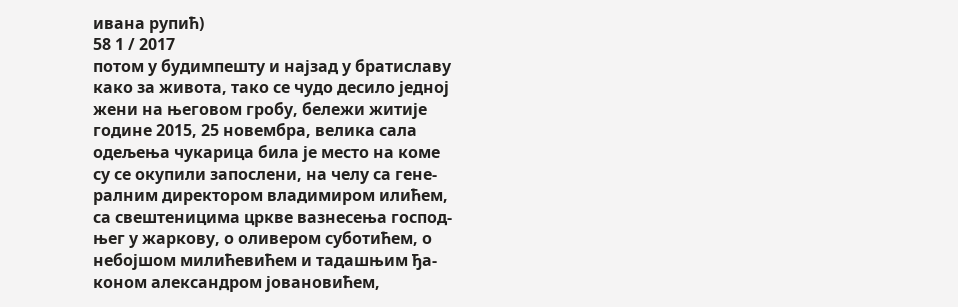ивана рупић)
58 1 / 2017
потом у будимпешту и најзад у братиславу
како за живота, тако се чудо десило једној
жени на његовом гробу, бележи житије
године 2015, 25 новембра, велика сала
одељења чукарица била је место на коме
су се окупили запослени, на челу са гене-
ралним директором владимиром илићем,
са свештеницима цркве вазнесења господ-
њег у жаркову, о оливером суботићем, о
небојшом милићевићем и тадашњим ђа-
коном александром јовановићем,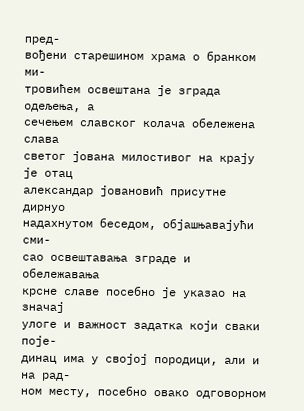пред-
вођени старешином храма о бранком ми-
тровићем освештана је зграда одељења, а
сечењем славског колача обележена слава
светог јована милостивог на крају је отац
александар јовановић присутне дирнуо
надахнутом беседом, објашњавајући сми-
сао освештавања зграде и обележавања
крсне славе посебно је указао на значај
улоге и важност задатка који сваки поје-
динац има у својој породици, али и на рад-
ном месту, посебно овако одговорном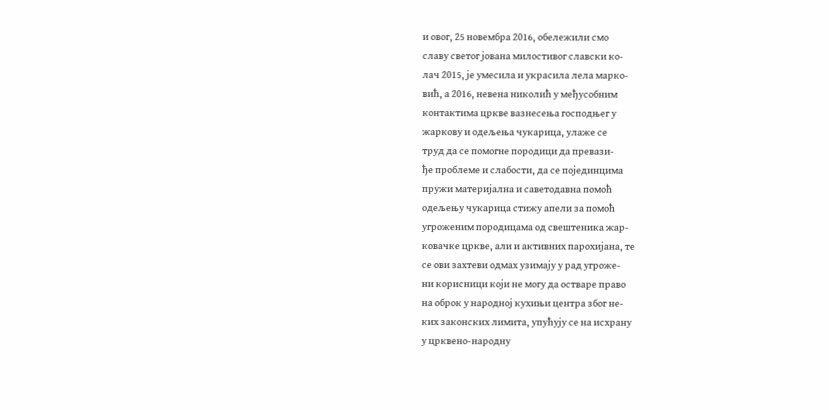и овог, 25 новембра 2016, обележили смо
славу светог јована милостивог славски ко-
лач 2015, је умесила и украсила лела марко-
вић, а 2016, невена николић у међусобним
контактима цркве вазнесења господњег у
жаркову и одељења чукарица, улаже се
труд да се помогне породици да превази-
ђе проблеме и слабости, да се појединцима
пружи материјална и саветодавна помоћ
одељењу чукарица стижу апели за помоћ
угроженим породицама од свештеника жар-
ковачке цркве, али и активних парохијана, те
се ови захтеви одмах узимају у рад угроже-
ни корисници који не могу да остваре право
на оброк у народној кухињи центра због не-
ких законских лимита, упућују се на исхрану
у црквено-народну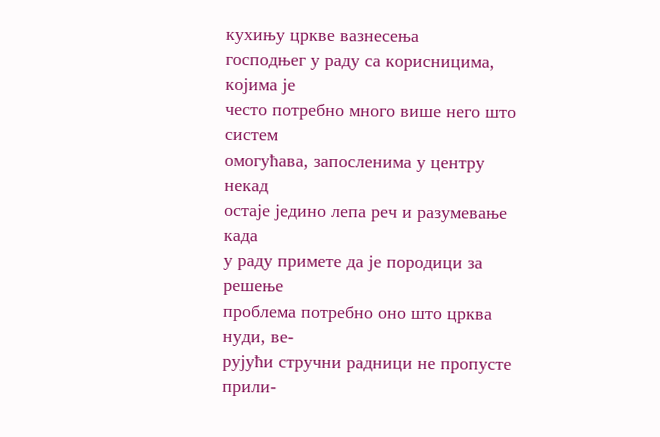кухињу цркве вазнесења
господњег у раду са корисницима, којима је
често потребно много више него што систем
омогућава, запосленима у центру некад
остаје једино лепа реч и разумевање када
у раду примете да је породици за решење
проблема потребно оно што црква нуди, ве-
рујући стручни радници не пропусте прили-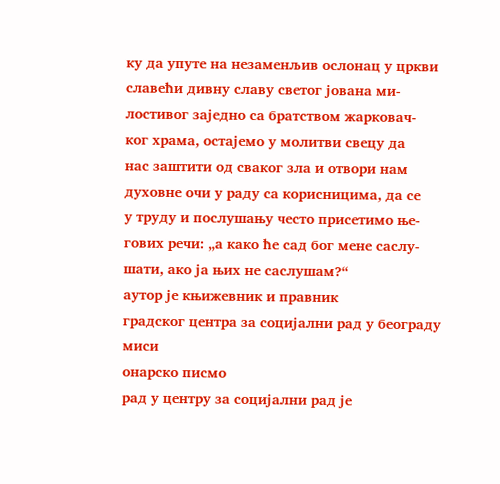ку да упуте на незаменљив ослонац у цркви
славећи дивну славу светог јована ми-
лостивог заједно са братством жарковач-
ког храма, остајемо у молитви свецу да
нас заштити од сваког зла и отвори нам
духовне очи у раду са корисницима, да се
у труду и послушању често присетимо ње-
гових речи: „а како ће сад бог мене саслу-
шати, ако ја њих не саслушам?“
аутор је књижевник и правник
градског центра за социјални рад у београду
миси
онарско писмо
рад у центру за социјални рад је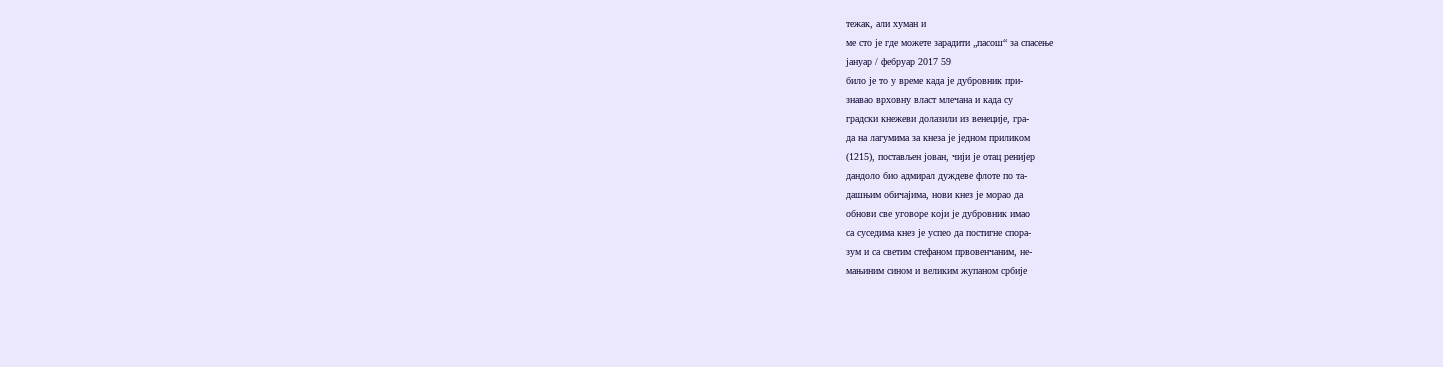тежак, али хуман и
ме сто је где можете зарадити „пасош“ за спасење
јануар / фебруар 2017 59
било је то у време када је дубровник при-
знавао врховну власт млечана и када су
градски кнежеви долазили из венеције, гра-
да на лагумима за кнеза је једном приликом
(1215), постављен јован, чији је отац ренијер
дандоло био адмирал дуждеве флоте по та-
дашњим обичајима, нови кнез је морао да
обнови све уговоре који је дубровник имао
са суседима кнез је успео да постигне спора-
зум и са светим стефаном првовенчаним, не-
мањиним сином и великим жупаном србије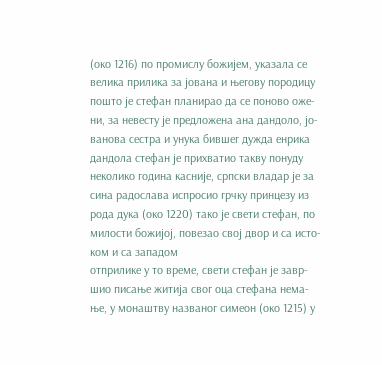(око 1216) по промислу божијем, указала се
велика прилика за јована и његову породицу
пошто је стефан планирао да се поново оже-
ни, за невесту је предложена ана дандоло, јо-
ванова сестра и унука бившег дужда енрика
дандола стефан је прихватио такву понуду
неколико година касније, српски владар је за
сина радослава испросио грчку принцезу из
рода дука (око 1220) тако је свети стефан, по
милости божијој, повезао свој двор и са исто-
ком и са западом
отприлике у то време, свети стефан је завр-
шио писање житија свог оца стефана нема-
ње, у монаштву названог симеон (око 1215) у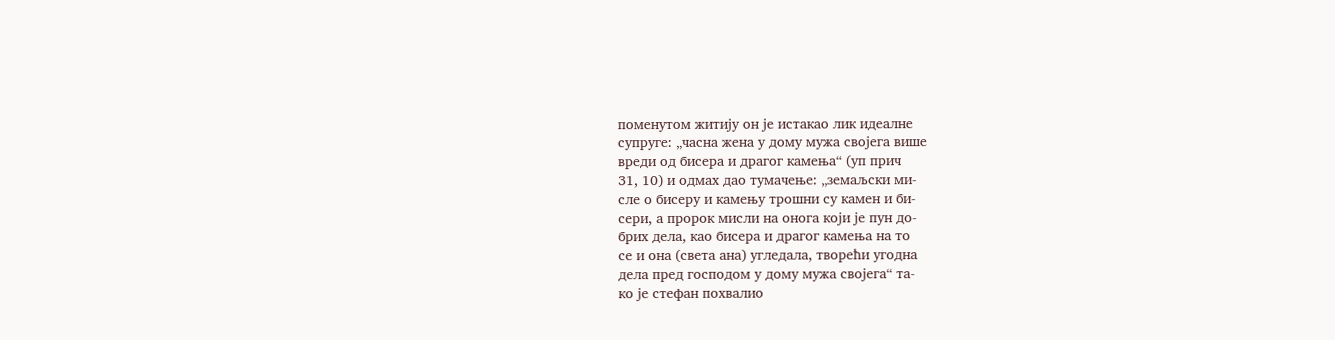поменутом житију он је истакао лик идеалне
супруге: „часна жена у дому мужа својега више
вреди од бисера и драгог камења“ (уп прич
31, 10) и одмах дао тумачење: „земаљски ми-
сле о бисеру и камењу трошни су камен и би-
сери, а пророк мисли на онога који је пун до-
брих дела, као бисера и драгог камења на то
се и она (света ана) угледала, творећи угодна
дела пред господом у дому мужа својега“ та-
ко је стефан похвалио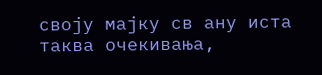своју мајку св ану иста
таква очекивања,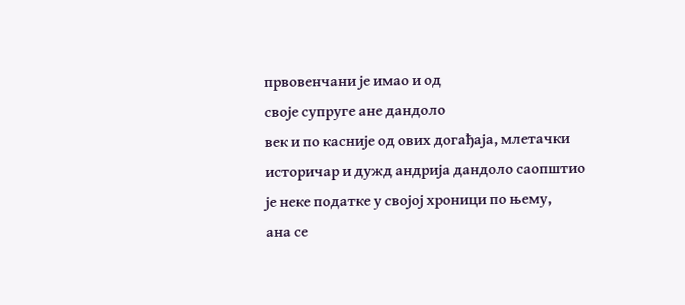првовенчани је имао и од
своје супруге ане дандоло
век и по касније од ових догађаја, млетачки
историчар и дужд андрија дандоло саопштио
је неке податке у својој хроници по њему,
ана се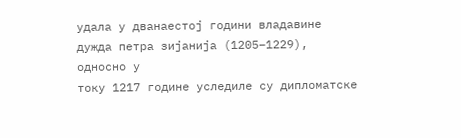удала у дванаестој години владавине
дужда петра зијанија (1205–1229), односно у
току 1217 године уследиле су дипломатске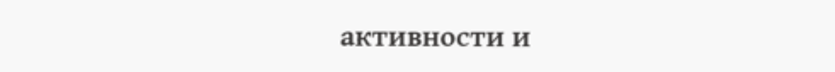активности и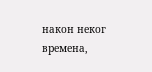након неког времена,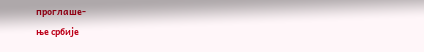проглаше-
ње србије